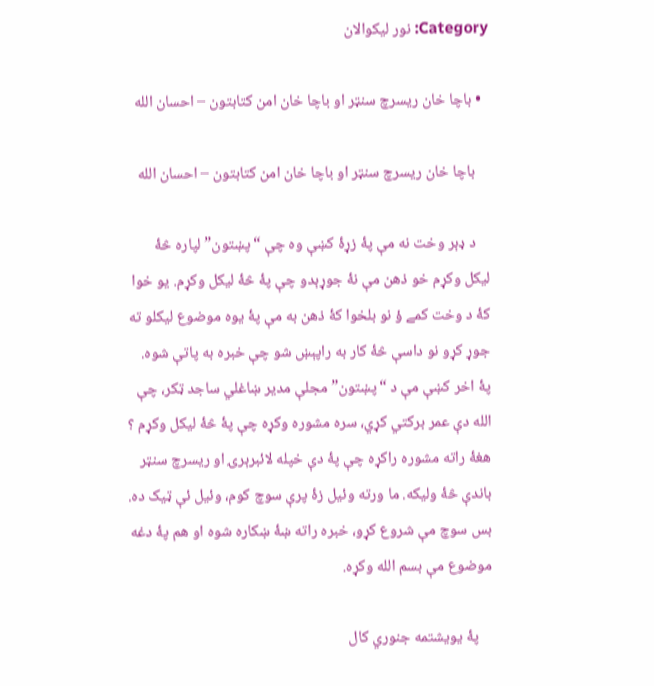Category: نور ليکوالان

  • باچا خان ريسرچ سنټر او باچا خان امن کتابتون – احسان الله

    باچا خان ريسرچ سنټر او باچا خان امن کتابتون – احسان الله

    د ډېر وخت نه مې پۀ زړۀ کښې وه چې “پښتون” لپاره څۀ ليکل وکړم خو ذهن مې نۀ جوړېدو چې پۀ څۀ ليکل وکړم. يو خوا کۀ د وخت کمے ؤ نو بلخوا کۀ ذهن به مې پۀ يوه موضوع ليکلو ته جوړ کړو نو داسې څۀ کار به راپېښ شو چې خبره به پاتې شوه. پۀ اخر کښې مې د “پښتون” مجلې مدير ښاغلي ساجد ټکر، چې الله دې عمر برکتي کړي، سره مشوره وکړه چې پۀ څۀ ليکل وکړم ؟ هغۀ راته مشوره راکړه چې پۀ دې خپله لائبرېرۍ او ريسرچ سنټر باندې څۀ وليکه. ما ورته وئيل زۀ پرې سوچ کوم، وئيل ئې ټيک ده. بس سوچ مې شروع کړو، خبره راته ښۀ ښکاره شوه او هم پۀ دغه موضوع مې بسم الله وکړه.

    پۀ يويشتمه جنوري کال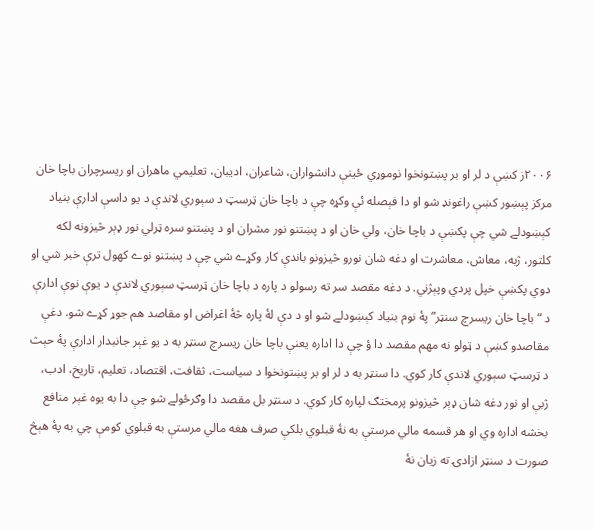۲۰۰۶ز کښې د لر او بر پښتونخوا نوموړي ځينې دانشواران، شاعران، اديبان، تعليمي ماهران او ريسرچران باچا خان مرکز پېښور کښې راغونډ شو او دا فېصله ئې وکړه چې د باچا خان ټرسټ د سېوري لاندې د يو داسې ادارې بنياد کېښودلے شي چې پکښې د باچا خان، ولي خان او د پښتنو نور مشران او د پښتنو سره ټرلي نور ډېر څيزونه لکه کلتور، ژبه، معاش، معاشرت او دغه شان نورو څيزونو باندې کار وکړے شي چې د پښتنو نوے کهول ترې خبر شي او دوي پکښې خپل پردي وپېژني. د دغه مقصد سر ته رسولو د پاره د باچا خان ټرسټ سېوري لاندې د يوې نوې ادارې د “باچا خان ريسرچ سنټر” پۀ نوم بنياد کېښودلے شو او د دې لۀ پاره څۀ اغراض او مقاصد هم جوړ کړے شو. دغې مقاصدو کښې د ټولو نه مهم مقصد دا ؤ چې دا اداره يعنې باچا خان ريسرچ سنټر به د يو غېر جانبدار ادارې پۀ حېث د ټرسټ سېوري لاندې کار کوي. دا سنټر به د لر او بر پښتونخوا د سياست، ثقافت، اقتصاد، تعليم، تاريخ، ادب، ژبې او نور دغه شان ډېر څيزونو پرمختګ لپاره کار کوي. د سنټر بل مقصد دا وګرځولے شو چې دا به يوه غېر منافع بخشه اداره وي او هر قسمه مالي مرستې به نۀ قبلوي بلکې صرف هغه مالي مرستې به قبلوي کومې چي به پۀ هېڅ صورت د سنټر ازادۍ ته زيان نۀ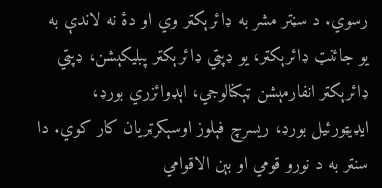رسوي. د سڼتر مشر به ډائرېکټر وي او دۀ نه لاندې به يو جائنټ ډائرېکټر، يو ډپټي ډائرېکټر پبليکېشن، ډپټي ډائرېکټر انفارمېشن ټېکنالوجي، اېډوائزري بورډ، ايډيټورئيل بورډ، ريسرچ فېلوز اوسېکرټريان کار کوي. دا سنټر به د نورو قومي او بېن الاقوامي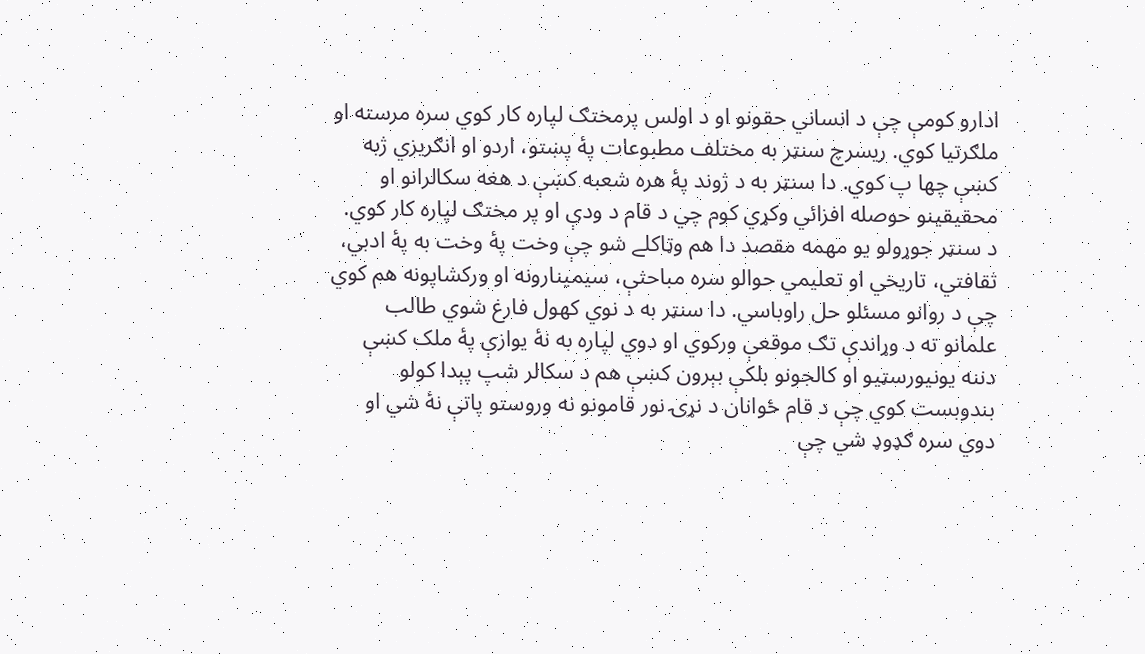ادارو کومې چې د انساني حقونو او د اولس پرمختګ لپاره کار کوي سره مرسته او ملګرتيا کوي. ريسرچ سنټر به مختلف مطبوعات پۀ پښتو، اردو او انګريزي ژبه کښې چها پ کوي. دا سنټر به د ژوند پۀ هره شعبه کښې د هغه سکالرانو او محقيقينو حوصله افزائي وکړي کوم چي د قام د ودې او پر مختګ لپاره کار کوي. د سنټر جوړولو يو مهمه مقصد دا هم وټاکلے شو چې وخت پۀ وخت به پۀ ادبي، ثقافتي، تاريخي او تعليمي حوالو سره مباحثې، سيمينارونه او ورکشاپونه هم کوي چې د روانو مسئلو حل راوباسي. دا سنټر به د نوي کهول فارغ شوي طالب علمانو ته د وړاندې تګ موقعې ورکوي او دوي لپاره به نۀ يوازې پۀ ملک کښې دننه يونيورسټيو او کالجونو بلکې بېرون کښې هم د سکالر شپ پېدا کولو بندوبست کوي چې د قام ځوانان د نړۍ نور قامونو نه وروستو پاتې نۀ شي او دوي سره ګډوډ شي چې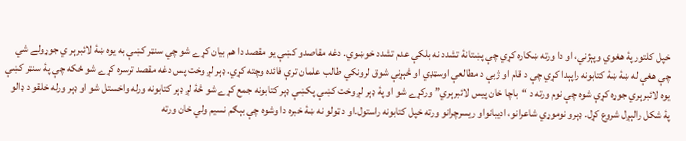خپل کلتور پۀ هغوي وپېژني، او دا ورته ښکاره کړي چې پښتانۀ تشدد نه بلکې عدم تشدد خوښوي. دغه مقاصدو کښې يو مقصد دا هم بيان کړے شو چي سنټر کښې به يوه ښۀ لائبرېر ي جوړولے شي چې هغې له ښۀ ښۀ کتابونه راپېدا کړي چې د قام او ژبې د مطالعې اوسټډي او څېړنې شوق لرونکي طالب علمان ترې فائده وچته کړي. ډېر لږ وخت پس دغه مقصد ترسره کړے شو ځکه چې پۀ سنټر کښې يوه لائبرېري جوړه کړې شوه چې نوم ورته د “باچا خان پيس لائبرېري” ورکړے شو او پۀ ډېر لږ وخت کښې پکښې ډېر کتابونه جمع کړے شو څۀ لږ ډېر کتابونه ورله واخستل شو او ډېر ورله خلقو د ډالو پۀ شکل رالېږل شروع کړل. ډېرو نوموړي شاعرانو، اديبانواو ريسرچرانو ورته خپل کتابونه راستول.او د ټولو نه ښۀ خبره دا وشوه چې بېګم نسيم ولي خان ورته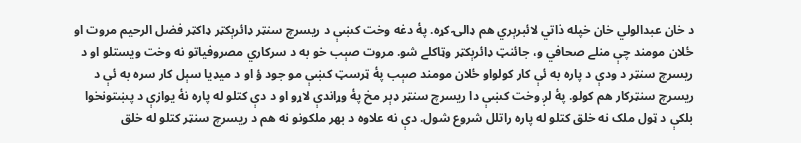د خان عبدالولي خان خپله ذاتي لائبرېري هم ډالۍ کړه. پۀ دغه وخت کښې د ريسرچ سنټر ډائرېکټر ډاکټر فضل الرحيم مروت او ځلان مومند چې منلے صحافي و، جائنټ ډائرېکټر وټاکلے شو. مروت صېب خو به د سرکاري مصروفياتو نه وخت ويستلو او د ريسرچ سنټر د ودې د پاره به ئې کار کولواو ځلان مومند صېب پۀ ټرسټ کښې مو جود ؤ او د ميډيا سېل کار سره به ئې د ريسرچ سنټرکار هم کولو. پۀ لږ وخت کښې دا ريسرچ سنټر ډېر مخ پۀ وړاندې لاړو او د دې کتلو له پاره نۀ يوازې د پښتونخوا بلکې د ټول ملک نه خلق کتلو له پاره راتلل شروع شول. دې نه علاوه د بهر ملکونو نه هم د ريسرچ سنټر کتلو له خلق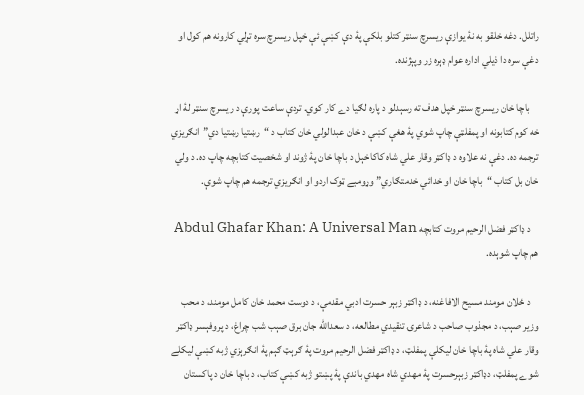راتلل. دغه خلقو به نۀ يوازې ريسرچ سنټر کتلو بلکې پۀ دې کښې ئې خپل ريسرچ سره تړلي کارونه هم کول او دغې سره دا ذيلي اداره عوام ډېره زر وپېژنده.

    باچا خان ريسرچ سنټر خپل هدف ته رسېدلو د پاره لګيا دے کار کوي. تردې ساعت پورې د ريسرچ سنټر لۀ اړ خه کوم کتابونه او پمفلټې چاپ شوي پۀ هغې کښې د خان عبدالولي خان کتاب د “رښتيا رښتيا دي”انګريزي ترجمه ده. دغې نه علاوه د ډاکټر وقار علي شاه کاکاخېل د باچا خان پۀ ژوند او شخصيت کتابچه چاپ ده. د ولي خان بل کتاب “باچا خان او خدائي خدمتګاري” وړومبے ټوک اردو او انګريزي ترجمه هم چاپ شوې.

    د ډاکټر فضل الرحيم مروت کتابچه Abdul Ghafar Khan: A Universal Man هم چاپ شوېده.

    د ځلان مومند مسيح الافاغنه، د ډاکټر زبېر حسرت ادبي مقدمې، د دوست محمد خان کامل مومند، د محب وزير صېب، د مجذوب صاحب د شاعرۍ تنقيدي مطالعه، د سعدالله جان برق صېب شب چراغ، د پروفېسر ډاکټر وقار علي شاه پۀ باچا خان ليکلې پمفلټ، د ډاکټر فضل الرحيم مروت پۀ ګرېټ ګېم پۀ انګرېزي ژبه کښې ليکلے شوے پمفلټ، دډاکټر زبېرحسرت پۀ مهدي شاه مهدي باندې پۀ پښتو ژبه کښې کتاب، د باچا خان د پاکستان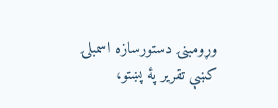وړومبنۍ دستورسازه اسمبلۍ کښې تقرير پۀ پښتو،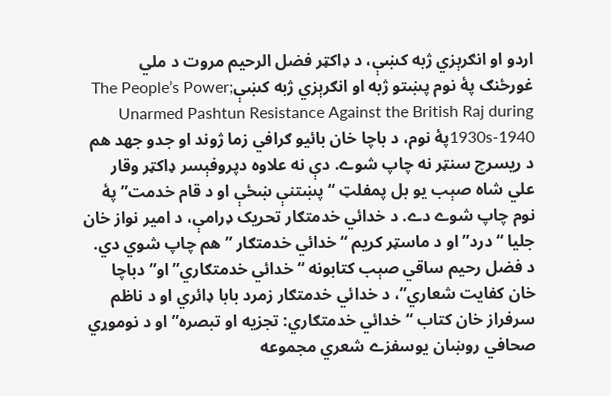اردو او انګرېزي ژبه کښې، د ډاکټر فضل الرحيم مروت د ملي غورځنګ پۀ نوم پښتو ژبه او انګرېزي ژبه کښېThe People’s Power; Unarmed Pashtun Resistance Against the British Raj during 1930s-1940پۀ نوم، د باچا خان بائيو ګرافي زما ژوند او جدو جهد هم د ريسرچ سنټر نه چاپ شوے. دې نه علاوه دپروفېسر ډاکټر وقار علي شاه صېب يو بل پمفلټ “پښتنې ښځې او د قام خدمت” پۀ نوم چاپ شوے دے. د خدائي خدمتګار تحريک ډرامې، د امير نواز خان جليا “درد” او د ماسټر کريم “خدائي خدمتګار ” هم چاپ شوي دي. د فضل رحيم ساقي صېب کتابونه “خدائي خدمتګاري” او”دباچا خان کفايت شعاري”، د خدائي خدمتګار زمرد بابا ډائري او د ناظم سرفراز خان کتاب “خدائي خدمتګاري: تجزيه او تبصره” او د نوموړي صحافي روښان يوسفزے شعري مجموعه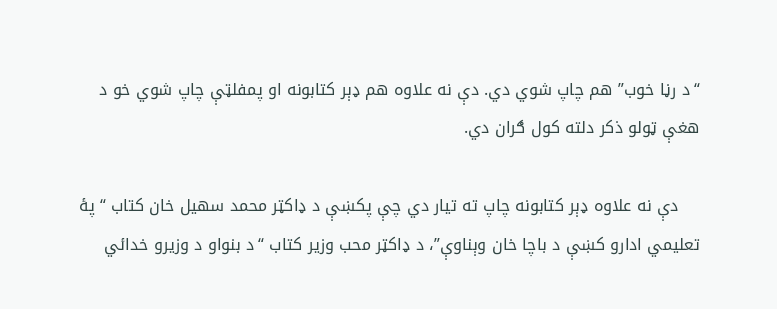“د رڼا خوب” هم چاپ شوي دي. دې نه علاوه هم ډېر کتابونه او پمفلټې چاپ شوي خو د هغې ټولو ذکر دلته کول ګران دي.

    دې نه علاوه ډېر کتابونه چاپ ته تيار دي چې پکښې د ډاکټر محمد سهيل خان کتاب “پۀ تعليمي ادارو کښې د باچا خان وېناوې”، د ډاکټر محب وزير کتاب “د بنواو د وزيرو خدائي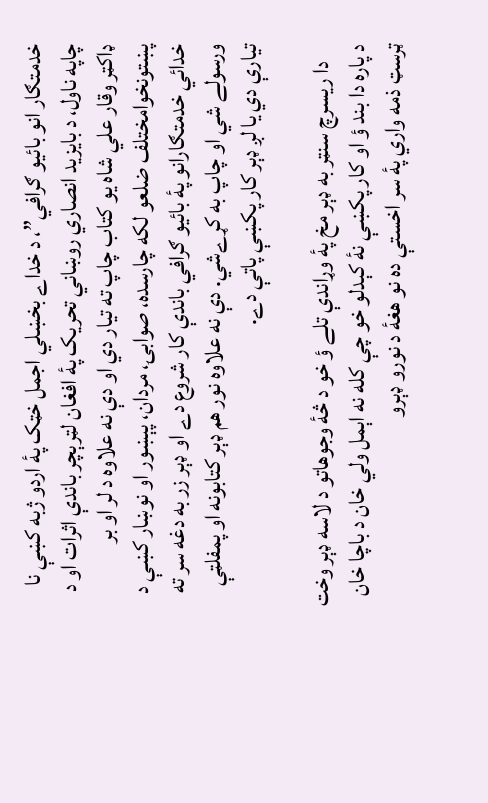خدمتګار انو بائيو ګرافي”، د خداے بخښلي اجمل خټک پۀ اردو ژبه کښې نا چاپه ناول، د بايزيد انصاري روښاني تحريک پۀ افغان لټرېچر باندې اثرات او د ډاکټر وقار علي شاه يو کتاب چاپ ته تيار دي او دې نه علاوه د لر او بر پښتونخوامختلف ضلعو لکه چارسده، صوابۍ، مردان، پېښور او نوښار کښې د خدائي خدمتګارانو پۀ بائيو ګرافي باندې کار شروع دے او ډېر زر به دغه سر ته ورسولے شي او چاپ به کړےشي. دې نه علاوه نور هم ډېر کتابونه او پمفلټې تيارې دي يا لږ ډېر کار پکښې پاتې دے.

    دا ريسرچ سنټر به ډېر مخ پۀ وړاندې تلے ؤ خو د څۀ وجوهاتو د لاسه ډېر وخت د پاره دا بند ؤ او کار پکښې نۀ کېدلو خو چې کله نه اېمل ولي خان د باچا خان ټرسټ ذمه واري پۀ سر اخستې ده نو هغۀ د نورو ډېرو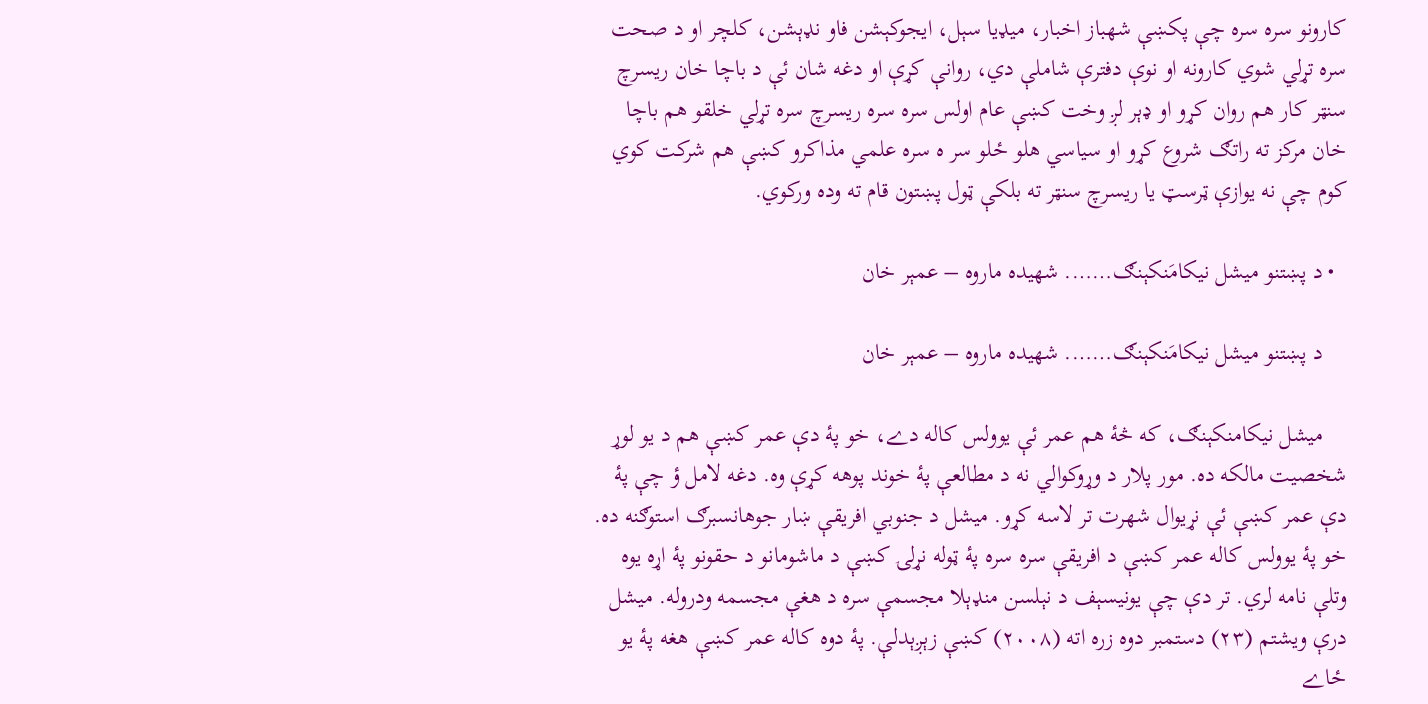کارونو سره سره چې پکښې شهباز اخبار، ميډيا سېل، ايجوکېشن فاو نډېشن، کلچر او د صحت سره تړلي شوي کارونه او نوې دفترې شاملې دي، روانې کړې او دغه شان ئې د باچا خان ريسرچ سنټر کار هم روان کړو او ډېر لږ وخت کښې عام اولس سره سره ريسرچ سره تړلي خلقو هم باچا خان مرکز ته راتګ شروع کړو او سياسي هلو ځلو سر ه سره علمي مذاکرو کښې هم شرکت کوي کوم چې نه يوازې ټرسټ يا ريسرچ سنټر ته بلکې ټول پښتون قام ته وده ورکوي.

  • د پښتنو ميشل نيکامَنکېنګ……. شهیده ماروه – عمېر خان

    د پښتنو ميشل نيکامَنکېنګ……. شهیده ماروه – عمېر خان

    ميشل نيکامنکېنګ، که څۀ هم عمر ئې يوولس کاله دے، خو پۀ دې عمر کښې هم د يو لوړ شخصيت مالکه ده. مور پلار د وړوکوالي نه د مطالعې پۀ خوند پوهه کړې وه. دغه لامل ؤ چې پۀ دې عمر کښې ئې نړيوال شهرت تر لاسه کړو. ميشل د جنوبي افريقې ښار جوهانسبرګ استوګنه ده. خو پۀ يوولس کاله عمر کښې د افريقې سره سره پۀ ټوله نړلۍ کښې د ماشومانو د حقونو پۀ اړه يوه وتلې نامه لري. تر دې چې يونيسېف د نېلسن منډېلا مجسمې سره د هغې مجسمه ودروله. ميشل درې ويشتم (۲۳) دستمبر دوه زره اته (۲۰۰۸) کښې زېږېدلې. پۀ دوه کاله عمر کښې هغه پۀ يو ځاے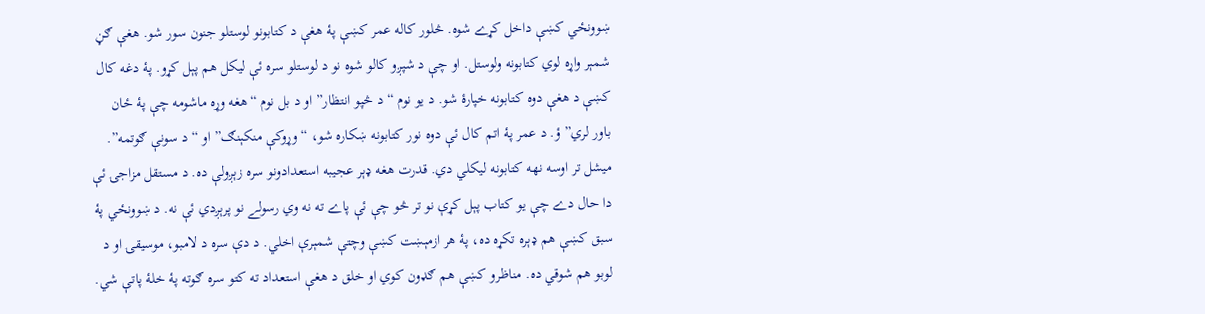ښوونځي کښې داخل کړے شوه. څلور کاله عمر کښې پۀ هغې د کتابونو لوستلو جنون سور شو. هغې ګڼ شمېر واړه لوي کتابونه ولوستل. او چې د شپږو کالو شوه نو د لوستلو سره ئې ليکل هم پېل کړو. پۀ دغه کال کښې د هغې دوه کتابونه خپارۀ شو. د يو نوم “د څپو انتظار” او د بل نوم “هغه وړه ماشومه چې پۀ ځان باور لري” ؤ. د عمر پۀ اتم کال ئې دوه نور کتابونه ښکاره شو، “وړوکې منکېنګ” او “د سونې ګوتمه”. ميشل تر اوسه نهه کتابونه ليکلي دي. قدرت هغه ډېر عجيبه استعدادونو سره زېږولې ده. د مستقل مزاجۍ ئې دا حال دے چې يو کتاب پېل کړې نو تر څو چې ئې پاے ته نه وي رسولے نو پرېږدي ئې نه. د ښوونځي پۀ سبق کښې هم ډېره تکړه ده، پۀ هر ازمېښت کښې وچتې شمېرې اخلي. د دې سره د لامبو، موسيقۍ او د لوبو هم شوقي ده. مناظرو کښې هم ګډون کوي او خلق د هغې استعداد ته کتو سره ګوته پۀ خلۀ پاتې شي.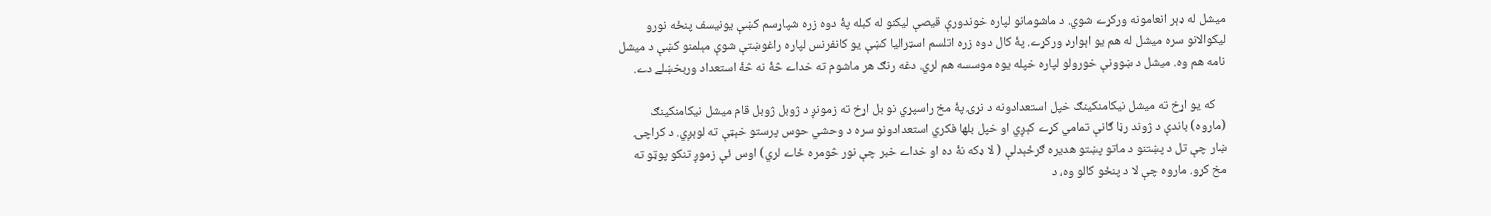ميشل له ډېر انعامونه ورکړے شوي. د ماشومانو لپاره خوندورې قيصې ليکنو له کبله پۀ دوه زره شپاړسم کښې يونيسف پنځه نورو ليکوالانو سره ميشل له‌ هم يو اېوارډ ورکړے. پۀ کال دوه زره اتلسم اسټراليا کښې يو کانفرنس لپاره راغوښتې شوې مېلمنو کښې د ميشل نامه هم وه. ميشل د ښوونې خورولو لپاره خپله يوه موسسه هم لري. دغه رنګ هر ماشوم ته خداے څۀ نه څۀ استعداد وربخښلے دے.

    که يو اړخ ته ميشل نيکامنکينګ خپل استعدادونه د نړۍ پۀ مخ راسپړي نو بل اړخ ته زمونږ د ژوبل ژوبل قام ميشل نيکامنکينګ (ماروه) باندې د ژوند رڼا ګانې تمامي کړے کېږي او خپل بلها فکري استعدادونو سره د وحشي حوس پرستو خېټې ته لوېږي. د کراچۍ ښار چې تل د پښتنو د ماتو پښتو هديره ګرځېدلې ( لا ډکه نۀ ده او خداے خبر چې نور څومره ځاے لري) اوس ئې زموږ تنکو پوټو ته مخ کړو. ماروه چې لا د پنځو کالو وه، د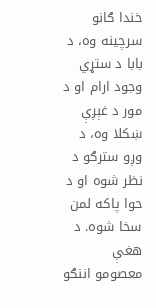خندا ګانو سرچينه وه، د بابا د ستړي وجود ارام او د مور د غېږې ښکلا وه، د وږو سترګو د نظر شوه او د حوا پاکه لمن سخا شوه. د هغې معصومو اننګو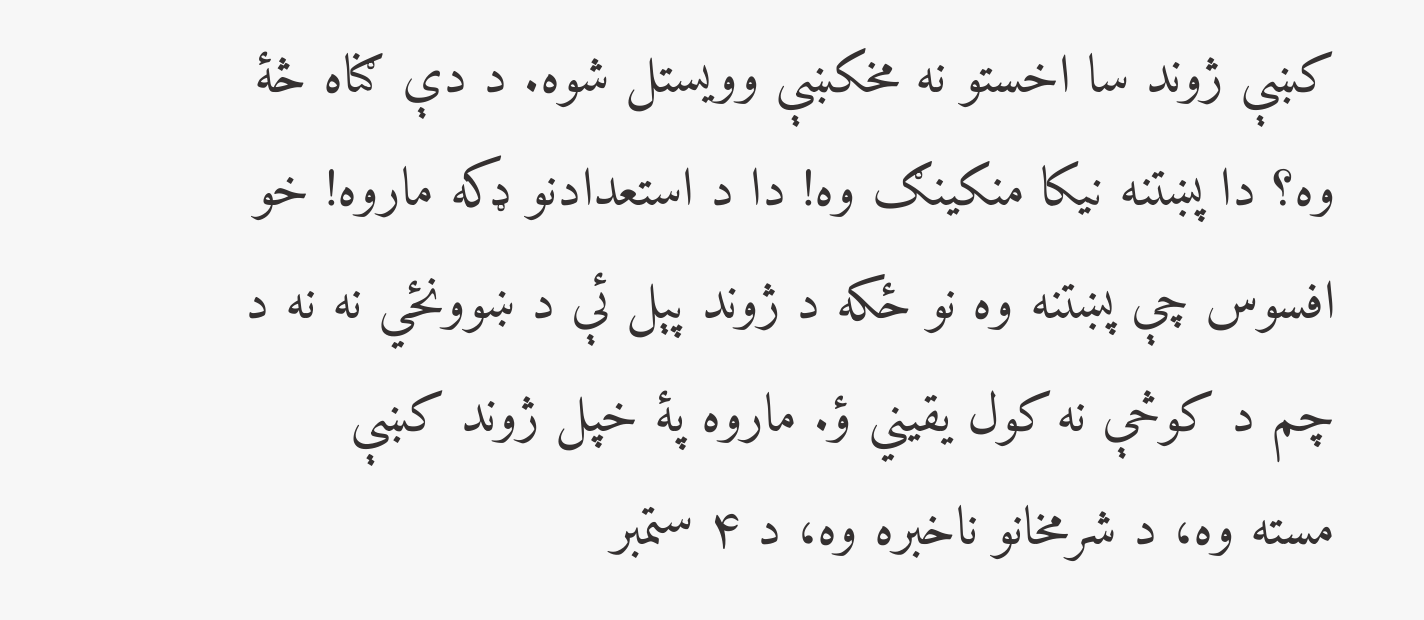کښې ژوند سا اخستو نه مخکښې وويستل شوه. د دې ګناه څۀ وه؟ دا پښتنه نيکا منکينګ وه! دا د استعدادنو ډکه ماروه! خو افسوس چې پښتنه وه نو ځکه د ژوند پېل ئې د ښوونځي نه نه د چم د کوڅې نه کول يقيني ؤ. ماروه پۀ خپل ژوند کښې مسته وه، د شرمخانو ناخبره وه، د ۴ ستمبر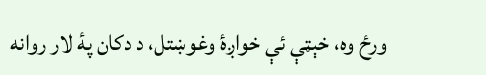ورځ وه، خېټې ئې خواږۀ وغوښتل، د دکان پۀ لار روانه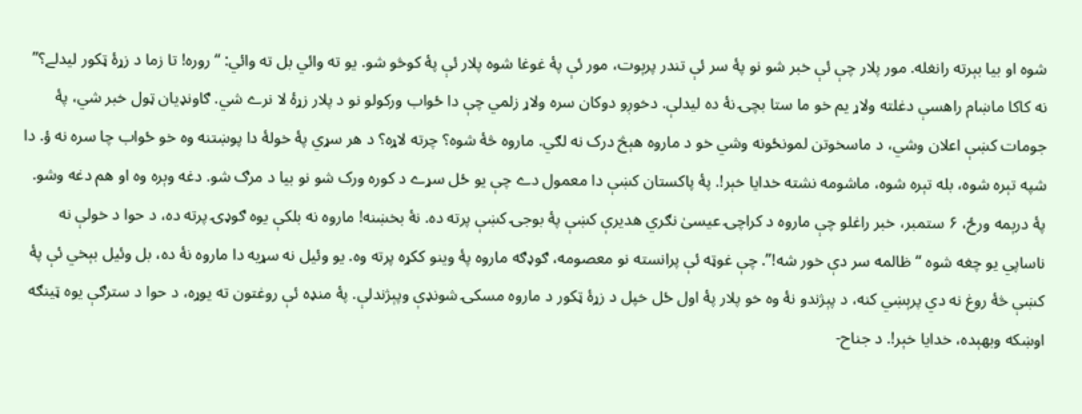شوه او بيا بېرته رانغله. مور پلار چې ئې خبر شو نو پۀ سر ئې تندر پرېوت، مور ئې پۀ غوغا شوه پلار ئې پۀ کوڅو شو. يو ته وائي بل ته وائي: “روره! تا زما د زړۀ ټکور ليدلے؟” نه کاکا ماښام راهسې دغلته ولاړ يم خو ما ستا بچۍ نۀ ده ليدلې. دخوږو دوکان سره ولاړ زلمي چې دا ځواب ورکولو نو د پلار زړۀ لا نرے شي. ګاونډيان ټول خبر شي، پۀ جومات کښې اعلان وشي، د ماسخوتن لمونځونه وشي خو د ماروه هېڅ درک نه لګي. ماروه څۀ شوه؟ چرته لاړه؟ د هر سړي پۀ خولۀ دا پوښتنه وه خو ځواب چا سره نه ؤ. دا شپه تېره شوه، بله تېره شوه، ماشومه نشته خدايا خېر!. پۀ پاکستان کښې دا معمول دے چې يو ځل سړے د کوره ورک شو نو بيا د مرګ شو. دغه وېره وه او هم دغه وشو‌. پۀ درېمه ورځ، ۶ ستمبر، خبر راغلو چې ماروه د کراچۍ عيسیٰ نګري هديرې کښې پۀ بوجۍ کښې پرته ده. نۀ بخښنه! ماروه نه بلکې يوه ګوډۍ پرته ده، د حوا د خولې نه ناساپي يو چغه شوه “ظالمه سر دې خور شه!”. چې غوټه ئې پرانسته نو معصومه، ګوډګه ماروه پۀ وينو ککړه پرته وه. يو وئيل نه سړيه دا ماروه نۀ ده، بل وئيل بېخي ئې پۀ کښې څۀ روغ نه دي پرېښي کنه، د پېژندو نۀ وه خو پلار پۀ اول ځل خپل د زړۀ ټکور د ماروه مسکۍ شونډې وپېژندلې. پۀ منډه ئې روغتون ته يوړه، د حوا د سترګې يوه ټينګه اوښکه وبهېده، خدايا خېر!. د جناح-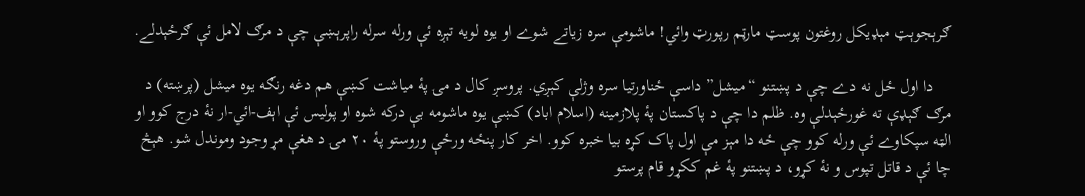ګرېجوېټ مېډيکل روغتون پوسټ مارټم رپورټ وائي! ماشومې سره زياتے شوے او يوه لويه تېږه ئې ورله سرله راپرېښې چې د مرګ لامل ئې ګرځېدلے.

    دا اول ځل نه دے چې د پښتنو “ميشل” داسې ځناورتيا سره وژلې کېږي. پروسږ کال د مۍ پۀ میاشت کښې هم دغه رنګه يوه ميشل (پرښته) د مرګ ګېډې ته غورځېدلې وه. ظلم دا چې د پاکستان پۀ پلازمينه (اسلام اباد) کښې يوه ماشومه بې درکه شوه او پوليس ئې اېف-ائي-ار نۀ درج کوو او الټه سپکاوے ئې ورله کوو چې ځه دا مېز مې اول پاک کړه بيا خبره کوو. اخر کار پنځه ورځې وروستو پۀ ۲۰ مۍ د هغې مړ وجود وموندل شو. هېڅ چا ئې د قاتل تپوس و نۀ کړو، د پښتنو پۀ غم ککړو قام ‌پرستو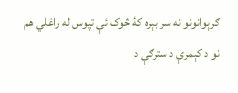ګرېوانونو نه سر بېره کۀ څوک ئې تپوس له راغلي هم نو د کېمرې د سترګې د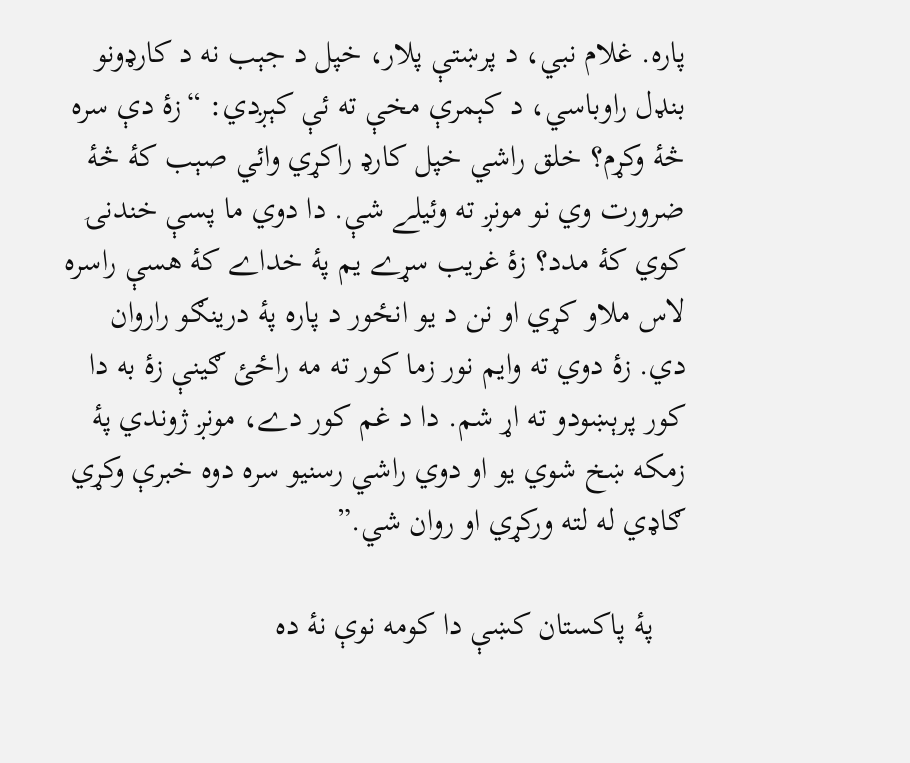پاره‌. غلام نبي، د پرښتې پلار، خپل د جېب نه د کارډونو بنډل راوباسي، د کېمرې مخې ته ئې کېږدي: “زۀ دې سره څۀ وکړم؟ خلق راشي خپل کارډ راکړي وائي صېب کۀ څۀ ضرورت وي نو مونږ ته وئيلے شې. دا دوي ما پسې خندنۍ کوي کۀ مدد؟ زۀ غريب سړے يم پۀ خداے کۀ هسې راسره لاس ملاو کړي او نن د يو انځور د پاره پۀ درينګو راروان دي. زۀ دوي ته وايم نور زما کور ته مه راځئ ګينې زۀ به دا کور پرېښودو ته اړ شم. دا د غم کور دے، مونږ ژوندي پۀ زمکه ښخ شوي يو او دوي راشي رسنيو سره دوه خبرې وکړي ګاډي له لته ورکړي او روان شي.”

    پۀ پاکستان کښې دا کومه نوې نۀ ده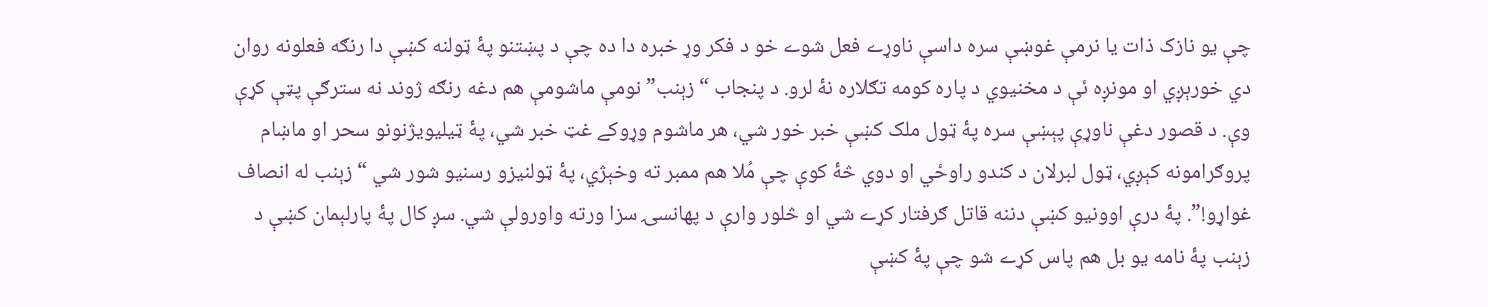چې يو نازک ذات يا نرمې غوښې سره داسې ناوړے فعل شوے خو د فکر وړ خبره دا ده چې د پښتنو پۀ ټولنه کښې دا رنګه فعلونه روان دي خورېږي او مونږه ئې د مخنيوي د پاره کومه تګلاره نۀ لرو. د پنجاب “زېنب” نومې ماشومې هم دغه رنګه ژوند نه سترګې پټې کړې وې. د قصور دغې ناوړې پېښې سره پۀ ټول ملک کښې خبر خور شي، هر ماشوم وړوکے غټ خبر شي، پۀ ټيليويژنونو سحر او ماښام پروګرامونه کېږي، ټول لبرلان د کندو راوځي او دوي څۀ کوې چې مُلا هم ممبر ته وخېژي، پۀ ټولنيزو رسنيو شور شي “زېنب له انصاف غواړو!”. پۀ درې اوونيو کښې دننه قاتل ګرفتار کړے شي او څلور وارې د پهانسۍ سزا ورته واورولې شي. سږ کال پۀ پارلېمان کښې د زېنب پۀ نامه يو بل هم پاس کړے شو چې پۀ کښې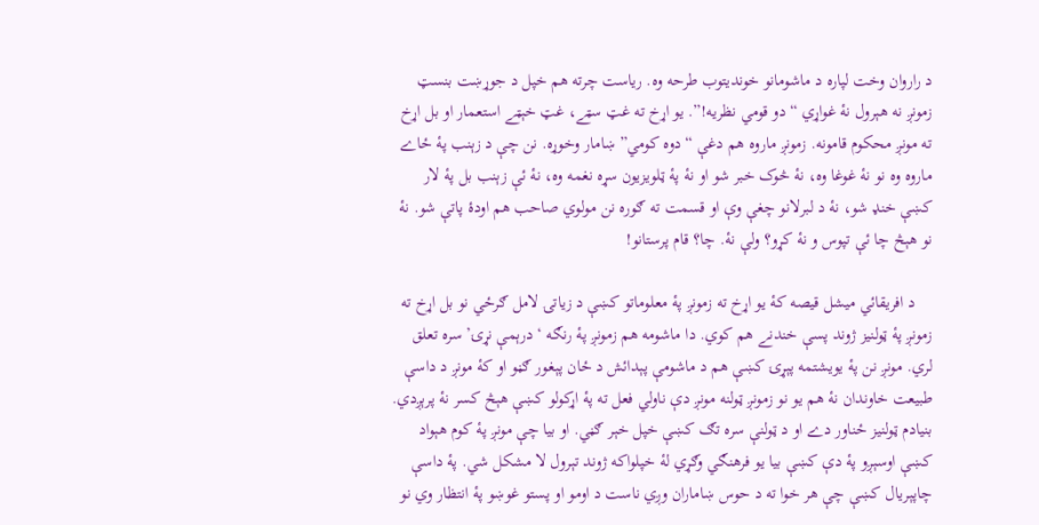د راروان وخت لپاره د ماشومانو خونديتوب طرحه وه. رياست چرته هم خپل د جوړښت بنسټ زمونږ نه هېرول نۀ غواړي “دو قومي نظريه!”. يو اړخ ته غټ سټے، غټ خېټے استعمار او بل اړخ ته مونږ محکوم قامونه. زمونږ ماروه هم دغې “دوه کومي” ښامار وخوړه. نن چې د زېنب پۀ ځاے ماروه وه نو نۀ غوغا وه، نۀ څوک خبر شو او نۀ پۀ ټلويزيون سړه نغمه وه، نۀ ئې زېنب بل پۀ لار کښې خنډ شو، نۀ د لبرلانو چغې وې او قسمت ته ګوره نن مولوي صاحب هم اودۀ پاتې شو. نۀ نو هېڅ چا ئې تپوس و نۀ کړو؟ ولې نۀ. چا؟ قام پرستانو!

    د افريقائي ميشل قيصه کۀ يو اړخ ته زمونږ پۀ معلوماتو کښې د زياتۍ لامل ګرځي نو بل اړخ ته زمونږ پۀ ټولنيز ژوند پسې خندنے هم کوي. دا ماشومه هم زمونږ پۀ رنګه ‘درېمې نړۍ’ سره تعلق لري. مونږ نن پۀ يويشتمه پېړۍ کښې هم د ماشومې پېدائش د ځان پېغور ګڼو او کۀ مونږ د داسې طبيعت خاوندان نۀ هم يو نو زمونږ ټولنه مونږ دې ناولي فعل ته پۀ اړکولو کښې هېڅ کسر نۀ پرېږدي. بنيادم ټولنيز ځناور دے او د ټولنې سره تګ کښې خپل خېر ګڼي. او بيا چې مونږ پۀ کوم هېواد کښې اوسېږو پۀ دې کښې بيا يو فرهنګي وګړي لۀ خپلواکه ژوند تېرول لا مشکل شي. پۀ داسې چاپېريال کښې چې هر خوا ته د حوس ښاماران وږي ناست د اومو او پستو غوښو پۀ انتظار وي نو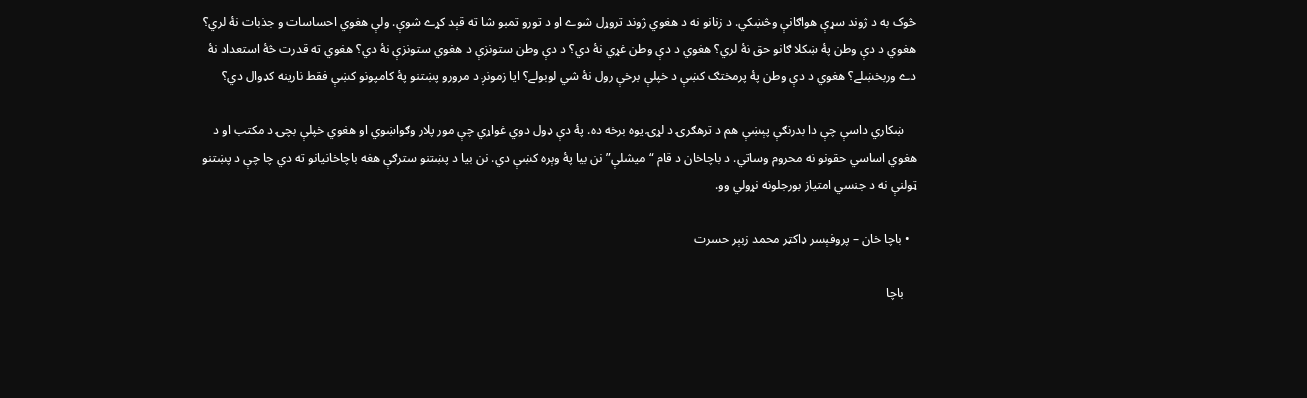څوک به د ژوند سړې هواګانې وڅښکي. د زنانو نه د هغوي ژوند تروړل شوے او د تورو تمبو شا ته قېد کړے شوې. ولې هغوي احساسات و جذبات نۀ لري؟ هغوي د دې وطن پۀ ښکلا ګانو حق نۀ لري؟ هغوي د دې وطن غړي نۀ دي؟ د دې وطن ستونزې د هغوي ستونزې نۀ دي؟ هغوي ته قدرت څۀ استعداد نۀ دے وربخښلے؟ هغوي د دې وطن پۀ پرمختګ کښې د خپلې برخې رول نۀ شي لوبولے؟ ايا زمونږ د مرورو پښتنو پۀ کامپونو کښې فقط نارينه کډوال دي؟

    ښکاري داسې چې دا بدرنګې پېښې هم د ترهګرۍ د لړۍ يوه برخه ده. پۀ دې ډول دوي غواړي چې مور پلار وګواښوي او هغوي خپلې بچۍ د مکتب او د هغوي اساسي حقونو نه محروم وساتي. د باچاخان د قام “ميشلې” نن بيا پۀ وېره کښې دي. نن بيا د پښتنو سترګې هغه باچاخانيانو ته دي چا چې د پښتنو ټولنې نه د جنسي امتياز بورجلونه نړولي وو.

  • باچا خان – پروفېسر ډاکټر محمد زبېر حسرت

    باچا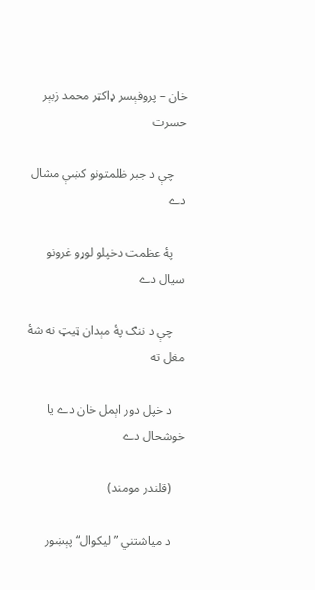خان – پروفېسر ډاکټر محمد زبېر حسرت

    چې د جبر ظلمتونو کښې مشال دے

    پۀ عظمت دخپلو لوړو غرونو سيال دے

    چې د ننګ پۀ مېدان ټيټ نه شۀ مغل ته

    د خپل دور اېمل خان دے يا خوشحال دے

    (قلندر مومند)

    د مياشتني ”ليكوال“ پېښور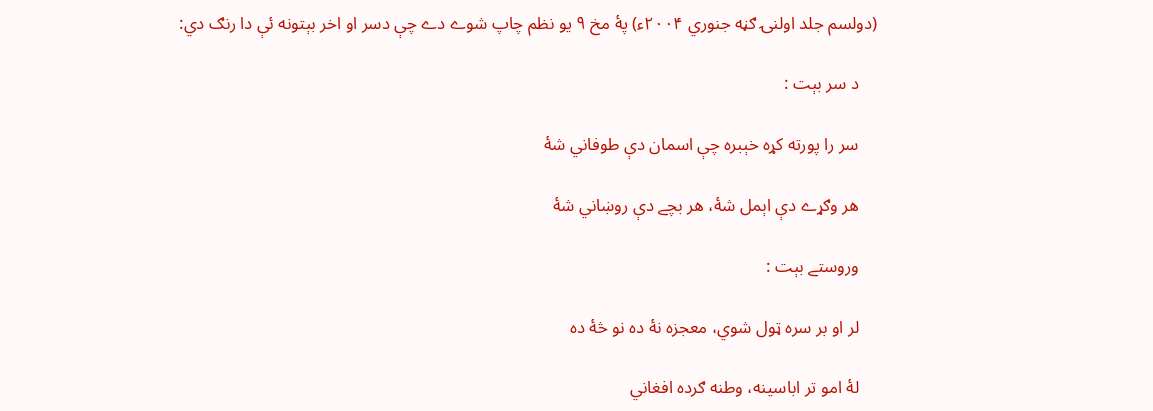(دولسم جلد اولنۍ ګڼه جنوري ۲۰۰۴ء) پۀ مخ ۹ يو نظم چاپ شوے دے چې دسر او اخر بېتونه ئې دا رنګ دي:

    د سر بېت :

    سر را پورته كړه خېبره چې اسمان دې طوفاني شۀ

    هر وګړے دې اېمل شۀ، هر بچے دې روښاني شۀ

    وروستے بېت :

    لر او بر سره ټول شوي، معجزه نۀ ده نو څۀ ده

    لۀ امو تر اباسينه، وطنه ګرده افغاني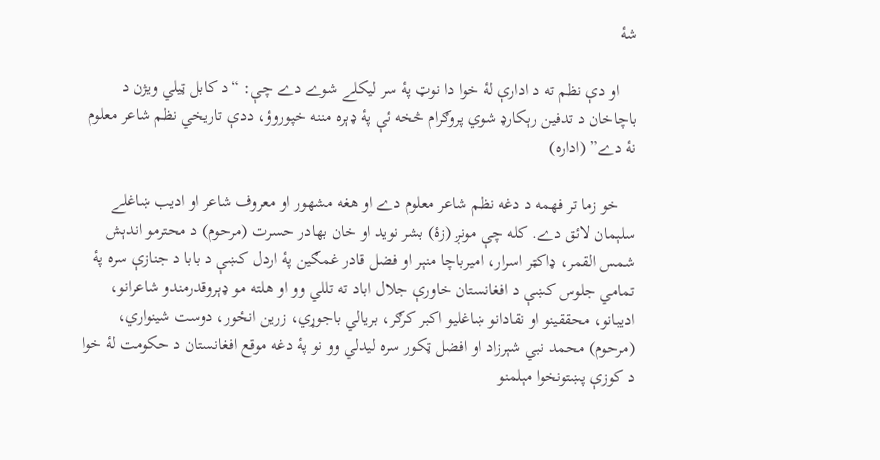شۀ

    او دې نظم ته د ادارې لۀ خوا دا نوټ پۀ سر ليكلے شوے دے چې: “د كابل ټيلي ويژن د باچاخان د تدفين رېكارډ شوي پروګرام څخه ئې پۀ ډېره مننه خپوروؤ، ددې تاريخي نظم شاعر معلوم نۀ دے” (اداره)

    خو زما تر فهمه د دغه نظم شاعر معلوم دے او هغه مشهور او معروف شاعر او اديب ښاغلے سلېمان لائق دے. كله چې مونږ (زۀ) بشر نويد او خان بهادر حسرت (مرحوم) د محترمو اندېش شمس القمر، ډاكټر اسرار، اميرباچا منېر او فضل قادر غمګين پۀ اردل كښې د بابا د جنازې سره پۀ تمامي جلوس كښې د افغانستان خاورې جلال اباد ته تللي وو او هلته مو ډېروقدرمندو شاعرانو، اديبانو، محققينو او نقادانو ښاغليو اكبر كرګر، بريالي باجوړي، زرين انځور، دوست شينواري، (مرحوم) محمد نبي شېرزاد او افضل ټكور سره ليدلي وو نو پۀ دغه موقع افغانستان د حكومت لۀ خوا د كوزې پښتونخوا مېلمنو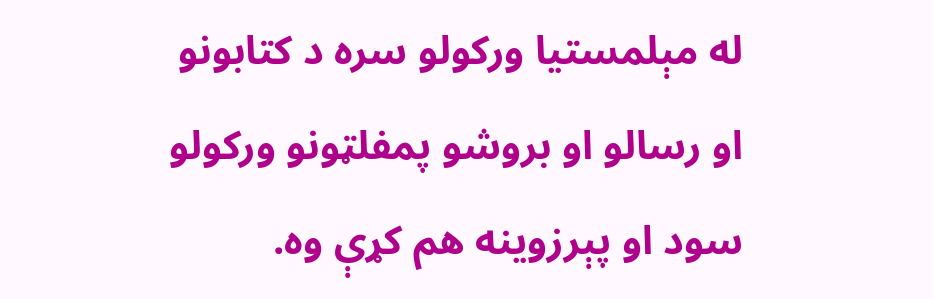له مېلمستيا وركولو سره د كتابونو او رسالو او بروشو پمفلټونو وركولو سود او پېرزوينه هم كړې وه.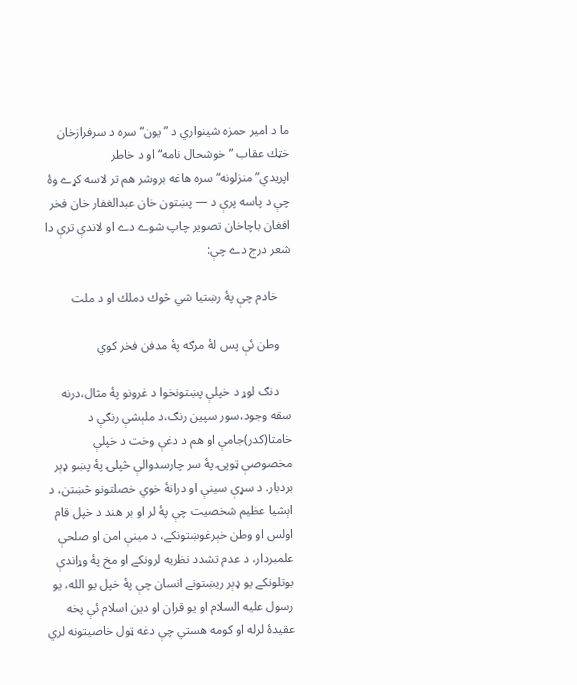ما د امير حمزه شينواري د ”يون“ سره د سرفرازخان خټك عقاب ”خوشحال نامه“ او د خاطر اپريدي”منزلونه“ سره هاغه بروشر هم تر لاسه كړے وۀ چې د پاسه پرې د — پښتون خان عبدالغفار خان فخر افغان باچاخان تصوير چاپ شوے دے او لاندې ترې دا شعر درج دے چې:

    خادم چې پۀ رښتيا شي څوك دملك او د ملت

    وطن ئې پس لۀ مرګه پۀ مدفن فخر كوي

    دنګ لوړ د خپلې پښتونخوا د غرونو پۀ مثال،درنه سقه وجود،سور سپين رنګ،د ملېشې رنګې د خامتا(کدر)جامې او هم د دغې وخت د خپلې مخصوصې ټوپۍ پۀ سر چارسدوالې څپلۍ پۀ پښو ډېر بردبار. د سړې سينې او درانۀ خوي خصلتونو څښتن، د اېشيا عظيم شخصيت چې پۀ لر او بر هند د خپل قام اولس او وطن خېرغوښتونکے، د مينې امن او صلحې علمبردار، د عدم تشدد نظريه لرونکے او مخ پۀ وړاندې بوتلونکے يو ډېر ريښتونے انسان چې پۀ خپل يو الله، يو رسول عليه السلام او يو قران او دين اسلام ئې پخه عقيدۀ لرله او کومه هستي چې دغه ټول خاصيتونه لري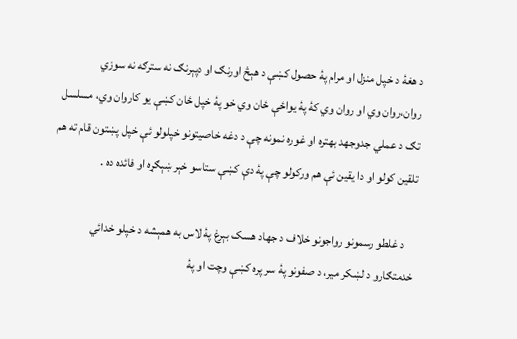د هغۀ د خپل منزل او مرام پۀ حصول کښې د هېڅ اورنګ او دپېرنګ نه سترګه نه سوزي روان،روان وي او روان وي کۀ پۀ يواځې ځان وي خو پۀ خپل ځان کښې يو کاروان وي، مسلسل تګ د عملي جدوجهد بهتره او غوره نمونه چې د دغه خاصيتونو خپلولو ئې خپل پښتون قام ته هم تلقين کولو او دا يقين ئې هم ورکولو چې پۀ دې کښې ستاسو خېر ښېګړه او فائده ده .

    د غلطو رسمونو رواجونو خلاف د جهاد هسک بېرغ پۀ لاس به همېشه د خپلو خدائي خدمتګارو د لښکر مير، د صفونو پۀ سر پره کښې وچت او پۀ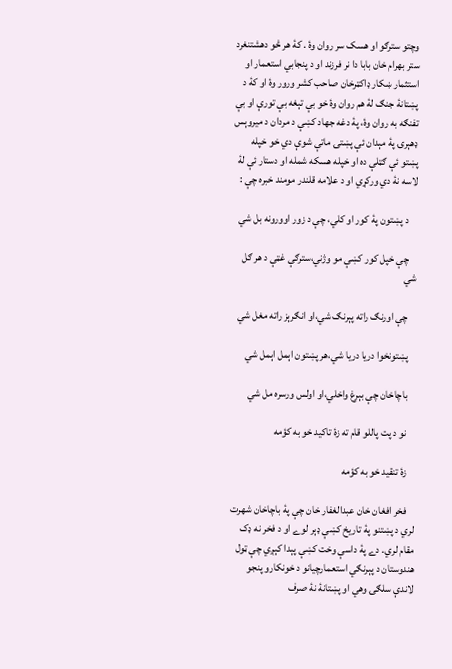وچتو سترګو او هسک سر روان وۀ . کۀ هر څو دهشتنغرد ستر بهرام خان بابا دا نر فرزند او د پنجابي استعمار او استثمار ښکار ډاکټرخان صاحب کشر ورور وۀ او کۀ د پښتانۀ جنګ لۀ هم روان وۀ خو بې تېغه بې تورې او بې تفنګه به روان وۀ، پۀ دغه جهاد کښې د مردان د ميروېس ډهېرۍ پۀ مېدان ئې پښتۍ ماتې شوې دي خو خپله پښتو ئې ګټلې ده او خپله هسکه شمله او دستار ئې لۀ لاسه نۀ دي ورکړي او د علامه قلندر مومند خبره چې :

    د پښتون پۀ کور او کلي، چې د زور اوورونه بل شي

    چې خپل کور کښې مو وژني،سترګې غټې د هر ګل شي

    چې اورنګ راته پېرنګ شي،او انګرېز راته مغل شي

    پښتونخوا دريا دريا شي،هر پښتون اېمل اېمل شي

    باچاخان چې بېرغ واخلي،او اولس ورسره مل شي

    نو د پت پاللو قام ته زۀ تاکيد خو به کؤمه

    زۀ تنقيد خو به کؤمه

    فخر افغان خان عبدالغفار خان چې پۀ باچاخان شهرت لري د پښتنو پۀ تاريخ كښې ډېر لوے او د فخر نه ډک مقام لري. دے پۀ داسې وخت كښې پېدا كېږي چې ټول هندوستان د پېرنګي استعمارچيانو د خونكارو پنجو لاندې سلګۍ وهي او پښتانۀ نۀ صرف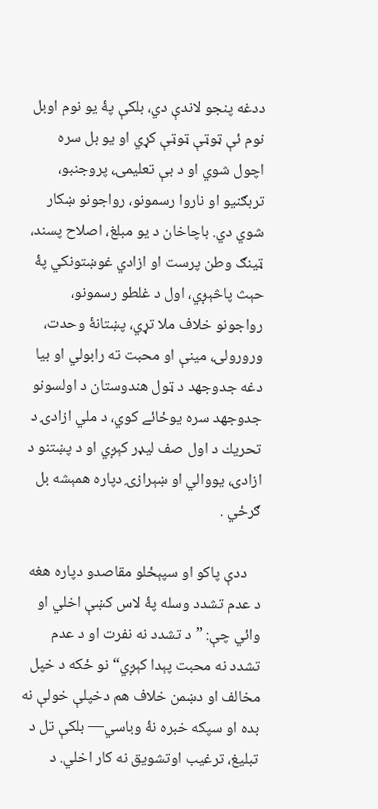ددغه پنجو لاندې دي، بلكې پۀ يو نوم اوبل نوم ئې ټوټې ټوټې كړي او يو بل سره اچول شوي او د بې تعليمۍ، پروجنبو، تربګنيو او ناروا رسمونو، رواجونو ښكار شوي دي. باچاخان د يو مبلغ، اصلاح پسند، ټينګ وطن پرست او ازادي غوښتونكي پۀ حېث پاڅېږي، اول د غلطو رسمونو، رواجونو خلاف ملا تړي، پښتانۀ وحدت، ورورولۍ، مينې او محبت ته رابولي او بيا دغه جدوجهد د ټول هندوستان د اولسونو جدوجهد سره يوځائے كوي، د ملي ازادۍ د تحريك د اول صف ليډر كېږي او د پښتنو د ازادۍ، يووالي او ښېرازۍ دپاره همېشه بل ګرځي .

    ددې پاكو او سپېځلو مقاصدو دپاره هغه د عدم تشدد وسله پۀ لاس كښې اخلي او وائي چې: ”د تشدد نه نفرت او د عدم تشدد نه محبت پېدا كېږي“ نو ځكه د خپل مخالف او دښمن خلاف هم دخپلې خولې نه بده او سپكه خبره نۀ وباسي— بلكې تل د تبليغ، ترغيب اوتشويق نه كار اخلي. د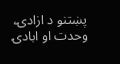پښتنو د ازادۍ، وحدت او ابادۍ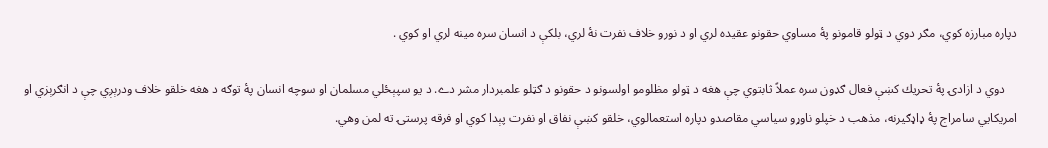دپاره مبارزه كوي، مګر دوي د ټولو قامونو پۀ مساوي حقونو عقيده لري او د نورو خلاف نفرت نۀ لري، بلكې د انسان سره مينه لري او كوي .

    دوي د ازادۍ پۀ تحريك كښې فعال ګډون سره عملاً ثابتوي چې هغه د ټولو مظلومو اولسونو د حقونو د ګټلو علمبردار مشر دے. د يو سپېځلي مسلمان او سوچه انسان پۀ توګه د هغه خلقو خلاف ودرېږي چې د انګرېزي او امريكايي سامراج پۀ ډاډګيرنه، مذهب د خپلو ناوړو سياسي مقاصدو دپاره استعمالوي، خلقو كښې نفاق او نفرت پېدا كوي او فرقه پرستۍ ته لمن وهي.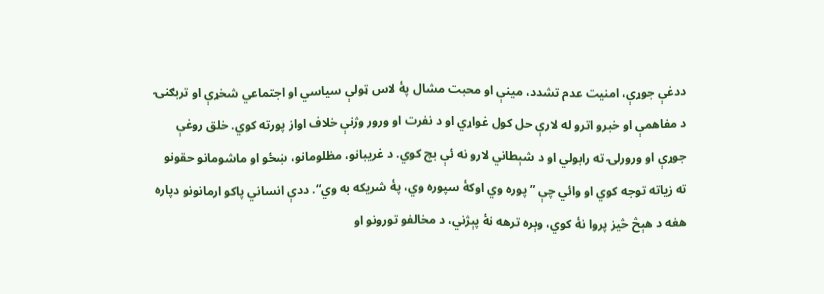ددغې جوړې، امنيت عدم تشدد، مينې او محبت مشال پۀ لاس ټولې سياسي او اجتماعي شخړې او تربګنۍ د مفاهمې او خبرو اترو له لارې حل كول غواړي او د نفرت او ورور وژنې خلاف اواز پورته كوي. خلق روغې جوړې او ورورلۍ ته رابولي او د شېطاني لارو نه ئې بچ كوي. د غريبانو، مظلومانو، ښځو او ماشومانو حقونو ته زياته توجه كوي او وائي چې ”پوره وي اوكۀ سپوره وي، پۀ شريكه به وي“. ددې انساني پاكو ارمانونو دپاره هغه د هېڅ څيز پروا نۀ كوي، وېره ترهه نۀ پېژني، د مخالفو تورونو او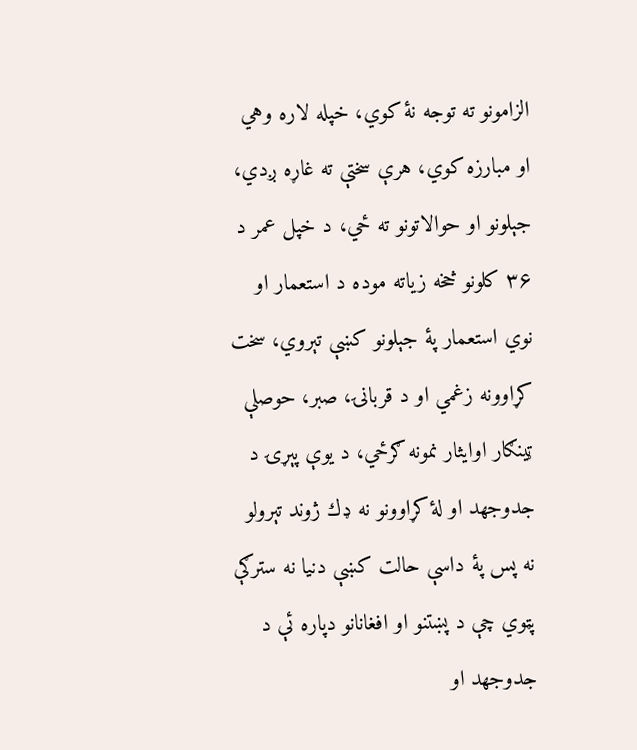الزامونو ته توجه نۀ كوي، خپله لاره وهي او مبارزه كوي، هرې سختې ته غاړه ږدي، جېلونو او حوالاتونو ته ځي، د خپل عمر د ۳۶ كلونو څخه زياته موده د استعمار او نوي استعمار پۀ جېلونو كښې تېروي، سخت كړاوونه زغمي او د قربانۍ، صبر، حوصلې ټينګار اوايثار نمونه ګرځي، د يوې پېړۍ د جدوجهد او لۀ كړاوونو نه ډك ژوند تېرولو نه پس پۀ داسې حالت كښې دنيا نه سترګې پټوي چې د پښتنو او افغانانو دپاره ئې د جدوجهد او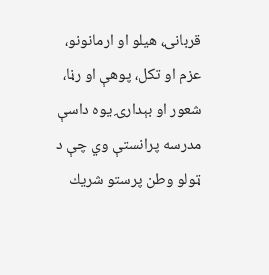قربانۍ، هيلو او ارمانونو، عزم او تكل، پوهې او رڼا، شعور او بېدارۍ يوه داسې مدرسه پرانستې وي چې د ټولو وطن پرستو شريك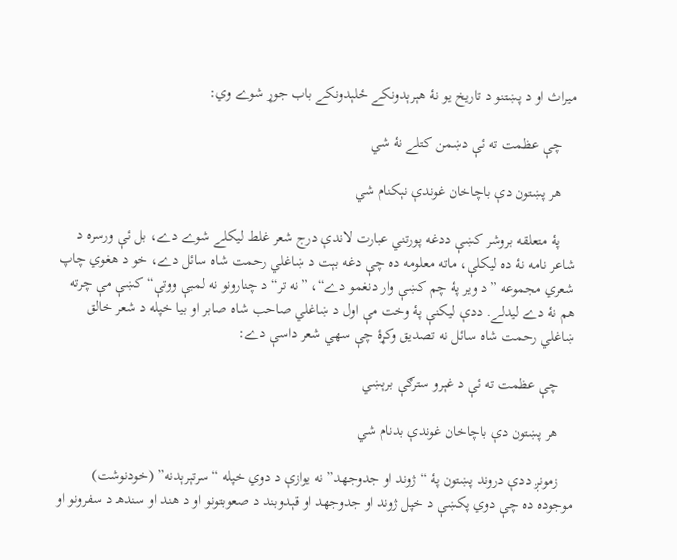ميراث او د پښتنو د تاريخ يو نۀ هېرېدونكے ځلېدونكے باب جوړ شوے وي:

    چې عظمت ته ئې دښمن كتلے نۀ شي

    هر پښتون دې باچاخان غوندې نېكنام شي

    پۀ متعلقه بروشر کښې ددغه پورتني عبارت لاندې درج شعر غلط ليكلے شوے دے، بل ئې ورسره د شاعر نامه نۀ ده ليكلې، ماته معلومه ده چې دغه بېت د ښاغلي رحمت شاه سائل دے، خو د هغوي چاپ شعري مجموعه ”د وير پۀ چم كښې وار دنغمو دے“، ”نه تر“ د چنارونو نه لمبې ووتې“ كښې مې چرته هم نۀ دے ليدلے. ددې ليكنې پۀ وخت مې اول د ښاغلي صاحب شاه صابر او بيا خپله د شعر خالق ښاغلي رحمت شاه سائل نه تصديق وكړۀ چې سهي شعر داسې دے:

    چې عظمت ته ئې د غېرو سترګې برېښي

    هر پښتون دې باچاخان غوندې بدنام شي

    زمونږ ددې دروند پښتون پۀ “ژوند او جدوجهد” نه يوازې د دوي خپله “سرتېرېدنه” (خودنوشت) موجوده ده چې دوي پکښې د خپل ژوند او جدوجهد او قېدوبند د صعوبتونو او د هند او سندهـ د سفرونو او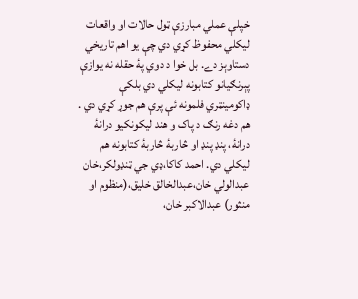خپلې عملي مبارزې ټول حالات او واقعات ليکلي محفوظ کړي دي چې يو اهم تاريخي دستاوېز دے. بل خوا د دوي پۀ حقله نه يوازې پېرنګيانو کتابونه ليکلي دي بلکې ډاکومينټري فلمونه ئې پرې هم جوړ کړي دي . هم دغه رنګ د پاک و هند ليکونکيو درانۀ درانۀ، پنډ پنډ او څاربۀ څاربۀ کتابونه هم ليکلي دي. احمد کاکا،ډي جي ټنډولکر،خان عبدالولي خان،عبدالخالق خليق،(منظوم او منثور) عبدالاکبر خان،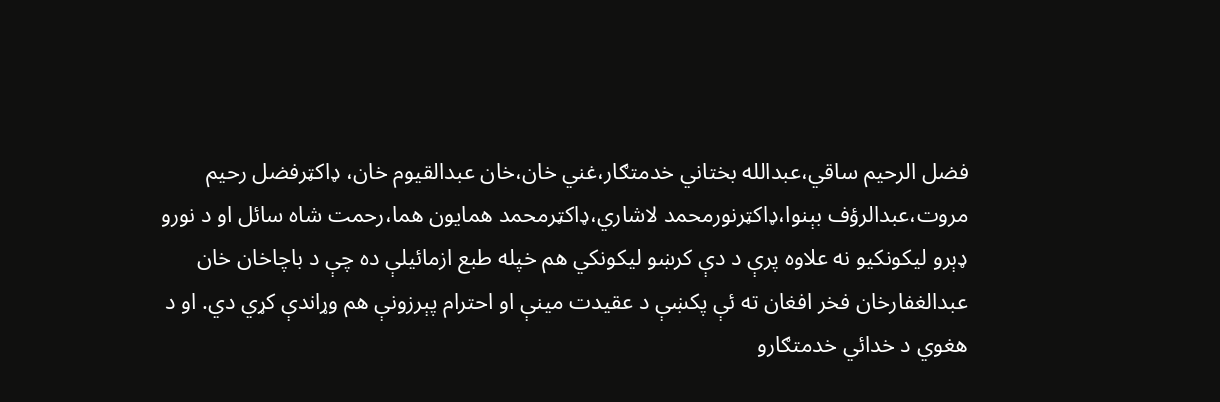فضل الرحيم ساقي،عبدالله بختاني خدمتګار،غني خان،خان عبدالقيوم خان، ډاکټرفضل رحيم مروت،عبدالرؤف بېنوا،ډاکټرنورمحمد لاشاري،ډاکټرمحمد همايون هما،رحمت شاه سائل او د نورو ډېرو ليکونکيو نه علاوه پرې د دې کرښو ليکونکي هم خپله طبع ازمائيلې ده چې د باچاخان خان عبدالغفارخان فخر افغان ته ئې پکښې د عقيدت مينې او احترام پېرزونې هم وړاندې کړي دي. او د هغوي د خدائي خدمتګارو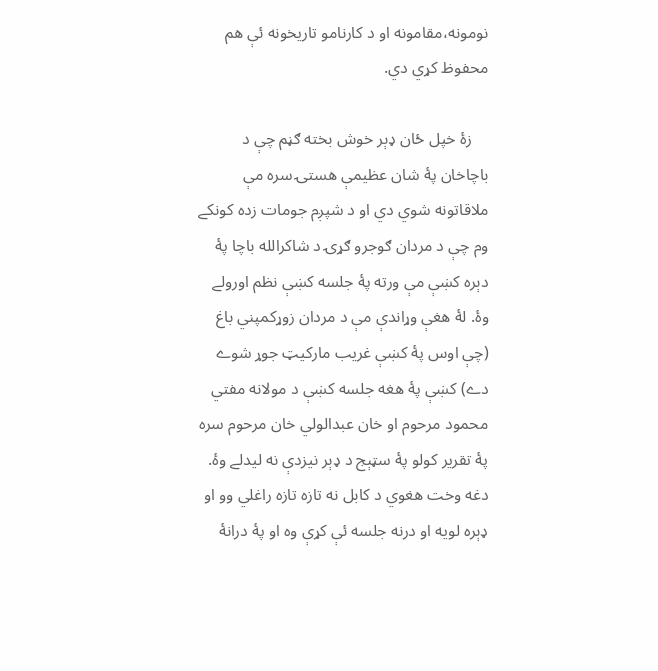نومونه،مقامونه او د کارنامو تاريخونه ئې هم محفوظ کړي دي.

    زۀ خپل ځان ډېر خوش بخته ګڼم چې د باچاخان پۀ شان عظيمې هستۍ سره مې ملاقاتونه شوي دي او د شپږم جومات زده کونکے وم چې د مردان ګوجرو ګړۍ د شاکرالله باچا پۀ دېره کښې مې ورته پۀ جلسه کښې نظم اورولے وۀ. لۀ هغې وړاندې مې د مردان زوړکمپني باغ (چې اوس پۀ کښې غريب مارکيټ جوړ شوے دے) کښې پۀ هغه جلسه کښې د مولانه مفتي محمود مرحوم او خان عبدالولي خان مرحوم سره پۀ تقرير کولو پۀ سټېج د ډېر نيزدې نه ليدلے وۀ. دغه وخت هغوي د کابل نه تازه تازه راغلي وو او ډېره لويه او درنه جلسه ئې کړې وه او پۀ درانۀ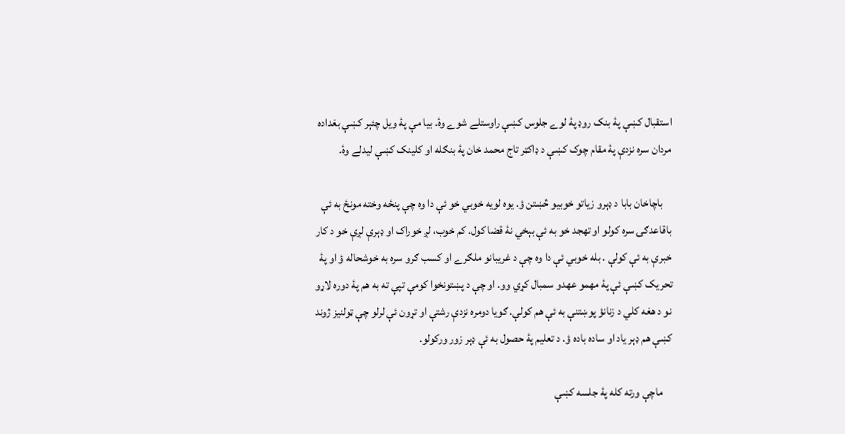استقبال کښې پۀ بنک روډ پۀ لوے جلوس کښې راوستلے شوے وۀ. بيا مې پۀ ويل چئېر کښې بغداده مردان سره نزدې پۀ مقام چوک کښې د ډاکټر تاج محمد خان پۀ بنګله او کلينک کښې ليدلے وۀ.

    باچاخان بابا د ډېرو زياتو خوبيو څښتن ؤ. يوه لويه خوبي خو ئې دا وه چې پنځه وخته مونځ به ئې باقاعدګۍ سره کولو او تهجد خو به ئې بېخي نۀ قضا کول. کم خوب، لږ خوراک او ډېرې لږې خو د کار خبرې به ئې کولې . بله خوبي ئې دا وه چې د غريبانو ملګرے او کسب ګرو سره به خوشحاله ؤ او پۀ تحريک کښې ئې پۀ مهمو عهدو سمبال کړي وو. او چې د پښتونخوا کومې تپې ته به هم پۀ دوره لاړو نو د هغه کلي د زنانؤ پوښتنې به ئې هم کولې. ګويا دومره نزدې رشتې او تړون ئې لرلو چې ټولنيز ژوند کښې هم ډېر ياد او ساده باده ؤ. د تعليم پۀ حصول به ئې ډېر زور ورکولو.

    ماچې ورته کله پۀ جلسه کښې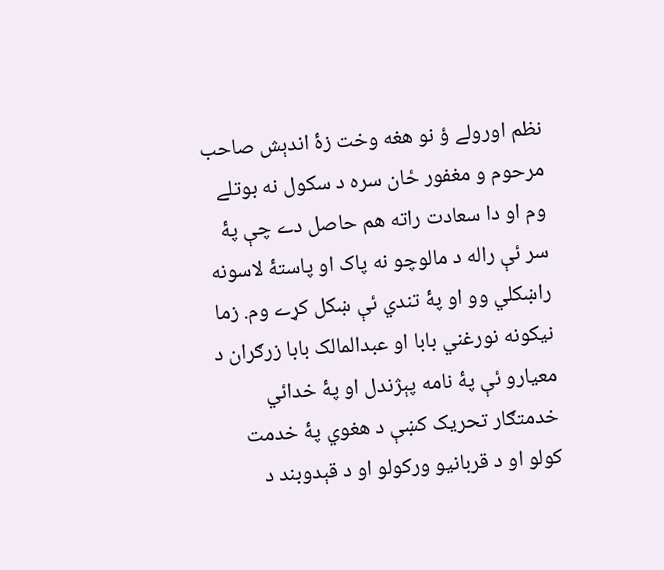نظم اورولے ؤ نو هغه وخت زۀ اندېش صاحب مرحوم و مغفور ځان سره د سکول نه بوتلے وم او دا سعادت راته هم حاصل دے چې پۀ سر ئې راله د مالوچو نه پاک او پاستۀ لاسونه راښکلي وو او پۀ تندي ئې ښکل کړے وم. زما نيکونه نورغني بابا او عبدالمالک بابا زرګران د معيارو ئې پۀ نامه پېژندل او پۀ خدائي خدمتګار تحريک کښې د هغوي پۀ خدمت کولو او د قربانيو ورکولو او د قېدوبند د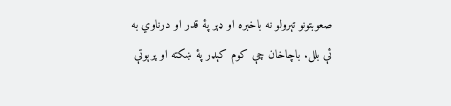صعوبتونو تېرولو نه باخبره او ډېر پۀ قدر او درناوي به ئې بلل. باچاخان چې کوم کېډر پۀ ښکته او پرېوتې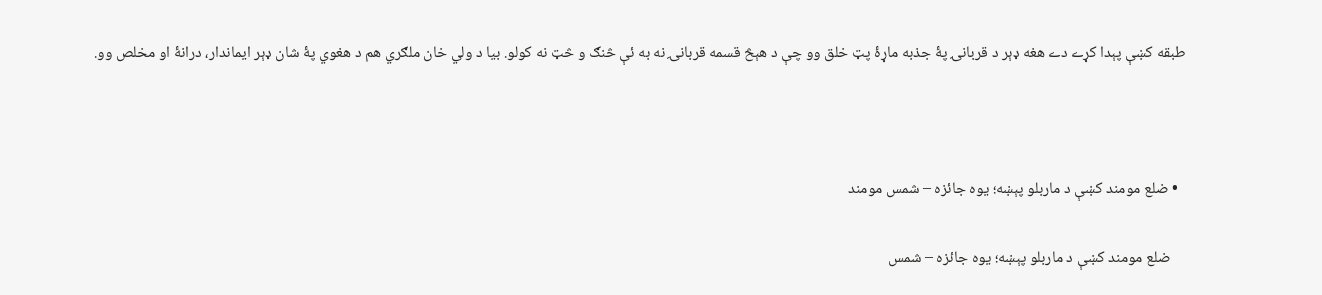طبقه کښې پېدا کړے دے هغه ډېر د قربانۍ پۀ جذبه ماړۀ پټ خلق وو چې د هېڅ قسمه قربانۍ نه به ئې څنګ و څټ نه کولو. بيا د ولي خان ملګري هم د هغوي پۀ شان ډېر ايماندار، درانۀ او مخلص وو.



  • ضلع مومند کښې د ماربلو پېښه؛ يوه جائزه – شمس مومند

    ضلع مومند کښې د ماربلو پېښه؛ يوه جائزه – شمس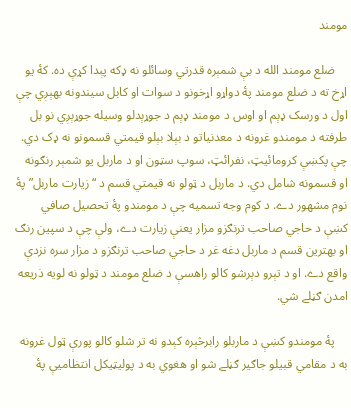مومند

    ضلع مومند الله د بې شمېره قدرتي وسائلو نه ډکه پېدا کړې ده. کۀ یو اړخ ته د ضلع مومند پۀ دواړو اړخونو د سوات او کابل سیندونه بهېږي چې اول د ورسک ډېم او اوس د مومند ډېم د جوړېدلو وسیله جوړېږي نو بل طرفته د مومندو غرونه د معدنیاتو د بېلا بېلو قیمتي قسمونو نه ډک دي. چې پکښې کرومائيټ، نفرائټ، سوپ سټون او د ماربل یو شمېر رنګونه او قسمونه شامل دي. د ماربل د ټولو نه قیمتي قسم د “زیارت ماربل” پۀ نوم مشهور دے. د کوم وجه تسميه چې د مومندو پۀ تحصیل صافي کښې د حاجي صاحب ترنګزو مزار یعنې زیارت دے، ولې چې د سپین رنګ او بهترین قسم د ماربل دغه غر د حاجي صاحب ترنګزو د مزار سره نزدې واقع دے. او د تېرو دېرشو کالو راهسې د ضلع مومند د ټولو نه لويه ذریعه امدن ګڼلے شي.

    پۀ مومندو کښې د ماربلو رابرڅېره کېدو نه تر شلو کالو پورې ټول غرونه به د مقامي قبیلو جاګیر ګڼلے شو او هغوي به د پوليټيکل انتظامیې پۀ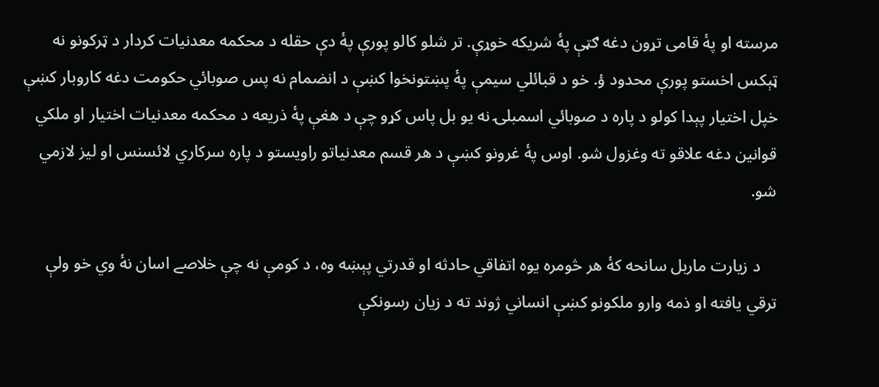مرسته او پۀ قامی تړون دغه ګټې پۀ شریکه خوړې. تر شلو کالو پورې پۀ دې حقله د محکمه معدنیات کردار د ټرکونو نه ټېکس اخستو پورې محدود ؤ. خو د قبائلي سیمې پۀ پښتونخوا کښې د انضمام نه پس صوبائي حکومت دغه کاروبار کښې خپل اختیار پېدا کولو د پاره د صوبائي اسمبلۍ نه یو بل پاس کړو چې د هغې پۀ ذریعه د محکمه معدنیات اختیار او ملکي قوانین دغه علاقو ته وغزول شو. اوس پۀ غرونو کښې د هر قسم معدنیاتو راویستو د پاره سرکاري لائسنس او لیز لازمي شو.

    د زیارت ماربل سانحه کۀ هر څومره یوه اتفاقي حادثه او قدرتي پېښه وه، د کومې نه چې خلاصے اسان نۀ وي خو ولې ترقي یافته او ذمه وارو ملکونو کښې انساني ژوند ته د زیان رسونکې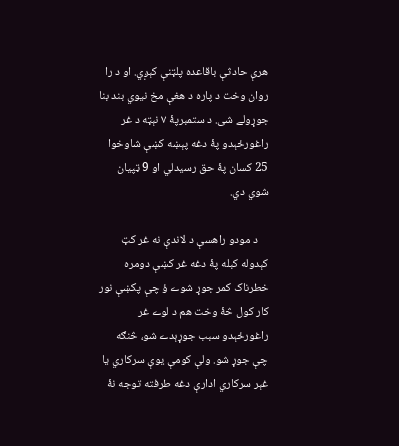هرې حادثې باقاعده پلټنې کېږي. او د را روان وخت د پاره د هغې مخ نیوي بند بنا جوړولے شی. د ستمبرپۀ ٧ نېټه د غر راغورځېدو پۀ دغه پېښه کښې شاوخوا 25 کسان پۀ حق رسیدلي او 9 ټپيان شوي دي.

    د مودو راهسې د لاندې نه غر کټ کېدوله کبله پۀ دغه غر کښې دومره خطرناک کمر جوړ شوے ؤ چې پکښې نور کار کول څۀ وخت هم د لوے غر راغورځېدو سبب جوړېدے شو، څنګه چې جوړ شو. ولې کومې یوې سرکاري یا غېر سرکاري ادارې دغه طرفته توجه نۀ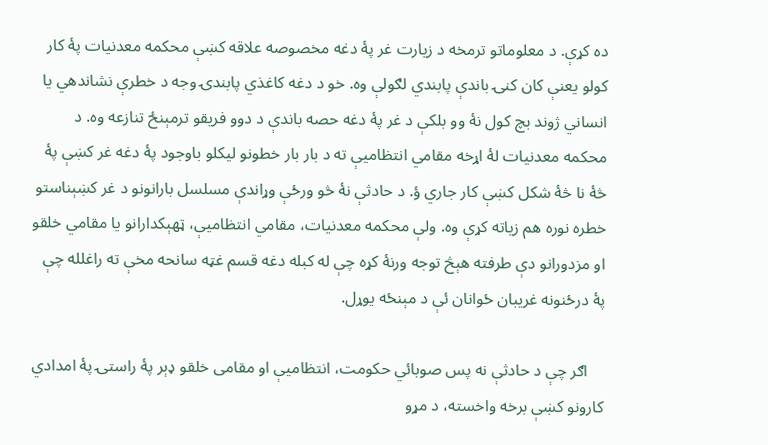ده کړې. د معلوماتو ترمخه د زیارت غر پۀ دغه مخصوصه علاقه کښې محکمه معدنیات پۀ کار کولو یعنې کان کنۍ باندې پابندي لګولې وه. خو د دغه کاغذي پابندۍ وجه د خطرې نشاندهي یا انساني ژوند بچ کول نۀ وو بلکې د غر پۀ دغه حصه باندې د دوو فریقو ترمېنځ تنازعه وه. د محکمه معدنیات لۀ اړخه مقامي انتظامیې ته د بار بار خطونو لیکلو باوجود پۀ دغه غر کښې پۀ څۀ نا څۀ شکل کښې کار جاري ؤ. د حادثې نۀ څو ورځې وړاندې مسلسل بارانونو د غر کښېناستو خطره نوره هم زیاته کړې وه. ولې محکمه معدنیات، مقامي انتظامیې، ټهېکدارانو یا مقامي خلقو او مزدورانو دې طرفته هېڅ توجه ورنۀ کړه چې له کبله دغه قسم غټه سانحه مخې ته راغلله چې پۀ درځنونه غریبان ځوانان ئې د مېنځه يوړل.

    اګر چې د حادثې نه پس صوبائي حکومت، انتظامیې او مقامی خلقو ډېر پۀ راستۍ پۀ امدادي کارونو کښې برخه واخسته، د مړو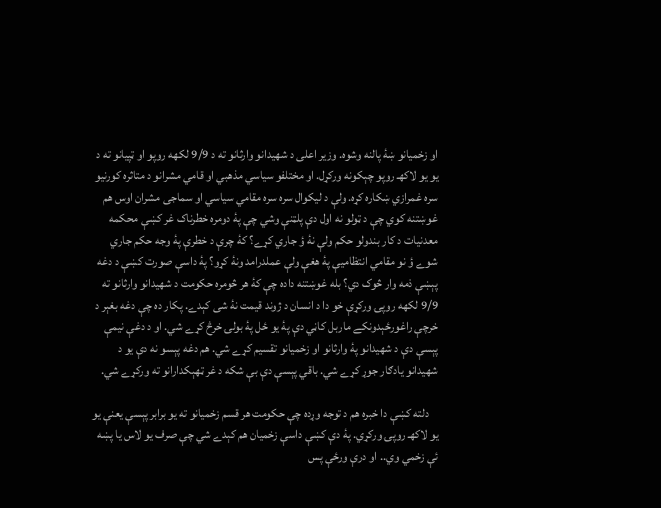او زخمیانو ښۀ پالنه وشوه. وزیر اعلی د شهيدانو وارثانو ته د 9/9 لکهه روپو او ټپيانو ته د یو یو لاکهـ روپو چېکونه ورکړل. او مختلفو سیاسي مذهبي او قامي مشرانو د متاثره کورنيو سره غمرازي ښکاره کړه. ولې د لیکوال سره سره مقامي سیاسي او سماجی مشران اوس هم غوښتنه کوي چې د ټولو نه اول دې پلټنې وشي چې پۀ دومره خطرناک غر کښې محکمه معدنیات د کار بندولو حکم ولې نۀ ؤ جاري کړے؟ کۀ چرې د خطرې پۀ وجه حکم جاري شوے ؤ نو مقامي انتظامیې پۀ هغې ولې عملدرامد ونۀ کړو؟ پۀ داسې صورت کښې د دغه پېښې ذمه وار څوک دي؟ بله غوښتنه داده چې کۀ هر څومره حکومت د شهيدانو وارثانو ته 9/9 لکهه روپۍ ورکړې خو دا د انسان د ژوند قیمت نۀ شی کېدے. پکار ده چې دغه بغېر د خرچې راغورځېدونکے ماربل کاڼي دې پۀ یو ځل پۀ بولۍ خرڅ کړے شي. او د دغې نیمې پېسې دې د شهيدانو پۀ وارثانو او زخمیانو تقسیم کړے شي. هم دغه پېسو نه دې یو د شهيدانو یادګار جوړ کړے شي. باقي پېسې دې بې شکه د غر ټهېکدارانو ته ورکړے شي.

    دلته کښې دا خبره هم د توجه وړده چې حکومت هر قسم زخمیانو ته یو برابر پېسې یعنې یو یو لاکهـ روپۍ ورکړي. پۀ دې کښې داسې زخمیان هم کېدے شي چې صرف یو لاس یا پښه ئې زخمي وي.. او درې ورځې پس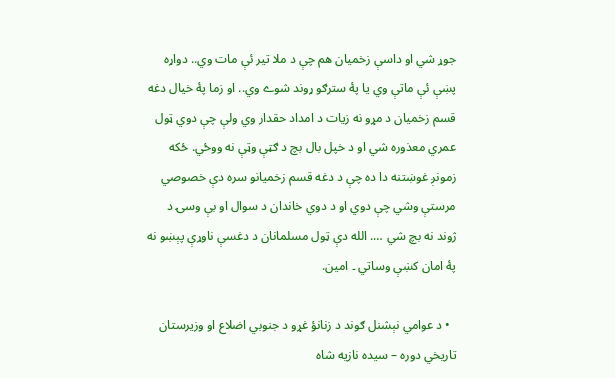جوړ شي او داسې زخمیان هم چې د ملا تیر ئې مات وي.. دواړه پښې ئې ماتې وي یا پۀ سترګو ړوند شوے وي.. او زما پۀ خیال دغه قسم زخمیان د مړو نه زیات د امداد حقدار وي ولې چې دوي ټول عمري معذوره شي او د خپل بال بچ د ګټې وټې نه ووځي. ځکه زمونږ غوښتنه دا ده چې د دغه قسم زخمیانو سره دې خصوصي مرستې وشي چې دوي او د دوي خاندان د سوال او بې وسۍ د ژوند نه بچ شي …. الله دې ټول مسلمانان د دغسې ناوړې پېښو نه پۀ امان کښې وساتي ۔ امین.

  • د عوامي نېشنل ګوند د زنانؤ غړو د جنوبي اضلاع او وزيرستان تاريخي دوره – سيده نازيه شاه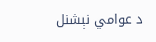د عوامي نېشنل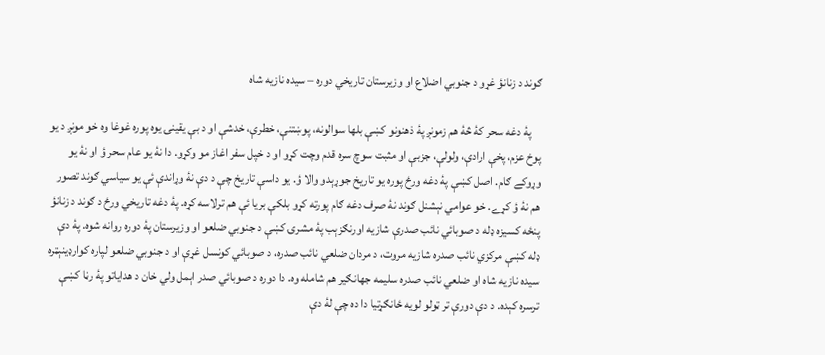ګوند د زنانؤ غړو د جنوبي اضلاع او وزيرستان تاريخي دوره – سيده نازيه شاه

    پۀ دغه سحر کۀ څۀ هم زمونږ پۀ ذهنونو کښې بلها سوالونه، پوښتنې، خطرې، خدشې او د بې يقينۍ يوه پوره غوغا وه خو مونږ د يو پوخ عزم، پخې ارادې، ولولې، جزبې او مثبت سوچ سره قدم وچت کړو او د خپل سفر اغاز مو وکړو. دا نۀ يو عام سحر ؤ او نۀ يو وړوکے ګام. اصل کښې پۀ دغه ورځ پوره يو تاريخ جوړېدو والا ؤ. يو داسې تاريخ چې د دې نۀ وړاندې ئې يو سياسي ګوند تصور هم نۀ ؤ کړے. خو عوامي نېشنل ګوند نۀ صرف دغه ګام پورته کړو بلکې بريا ئې هم ترلاسه کړه. پۀ دغه تاريخي ورځ د ګوند د زنانؤ پنځه کسيزه ډله د صوبائي نائب صدرې شازيه اورنګزېب پۀ مشرۍ کښې د جنوبي ضلعو او وزيرستان پۀ دوره روانه شوه. پۀ دې ډله کښې مرکزي نائب صدره شازيه مروت، د مردان ضلعي نائب صدره، د صوبائي کونسل غړې او د جنوبي ضلعو لپاره کوارډينېټره سيده نازيه شاه او ضلعي نائب صدره سليمه جهانګير هم شامله وه. دا دوره د صوبائي صدر اېمل ولي خان د هداياتو پۀ رڼا کښې ترسره کېده. د دې دورې تر ټولو لويه ځانګړتيا دا ده چې لۀ دې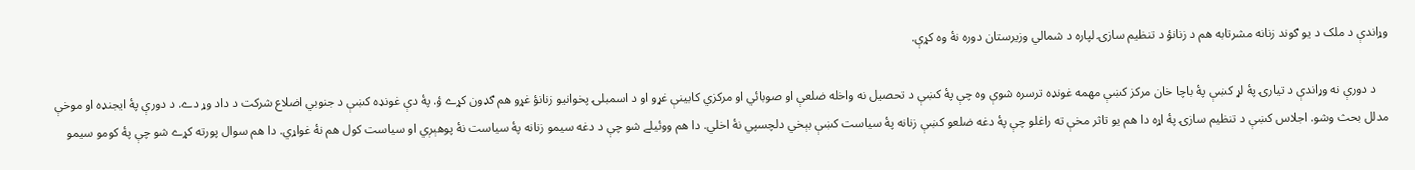وړاندې د ملک د يو ګوند زنانه مشرتابه هم د زنانؤ د تنظيم سازۍ لپاره د شمالي وزيرستان دوره نۀ وه کړې.

    د دورې نه وړاندې د تيارۍ پۀ لړ کښې پۀ باچا خان مرکز کښې مهمه غونډه ترسره شوې وه چې پۀ کښې د تحصيل نه واخله ضلعې او صوبائي او مرکزي کابينې غړو او د اسمبلۍ پخوانيو زنانؤ غړو هم ګډون کړے ؤ. پۀ دې غونډه کښې د جنوبي اضلاع شرکت د داد وړ دے. د دورې پۀ ايجنډه او موخې مدلل بحث وشو. اجلاس کښې د تنظيم سازۍ پۀ اړه دا هم يو تاثر مخې ته راغلو چې پۀ دغه ضلعو کښې زنانه پۀ سياست کښې بېخي دلچسپي نۀ اخلي. دا هم ووئيلے شو چې د دغه سيمو زنانه پۀ سياست نۀ پوهېږي او سياست کول هم نۀ غواړي. دا هم سوال پورته کړے شو چې پۀ کومو سيمو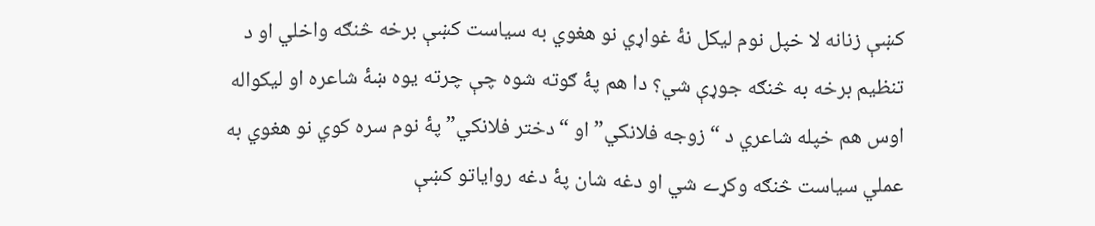کښې زنانه لا خپل نوم ليکل نۀ غواړي نو هغوي به سياست کښې برخه څنګه واخلي او د تنظيم برخه به څنګه جوړې شي؟ دا هم پۀ ګوته شوه چې چرته يوه ښۀ شاعره او ليکواله اوس هم خپله شاعري د “زوجه فلانکي” او “دختر فلانکي” پۀ نوم سره کوي نو هغوي به عملي سياست څنګه وکړے شي او دغه شان پۀ دغه رواياتو کښې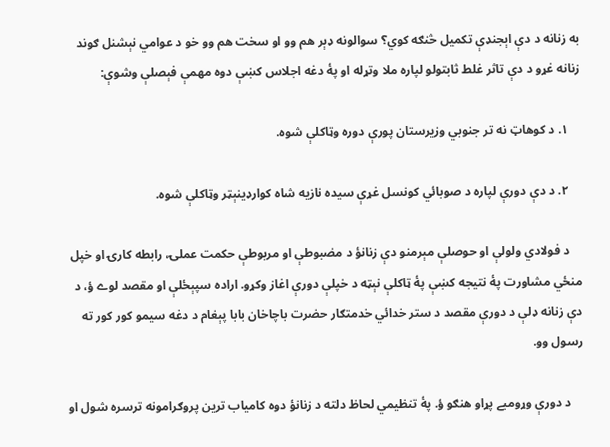به زنانه د دې اېجنډې تکميل څنګه کوي؟ سوالونه ډېر هم وو او سخت هم وو خو د عوامي نېشنل ګوند زنانه غړو د دې تاثر غلط ثابتولو لپاره ملا وتړله او پۀ دغه اجلاس کښې دوه مهمې فېصلې وشوې:

    ۱. د کوهاټ نه تر جنوبي وزيرستان پورې دوره وټاکلې شوه.

    ۲. د دې دورې لپاره د صوبائي کونسل غړې سيده نازيه شاه کوارډينېټر وټاکلې شوه.

    د فولادي ولولې او حوصلې مېرمنو دې زنانؤ د مضبوطې او مربوطې حکمت عملۍ، رابطه کارۍ او خپل منځي مشاورت پۀ نتيجه کښې پۀ ټاکلې نېټه د خپلې دورې اغاز وکړو. اراده سپېځلې او مقصد لوے ؤ، د دې زنانه ډلې د دورې مقصد د ستر خدائي خدمتګار حضرت باچاخان بابا پېغام د دغه سيمو کور کور ته رسول وو.

    د دورې وړومبے پړاو هنګو ؤ. پۀ تنظيمي لحاظ دلته د زنانؤ دوه کامياب ترين پروګرامونه ترسره شول او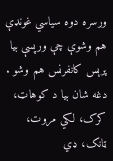ورسره دوه سياسي غونډې هم وشوې چې ورپسې بيا پرېس کانفرنس هم وشو . دغه شان بيا د کوهاټ، کرک، لکي مروت، ټانک، ډي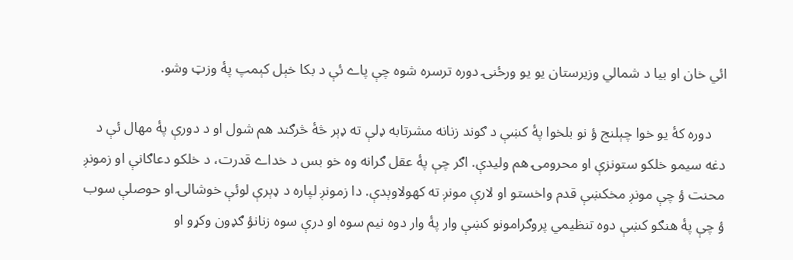ائي خان او بيا د شمالي وزيرستان يو يو ورځنۍ دوره ترسره شوه چې پاے ئې د بکا خېل کېمپ پۀ وزټ وشو.

    دوره کۀ يو خوا چېلنج ؤ نو بلخوا پۀ کښې د ګوند زنانه مشرتابه ډلې ته ډېر څۀ څرګند هم شول او د دورې پۀ مهال ئې د دغه سيمو خلکو ستونزې او محرومۍ هم وليدې. اګر چې پۀ عقل ګرانه وه خو بس د خداے قدرت، د خلکو دعاګانې او زمونږ محنت ؤ چې مونږ مخکښې قدم واخستو او لارې مونږ ته کهولاوېدې. دا زمونږ لپاره د ډېرې لوئې خوشالۍ او حوصلې سوب ؤ چې پۀ هنګو کښې دوه تنظيمي پروګرامونو کښې وار پۀ وار دوه نيم سوه او درې سوه زنانؤ ګډون وکړو او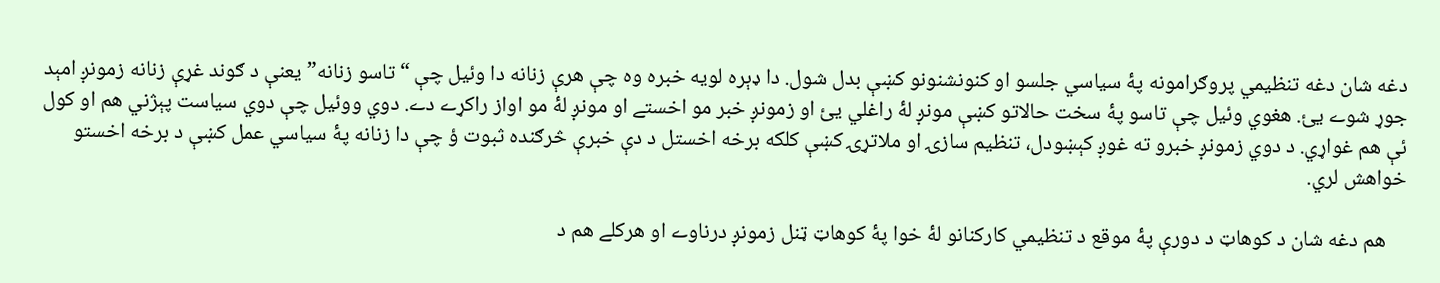دغه شان دغه تنظيمي پروګرامونه پۀ سياسي جلسو او کنونشنونو کښې بدل شول. دا ډېره لويه خبره وه چې هرې زنانه دا وئيل چې “تاسو زنانه” يعنې د ګوند غړې زنانه زمونږ امېد جوړ شوے يئ. هغوي وئيل چې تاسو پۀ سخت حالاتو کښې مونږ لۀ راغلي يئ او زمونږ خبر مو اخستے او مونږ لۀ مو اواز راکړے دے. دوي ووئيل چې دوي سياست پېژني هم او کول ئې هم غواړي. د دوي زمونږ خبرو ته غوږ کېښودل، تنظيم سازۍ او ملاتړۍ کښې کلکه برخه اخستل د دې خبرې څرګنده ثبوت ؤ چې دا زنانه پۀ سياسي عمل کښې د برخه اخستو خواهش لري.

    هم دغه شان د کوهاټ د دورې پۀ موقع د تنظيمي کارکنانو لۀ خوا پۀ کوهاټ ټنل زمونږ درناوے او هرکلے هم د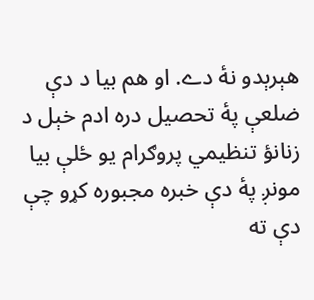هېرېدو نۀ دے. او هم بيا د دې ضلعې پۀ تحصيل دره ادم خېل د زنانؤ تنظيمي پروګرام يو ځلې بيا مونږ پۀ دې خبره مجبوره کړو چې دې ته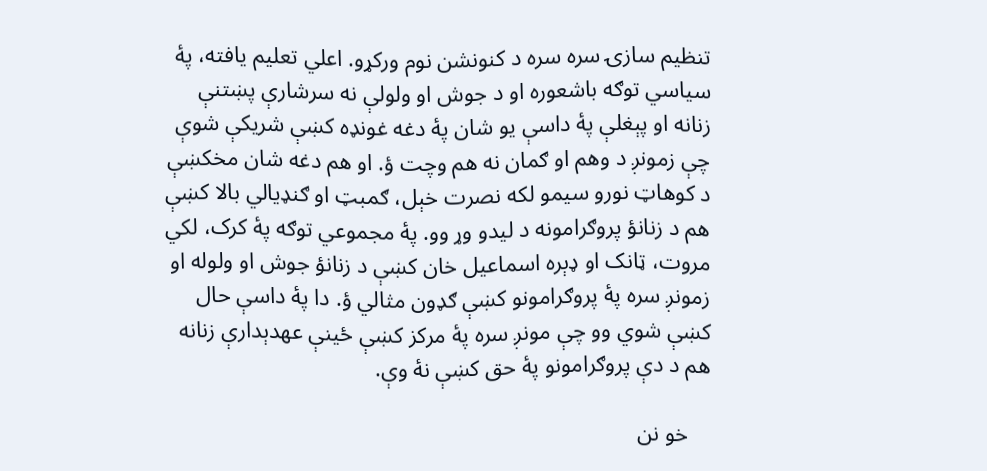تنظيم سازۍ سره سره د کنونشن نوم ورکړو. اعلي تعليم يافته، پۀ سياسي توګه باشعوره او د جوش او ولولې نه سرشارې پښتنې زنانه او پېغلې پۀ داسې يو شان پۀ دغه غونډه کښې شريکې شوې چې زمونږ د وهم او ګمان نه هم وچت ؤ. او هم دغه شان مخکښې د کوهاټ نورو سيمو لکه نصرت خېل، ګمبټ او ګنډيالي بالا کښې هم د زنانؤ پروګرامونه د ليدو وړ وو. پۀ مجموعي توګه پۀ کرک، لکي مروت، ټانک او ډېره اسماعيل خان کښې د زنانؤ جوش او ولوله او زمونږ سره پۀ پروګرامونو کښې ګډون مثالي ؤ. دا پۀ داسې حال کښې شوي وو چې مونږ سره پۀ مرکز کښې ځينې عهدېدارې زنانه هم د دې پروګرامونو پۀ حق کښې نۀ وې.

    خو نن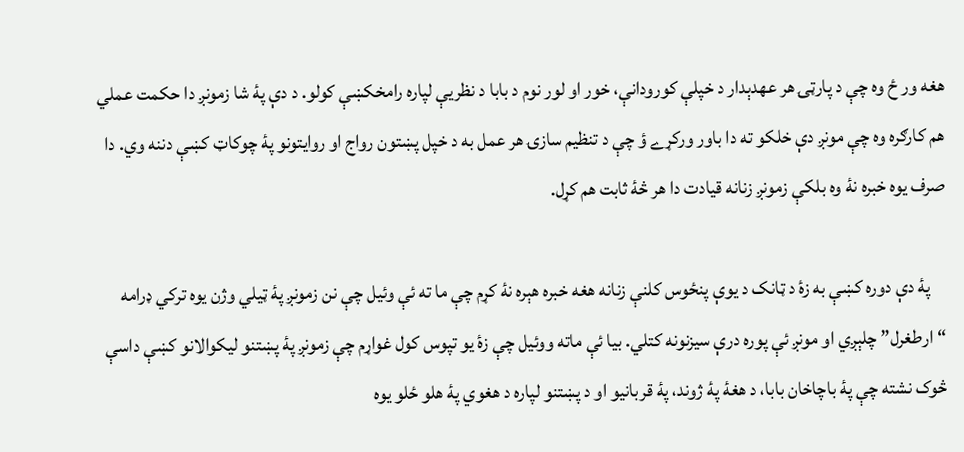هغه ور ځ وه چې د پارټۍ هر عهدېدار د خپلې کورودانې، خور او لور نوم د بابا د نظريې لپاره رامخکښې کولو. د دې پۀ شا زمونږ دا حکمت عملي هم کارګره وه چې مونږ دې خلکو ته دا باور ورکړے ؤ چې د تنظيم سازۍ هر عمل به د خپل پښتون رواج او روايتونو پۀ چوکاټ کښې دننه وي. دا صرف يوه خبره نۀ وه بلکې زمونږ زنانه قيادت دا هر څۀ ثابت هم کړل.

    پۀ دې دوره کښې به زۀ د ټانک د يوې پنځوس کلنې زنانه هغه خبره هېره نۀ کړم چې ما ته ئې وئيل چې نن زمونږ پۀ ټيلي وژن يوه ترکي ډرامه “ارطغرل” چلېږي او مونږ ئې پوره درې سيزنونه کتلي. بيا ئې ماته ووئيل چې زۀ يو تپوس کول غواړم چې زمونږ پۀ پښتنو ليکوالانو کښې داسې څوک نشته چې پۀ باچاخان بابا، د هغۀ پۀ ژوند، پۀ قربانيو او د پښتنو لپاره د هغوي پۀ هلو ځلو يوه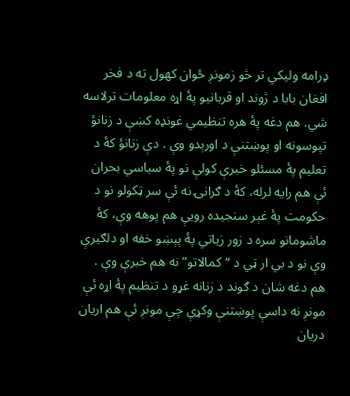ډرامه وليکي تر څو زمونږ ځوان کهول ته د فخر افغان بابا د ژوند او قربانيو پۀ اړه معلومات ترلاسه شي. هم دغه پۀ هره تنظيمي غونډه کښې د زنانؤ تپوسونه او پوښتنې د اورېدو وې . دې زنانؤ کۀ د تعليم پۀ مسئلو خبرې کولې نو پۀ سياسي بحران ئې هم رايه لرله، کۀ د ګرانۍ نه ئې سر ټکولو نو د حکومت پۀ غېر سنجيده رويې هم پوهه وې، کۀ ماشومانو سره د زور زياتي پۀ پېښو خفه او دلګيرې وې نو د بي ار ټي د “کمالاتو” نه هم خبرې وې . هم دغه شان د ګوند د زنانه غړو د تنظيم پۀ اړه ئې مونږ نه داسې پوښتنې وکړې چې مونږ ئې هم اريان دريان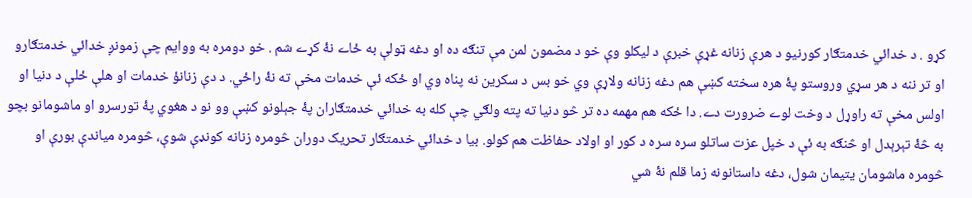کړو . د خدائي خدمتګار کورنيو د هرې زنانه غړې خبرې د ليکلو وې خو د مضمون لمن مې تنګه ده او دغه ټولې به ځاے نۀ کړے شم . خو دومره به ووايم چې زمونږ خدائي خدمتګارو او تر ننه د هر سړي وروستو پۀ هره سخته کښې هم دغه زنانه ولاړې وي خو بس د سکرين نه پناه وي او ځکه ئې خدمات مخې ته نۀ راځي. د دې زنانؤ خدمات او هلې ځلې د دنيا او اولس مخې ته راوړل د وخت لوے ضرورت دے. دا ځکه هم مهمه ده تر څو دنيا ته پته ولګي چې کله به خدائي خدمتګاران پۀ جېلونو کښې وو نو د هغوي پۀ تورسرو او ماشومانو بچو به څۀ تېرېدل او څنګه به ئې د خپل عزت ساتلو سره سره د کور او اولاد حفاظت هم کولو. بيا د خدائي خدمتګار تحريک دوران څومره زنانه کونډې شوې، څومره مياندې بورې او څومره ماشومان يتيمان شول، دغه داستانونه زما قلم نۀ شي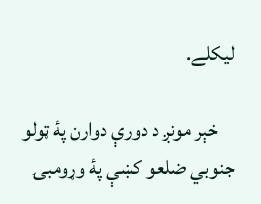ليکلے.

    خېر مونږ د دورې دوارن پۀ ټولو جنوبي ضلعو کښې پۀ وړومبۍ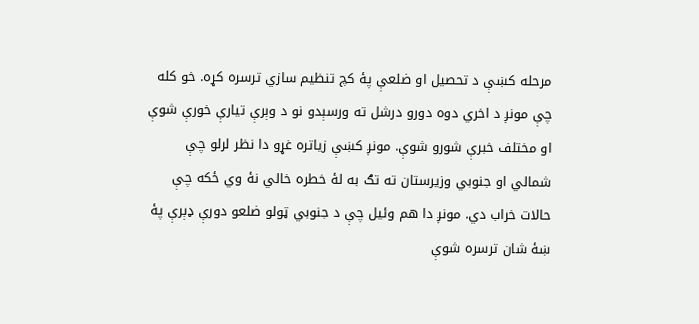مرحله کښې د تحصيل او ضلعې پۀ کچ تنظيم سازي ترسره کړه. خو کله چې مونږ د اخري دوه دورو درشل ته ورسېدو نو د وېرې تيارې خورې شوې او مختلف خبرې شورو شوې. مونږ کښې زياتره غړو دا نظر لرلو چې شمالي او جنوبي وزيرستان ته تګ به لۀ خطره خالي نۀ وي ځکه چې حالات خراب دي. مونږ دا هم وئيل چې د جنوبي ټولو ضلعو دورې ډېرې پۀ ښۀ شان ترسره شوې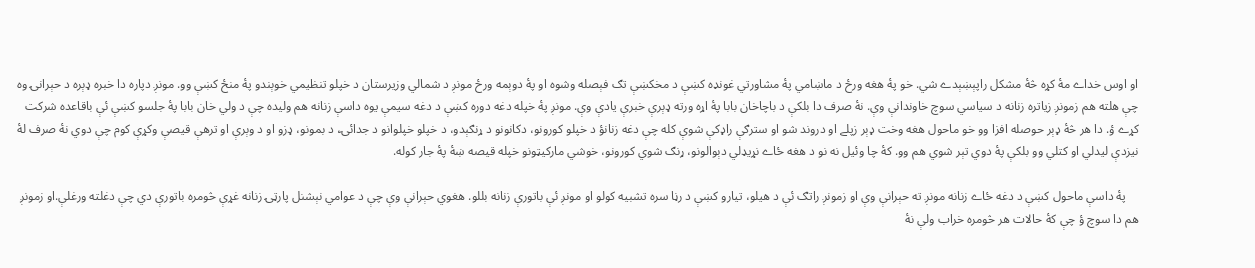او اوس خداے مۀ کړه څۀ مشکل راپېښېدے شي. خو پۀ هغه ورځ د ماښامي پۀ مشاورتي غونډه کښې د مخکښې تګ فېصله وشوه او پۀ دوېمه ورځ مونږ د شمالي وزيرستان د خپلو تنظيمي خوېندو پۀ منځ کښې وو. مونږ دپاره دا خبره ډېره د حېرانۍ وه چې هلته هم زمونږ زياتره زنانه د سياسي سوچ خاوندانې وې. نۀ صرف دا بلکې د باچاخان بابا پۀ اړه ورته ډېرې خبرې يادې وې. مونږ پۀ خپله دغه دوره کښې د دغه سيمې يوه داسې زنانه هم وليده چې د ولي خان بابا پۀ جلسو کښې ئې باقاعده شرکت کړے ؤ. دا هر څۀ ډېر حوصله افزا وو خو ماحول هغه وخت ډېر زپلے او دروند شو او سترګې راډکې شوې کله چې دغه زنانؤ د خپلو کورونو، دکانونو د ړنګېدو، د خپلو خپلوانو د جدائۍ، د بمونو، ډزو او د وېرې او ترهې قيصې وکړې کوم چې دوي نۀ صرف لۀ نيزدې ليدلي او کتلي وو بلکې پۀ دوي تېر شوي هم وو. کۀ چا وئيل نه نو د هغه ځاے نړيډلي دېوالونو، ړنګ شوي کورونو، خوشي مارکيټونو خپله قيصه ښۀ پۀ جار کوله.

    پۀ داسې ماحول کښې د دغه ځاے زنانه مونږ ته حېرانې وې او زمونږ راتګ ئې د هيلو، تيارو کښې د رڼا سره تشبيه کولو او مونږ ئې باتورې زنانه بللو. هغوي حېرانې وې چې د عوامي نېشنل پارټۍ زنانه غړې څومره باتورې دي چې دغلته ورغلې.او زمونږ هم دا سوچ ؤ چې کۀ حالات هر څومره خراب ولې نۀ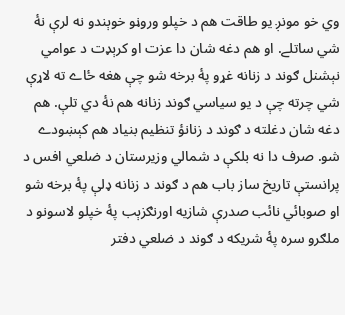وي خو مونږ يو طاقت هم د خپلو وروڼو خوېندو نه لرې نۀ شي ساتلے. او هم دغه شان دا عزت او کرېډت د عوامي نېشنل ګوند د زنانه غړو پۀ برخه شو چې هغه ځاے ته لاړې شي چرته چې د يو سياسي ګوند زنانه هم نۀ دي تلې. هم دغه شان دغلته د ګوند د زنانؤ تنظيم بنياد هم کېښودے شو. صرف دا نه بلکې د شمالي وزيرستان د ضلعي افس د پرانستې تاريخ ساز باب هم د ګوند د زنانه ډلې پۀ برخه شو او صوبائي نائب صدرې شازيه اورنګزېب پۀ خپلو لاسونو د ملګرو سره پۀ شريکه د ګوند د ضلعي دفتر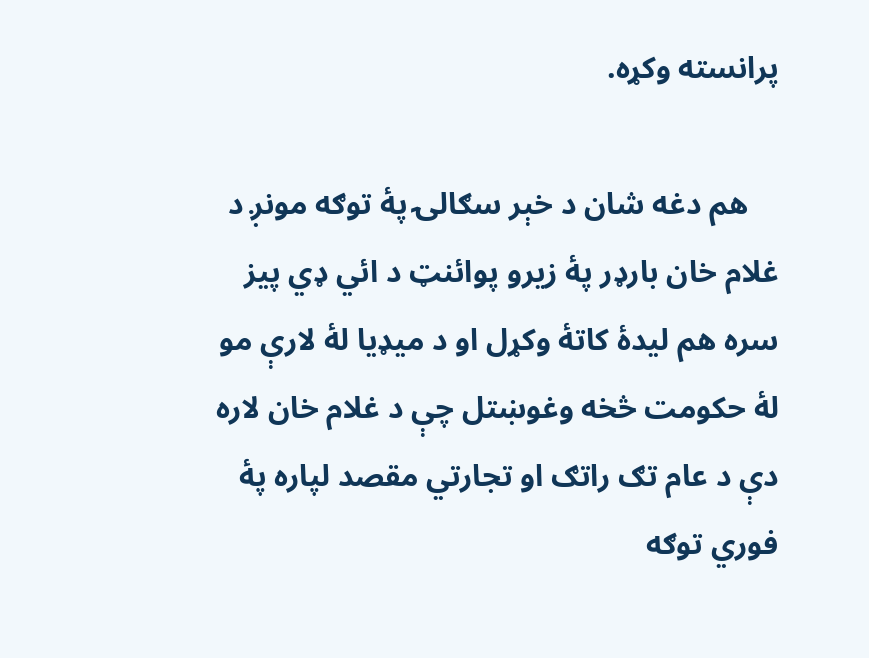پرانسته وکړه.

    هم دغه شان د خېر سګالۍ پۀ توګه مونږ د غلام خان بارډر پۀ زيرو پوائنټ د ائي ډي پيز سره هم ليدۀ کاتۀ وکړل او د ميډيا لۀ لارې مو لۀ حکومت څخه وغوښتل چې د غلام خان لاره دې د عام تګ راتګ او تجارتي مقصد لپاره پۀ فوري توګه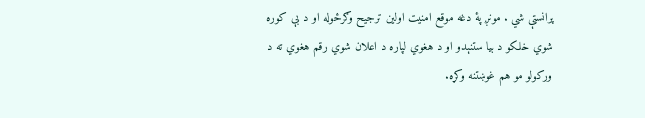پرانستې شي . مونږ پۀ دغه موقع امنيت اولين ترجيح وګرځوله او د بې کوره شوي خلکو د بيا ستنېدو او د هغوي لپاره د اعلان شوي رقم هغوي ته د ورکولو مو هم غوښتنه وکړه.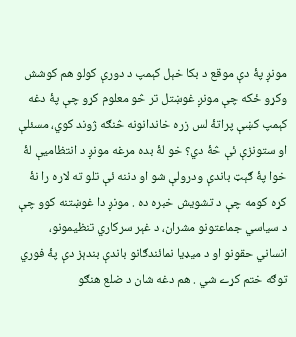مونږ پۀ دې موقع د بکا خېل کېمپ د دورې کولو هم کوشش وکړو ځکه چې مونږ غوښتل تر څو معلوم کړو چې پۀ دغه کېمپ کښې پراتۀ لس زره خاندانونه څنګه ژوند کوي، مسئلې او ستونزې ئې څۀ دي؟ خو لۀ بده مرغه مونږ د انتظاميې لۀ خوا پۀ ګېټ باندې ودرولې شو او دننه ئې تلو ته لاره را نۀ کړه کومه چې د تشويش خبره ده . مونږ دا غوښتنه کوو چې د سياسي جماعتونو مشران، د غېر سرکاري تنظيمونو، انساني حقونو او د ميډيا نمائندګانو باندې بندېز دې پۀ فوري توګه ختم کړے شي . هم دغه شان د ضلع هنګو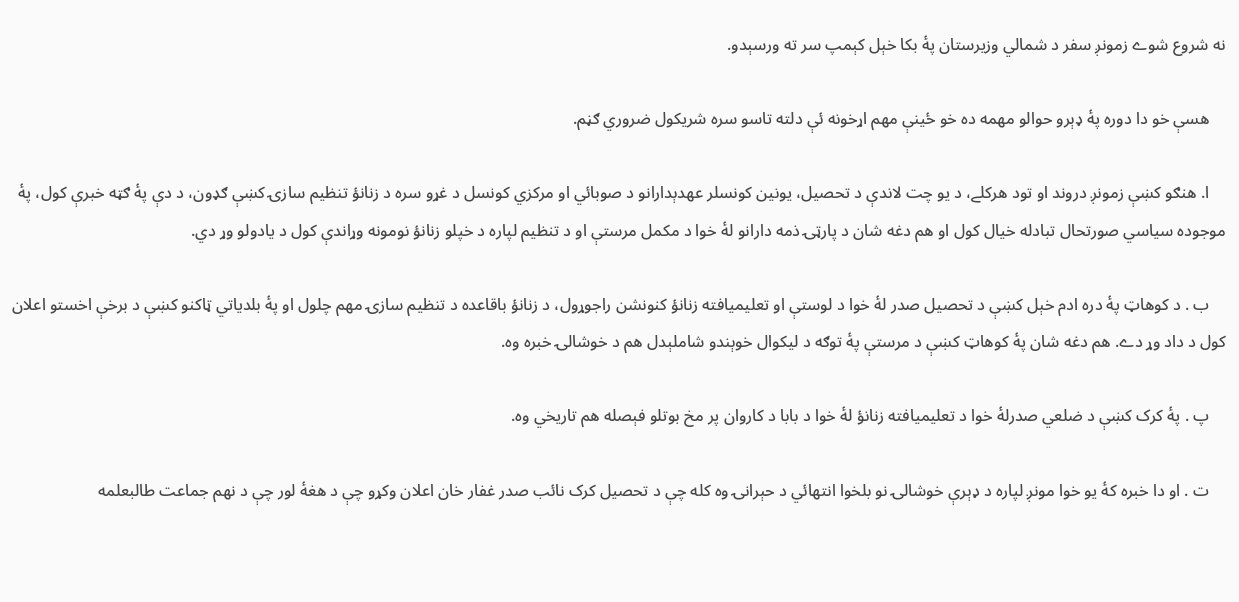نه شروع شوے زمونږ سفر د شمالي وزيرستان پۀ بکا خېل کېمپ سر ته ورسېدو.

    هسې خو دا دوره پۀ ډېرو حوالو مهمه ده خو ځينې مهم اړخونه ئې دلته تاسو سره شريکول ضروري ګڼم.

    ا. هنګو کښې زمونږ دروند او تود هرکلے، د يو چت لاندې د تحصيل، يونين کونسلر عهدېدارانو د صوبائي او مرکزي کونسل د غړو سره د زنانؤ تنظيم سازۍ کښې ګډون، د دې پۀ ګټه خبرې کول، پۀ موجوده سياسي صورتحال تبادله خيال کول او هم دغه شان د پارټۍ ذمه دارانو لۀ خوا د مکمل مرستې او د تنظيم لپاره د خپلو زنانؤ نومونه وړاندې کول د يادولو وړ دي.

    ب . د کوهاټ پۀ دره ادم خېل کښې د تحصيل صدر لۀ خوا د لوستې او تعليميافته زنانؤ کنونشن راجوړول، د زنانؤ باقاعده د تنظيم سازۍ مهم چلول او پۀ بلدياتي ټاکنو کښې د برخې اخستو اعلان کول د داد وړ دے. هم دغه شان پۀ کوهاټ کښې د مرستې پۀ توګه د ليکوال خوېندو شاملېدل هم د خوشالۍ خبره وه.

    پ . پۀ کرک کښې د ضلعي صدرلۀ خوا د تعليميافته زنانؤ لۀ خوا د بابا د کاروان پر مخ بوتلو فېصله هم تاريخي وه.

    ت . او دا خبره کۀ يو خوا مونږ لپاره د ډېرې خوشالۍ نو بلخوا انتهائي د حېرانۍ وه کله چې د تحصيل کرک نائب صدر غفار خان اعلان وکړو چې د هغۀ لور چې د نهم جماعت طالبعلمه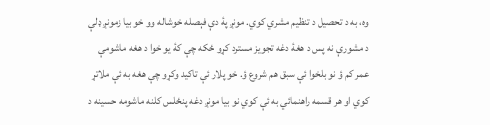وه، به د تحصيل د تنظيم مشري کوي. مونږ پۀ دې فېصله خوشاله وو خو بيا زمونږ ډلې د مشورې نه پس د هغۀ دغه تجويز مسترد کړو ځکه چې کۀ يو خوا د هغه ماشومې عمر کم ؤ نو بلخوا ئې سبق هم شروع ؤ. خو پلار ئې تاکيد وکړو چې هغه به ئې ملاتړ کوي او هر قسمه راهنمائي به ئې کوي نو بيا مونږ دغه پنځلس کلنه ماشومه حسينه د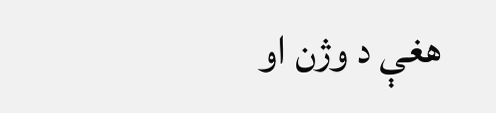هغې د وژن او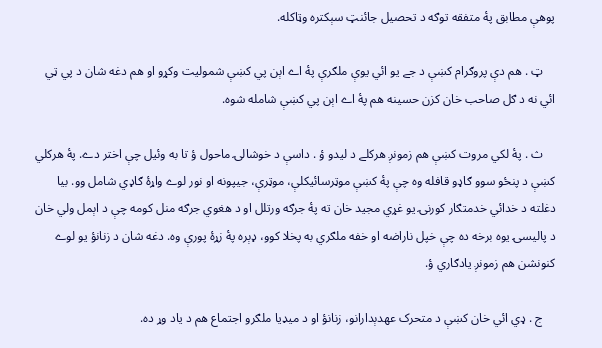پوهې مطابق پۀ متفقه توګه د تحصيل جائنټ سېکتره وټاکله.

    ټ . هم دې پروګرام کښې د جے يو ائي يوې ملګرې پۀ اے اېن پي کښې شموليت وکړو او هم دغه شان د پي ټي ائي نه د ګل صاحب خان کزن حسينه هم پۀ اے اېن پي کښې شامله شوه.

    ث . پۀ لکي مروت کښې هم زمونږ هرکلے د ليدو ؤ . داسې د خوشالۍ ماحول ؤ تا به وئيل چې اختر دے. پۀ هرکلي کښې د پنځو سوو ګاډو قافله وه چې پۀ کښې موټرسائيکلې، موټرې، جيپونه او نور لوے واړۀ ګاډي شامل وو. بيا دغلته د خدائي خدمتګار کورنۍ يو غړي مجيد خان ته پۀ جرګه ورتلل او د هغوي جرګه منل کومه چې د اېمل ولي خان د پاليسۍ يوه برخه ده چې خپل ناراضه او خفه ملګري به پخلا کوو، ډېره پۀ زړۀ پورې وه. دغه شان د زنانؤ يو لوے کنونشن هم زمونږ يادګاري ؤ.

    ج . ډي ائي خان کښې د متحرک عهدېدارانو، زنانؤ او د ميډيا ملګرو اجتماع هم د ياد وړ ده.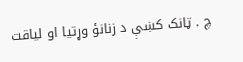چ . ټانک کښې د زنانؤ وړتيا او لياقت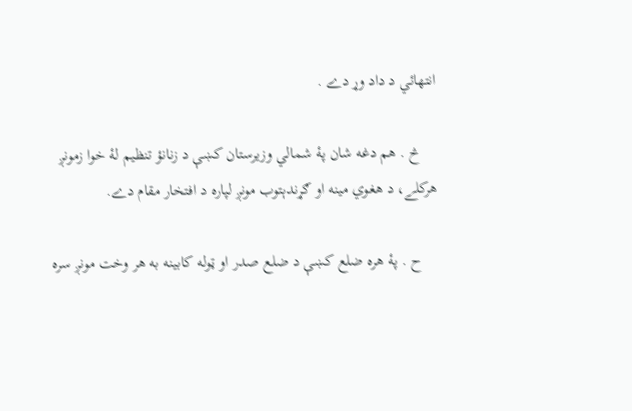انتهائي د داد وړ دے .

    څ . هم دغه شان پۀ شمالي وزيرستان کښې د زنانؤ تنظيم لۀ خوا زمونږ هرکلے، د هغوي مينه او ګړندېتوب مونږ لپاره د افتخار مقام دے.

    ح . پۀ هره ضلع کښې د ضلع صدر او ټوله کابينه به هر وخت مونږ سره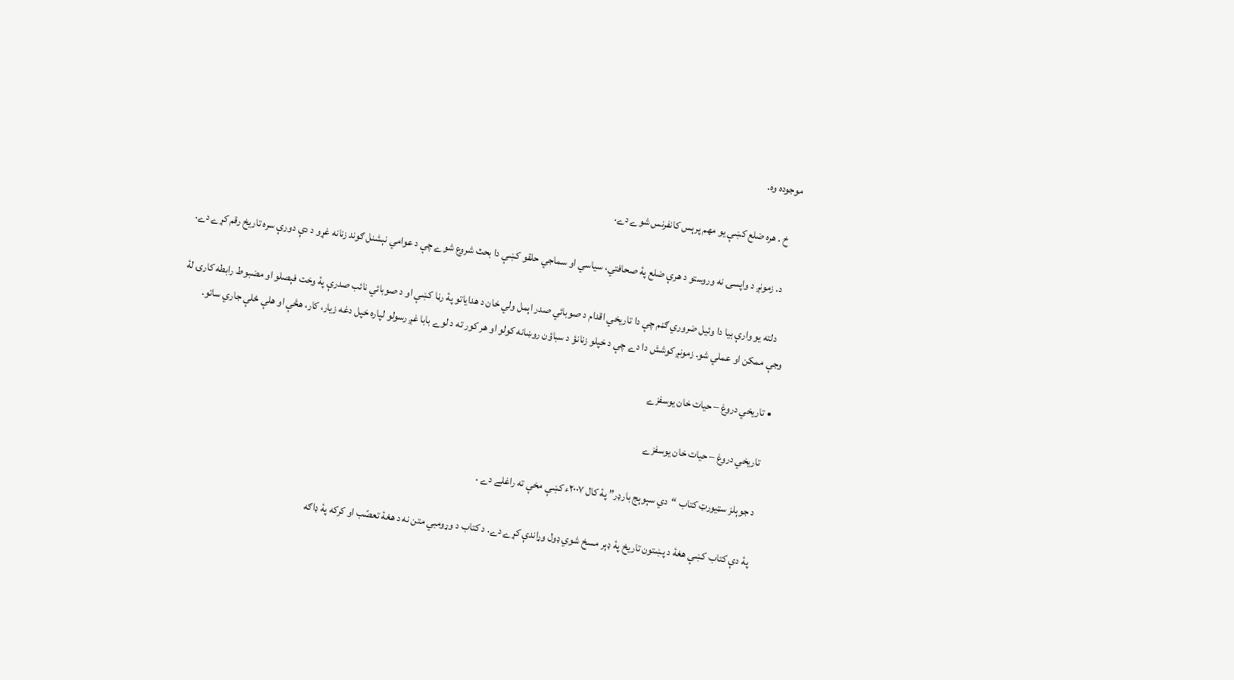موجوده وه.

    خ . هره ضلع کښې يو مهم پرېس کانفرنس شوے دے.

    د. زمونږ د واپسۍ نه وروستو د هرې ضلع پۀ صحافتي، سياسي او سماجي حلقو کښې دا بحث شروع شوے چې د عوامي نېشنل ګوند زنانه غړو د دې دورې سره تاريخ رقم کړے دے.

    دلته يو وارې بيا دا وئيل ضروري ګڼم چې دا تاريخي اقدام د صوبائي صدر اېمل ولي خان د هداياتو پۀ رڼا کښې او د صوبائي نائب صدرې پۀ وخت فېصلو او مضبوط رابطه کارۍ لۀ وجې ممکن او عملي شو. زمونږ کوشش دا دے چې د خپلو زنانؤ د سباؤن روښانه کولو او هر کور ته د لوے بابا غږ رسولو لپاره خپل دغه زيار، کار، هڅې او هلې ځلې جاري ساتو.

  • تاريخي دروغ – حيات خان يوسفزے

    تاريخي دروغ – حيات خان يوسفزے

    د جوېلز سټيورټ کتاب “دي سېوېج بارډر” پۀ کال ۲۰۰۷ء کښې مخې ته راغلے دے .

    پۀ دې کتاب کښې هغۀ د پښتون تاريخ پۀ ډېر مسخ شوي ډول وړاندې کړے دے. د کتاب د وړومبي متن نه د هغۀ تعصّب او کرکه پۀ ډاګه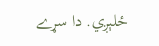ځلېږي. دا سړے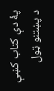پۀ دې کتاب کښې د پښتنو ټول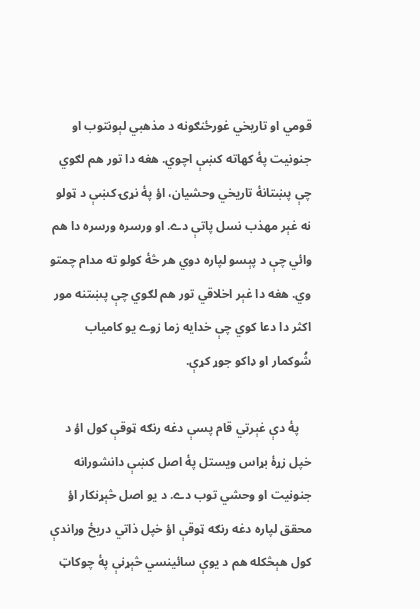قومي او تاريخي غورځنګونه د مذهبي لېونتوب او جنونيت پۀ کهاته کښې اچوي. هغه دا تور هم لګوي چې پښتانۀ تاريخي وحشيان، اؤ پۀ نړۍ کښې د ټولو نه غېر مهذب نسل پاتې دے. او ورسره ورسره دا هم وائي چې د پېسو لپاره دوي هر څۀ کولو ته مدام چمتو وي. هغه دا غېر اخلاقي تور هم لګوي چې پښتنه مور اکثر دا دعا کوي چې خدايه زما زوے يو کامياب شُوکمار او ډاکو جوړ کړې.

    پۀ دې غېرتي قام پسې دغه رنګه ټوقې کول اؤ د خپل زړۀ بړاس ويستل پۀ اصل کښې دانشورانه جنونيت او وحشي توب دے. د يو اصل څېړنکار اؤ محقق لپاره دغه رنګه ټوقې اؤ خپل ذاتي دريځ وړاندې کول هېڅکله هم د يوې سائينسي څېړنې پۀ چوکاټ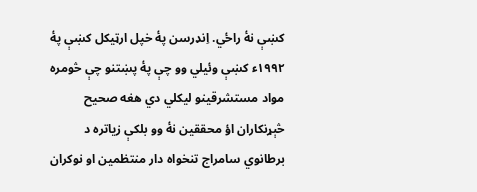کښې نۀ راځي. اِنډرسن پۀ خپل ارټيکل کښې پۀ ۱۹۹۲ء کښې وئيلي وو چې پۀ پښتنو چې څومره مواد مستشرقينو ليکلي دي هغه صحيح څېړنکاران اؤ محققين نۀ وو بلکې زياتره د برطانوي سامراج تنخواه دار منتظمين او نوکران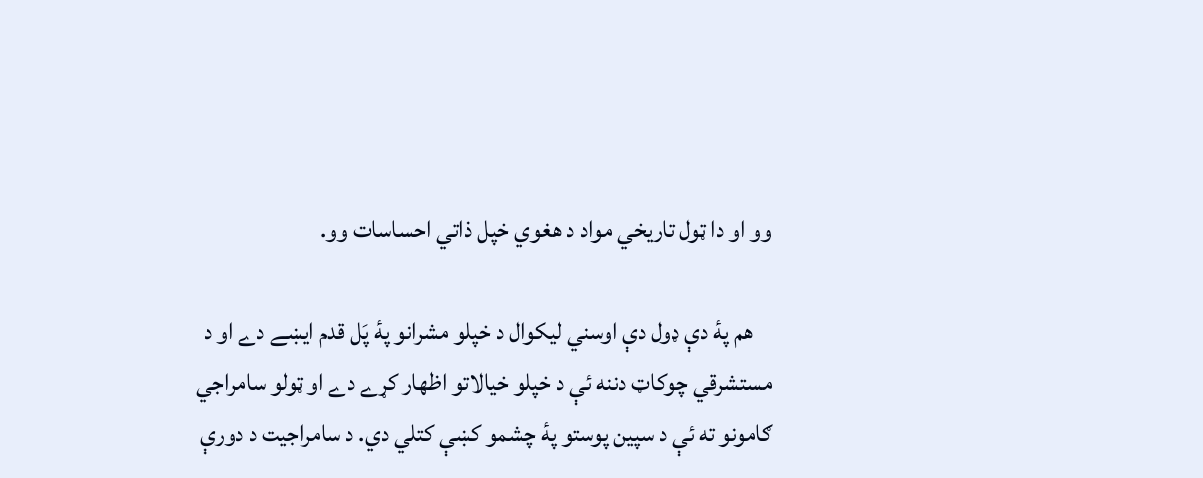وو او دا ټول تاريخي مواد د هغوي ‌خپل ذاتي احساسات وو.

    هم پۀ دې ډول دې اوسني ليکوال د خپلو مشرانو پۀ پَل قدم ايښے دے او د مستشرقي چوکاټ دننه ئې د خپلو خيالاتو اظهار کړے دے او ټولو سامراجي ګامونو ته ئې د سپين پوستو پۀ چشمو کښې کتلي دي. د سامراجيت د دورې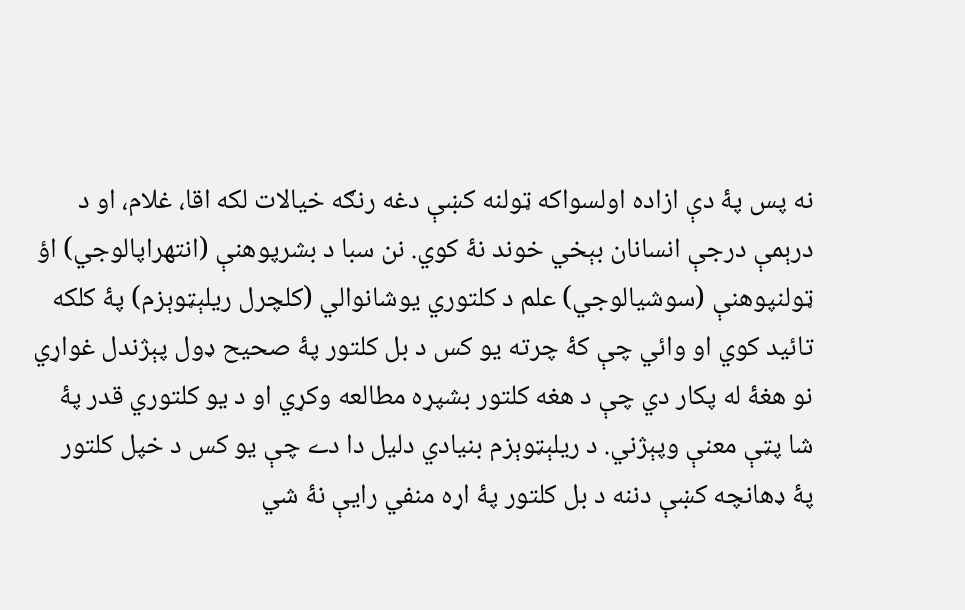نه پس پۀ دې ازاده اولسواکه ټولنه کښې دغه رنګه خيالات لکه اقا، غلام، او د درېمې درجې انسانان بېخي خوند نۀ کوي. نن سبا د بشرپوهنې (انتهراپالوجي) اؤ ټولنپوهنې (سوشیالوجي) علم د کلتوري يوشانوالي (کلچرل ريلېټوېزم) پۀ کلکه تائيد کوي او وائي چې کۀ چرته يو کس د بل کلتور پۀ صحيح ډول پېژندل غواړي نو هغۀ له پکار دي چې د هغه کلتور بشپړه مطالعه وکړي او د يو کلتوري قدر پۀ شا پټې معنې وپېژني. د ريلېټوېزم بنيادي دليل دا دے چې يو کس د خپل کلتور پۀ ډهانچه کښې دننه د بل کلتور پۀ اړه منفي رايې نۀ شي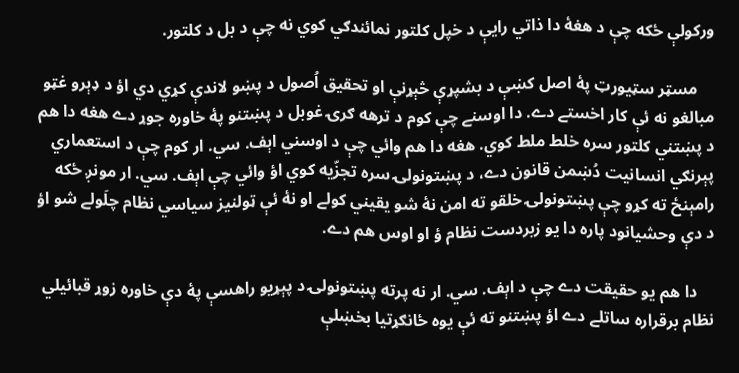ورکولې ځکه چې د هغۀ دا ‌ذاتي رايې د خپل کلتور نمائندګي کوي نه چې د بل د کلتور.

    مسټر سټيورټ پۀ اصل کښې د بشپړې څېړنې او تحقیق اُصول د پښو لاندې کړي دي اؤ د ډېرو غټو مبالغو نه ئې کار اخستے دے. دا اوسنے چې کوم د ترهه ګرۍ غوبل د پښتنو پۀ خاوره جوړ دے هغه دا هم د پښتني کلتور سره خلط ملط کوي. هغه دا هم وائي چې د اوسني اېف. سي. ار کوم چې د استعماري پېرنګي انسانیت دُښمن قانون دے، د پښتونولۍ سره تجزّیه کوي اؤ وائي چې اېف. سي. ار مونږ ځکه رامېنځ ته کړو چې پښتونولۍ خلقو ته امن نۀ شو يقيني کولے او نۀ ئې ټولنيز سياسي نظام چلَولے شو اؤ د دې وحشيانود پاره دا يو زبردست نظام ؤ او اوس هم دے.

    دا هم يو حقیقت دے چې د اېف. سي. ار نه پرته پښتونولۍ د پېړيو راهسې پۀ دې خاوره زوړ قبائيلي نظام برقراره ساتلے دے اؤ پښتنو ته ئې يوه ځانګړتیا بخښلې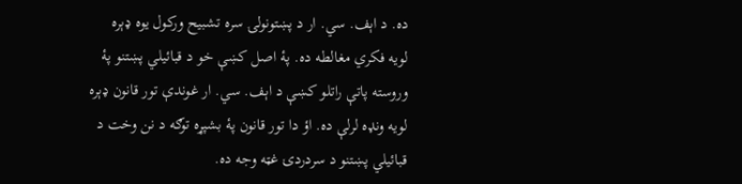ده. د اېف. سي. ار د پښتونولۍ سره تشبيح ورکول يوه ډېره لويه فکري مغالطه ده. پۀ اصل کښې خو د قبائيلي پښتنو پۀ وروسته پاتې راتلو کښې د اېف. سي. ار غوندې تور قانون ډېره لويه ونډه لرلې ده. اؤ دا تور قانون پۀ بشپړه توګه د نن وخت د قبائيلي پښتنو د سردردۍ غټه وجه ده.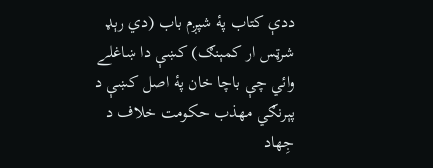ددې کتاب پۀ شپږم باب (دي رېډ شرټس ار کمېنګ) کښې دا ښاغلے وائي چې باچا خان پۀ اصل کښې د پېرنګي مهذب حکومت خلاف د جِهاد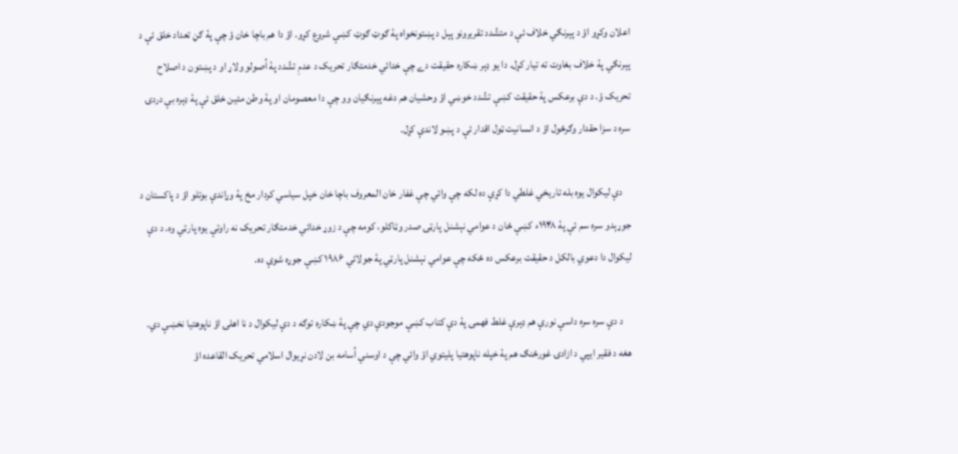اعلان وکړو اؤ د پېرنګي خلاف ئې د متشّدد تقریرونو پېل د پښتونخواه پۀ ګوټ ګوټ کښې شروع کړو. اؤ دا هم باچا خان ؤ چې پۀ ګڼ تعداد خلق ئې د پېرنګي پۀ خلاف بغاوت ته تيار کړل. دا يو ډېر ښکاره حقیقت دے چې خدائي خدمتګار تحريک د عدمِ تشّدد پۀ اُصولو ولاړ او د پښتون د اصلاح تحريک ؤ. د دې برعکس پۀ حقیقت کښې تشّدد خوښي اؤ وحشيان هم دغه پېرنګيان وو چې دا معصومان او پۀ وطن مئين خلق ئې پۀ ډېره بې دردۍ سره د سزا حقدار وګرځول اؤ د انسانيت ټول اقدار ئې د پښو لاندې کړل.

    دې ليکوال يوه بله تاريخي غلطي دا کړې ده لکه چې وائي چې غفار خان المعروف باچا خان خپل سياسي کردار مخ پۀ وړاندې بوتلو اؤ د پاکستان د جوړېدو سره سم ئې پۀ ۱۹۴۸ء کښې ځان د عوامي نېشنل پارټۍ صدر وټاکلو، کومه چې د زوړ خدائي خدمتګار تحريک نه راوتې يوه پارټي وه. د دې ليکوال دا دعوي بالکل د حقیقت برعکس ده ځکه چې عوامي نېشنل پارټي پۀ جولائي ۱۹۸۶ کښې جوړه شوې ده.

    د دې سره سره داسې نورې هم ډېرې غلط فهمۍ پۀ دې کتاب کښې موجودې دي چې پۀ ښکاره توګه د دې ليکوال د نا اهلۍ اؤ ناپوهتيا نخښې دي. هغه د فقير ايپي د ازادۍ غورځنګ هم پۀ خپله ناپوهتيا پليتوي اؤ وائي چې د اوسني اُسامه بن لادن نړيوال اسلامي تحريک القاعده اؤ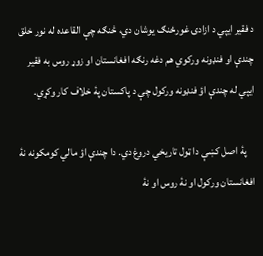د فقير ايپي د ازادۍ غورځنګ يوشان دي، څنګه چې القاعده له نور خلق چندې او فنډونه ورکوي هم دغه رنګه افغانستان او زوړ روس به فقير ايپي له چندې اؤ فنډونه ورکول چې د پاکستان پۀ خلاف کار وکړي.

    پۀ اصل کښې دا ټول تاريخي دروغ دي. دا چندې اؤ مالي کومکونه نۀ افغانستان ورکول او نۀ روس او نۀ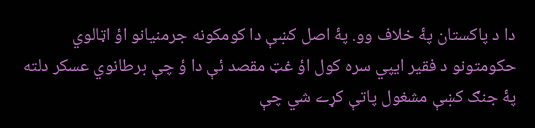دا د پاکستان پۀ خلاف وو. پۀ اصل کښې دا کومکونه جرمنيانو اؤ اټالوي حکومتونو د فقير ايپي سره کول اؤ غټ مقصد ئې دا ؤ چې برطانوي عسکر دلته پۀ جنګ کښې مشغول پاتې کړے شي چې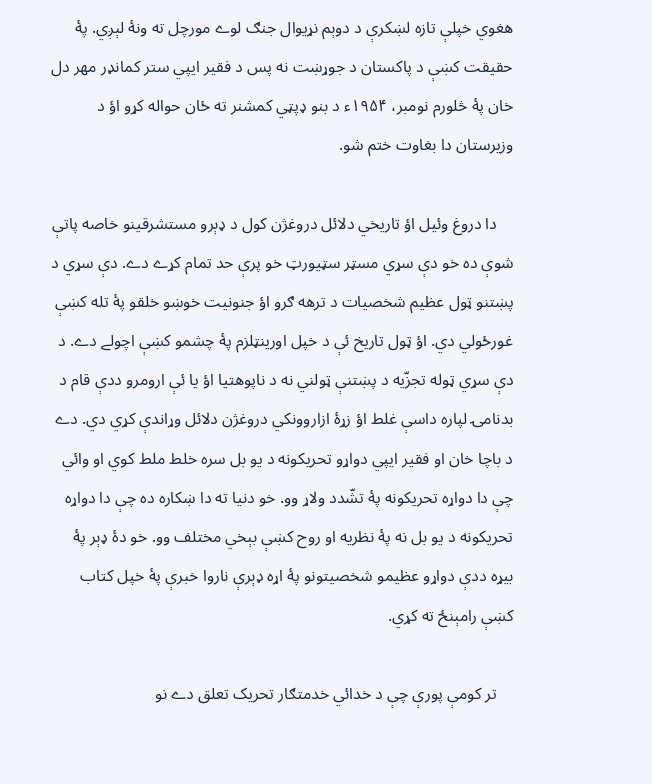هغوي خپلې تازه لښکرې د دوېم نړيوال جنګ لوے مورچل ته ونۀ لېږي. پۀ حقیقت کښې د پاکستان د جوړښت نه پس د فقیر ايپي ستر کمانډر مهر دل خان پۀ څلورم نومبر، ۱۹۵۴ء د بنو ډپټي کمشنر ته ځان حواله کړو اؤ د وزيرستان دا بغاوت ختم شو.

    دا دروغ وئيل اؤ تاريخي دلائل دروغژن کول د ډېرو مستشرقينو خاصه پاتې شوې ده خو دې سړي مسټر سټيورټ خو پرې حد تمام کړے دے. دې سړي د پښتنو ټول عظيم شخصيات د ترهه ګرو اؤ جنونيت خوښو خلقو پۀ تله کښې غورځولي دي. اؤ ټول تاريخ ئې د خپل اورينټلزم پۀ چشمو کښې اچولے دے. د دې سړي ټوله تجزّيه د پښتنې ټولني نه د ناپوهتيا اؤ يا ئې ارومرو ددې قام د بدنامۍ لپاره داسې غلط اؤ زړۀ ازاروونکي دروغژن دلائل وړاندې کړي دي. دے د باچا خان او فقیر ايپي دواړو تحريکونه د يو بل سره خلط ملط کوي او وائي چې دا دواړه تحريکونه پۀ تشّدد ولاړ وو. خو دنيا ته دا ښکاره ده چې دا دواړه تحريکونه د يو بل نه پۀ نظريه او روح کښې بېخي مختلف وو. خو دۀ ډېر پۀ بیړه ددې دواړو عظيمو شخصيتونو پۀ اړه ډېرې ناروا خبرې پۀ خپل کتاب کښې رامېنځ ته کړي.

    تر کومې پورې چې د خدائي خدمتګار تحريک تعلق دے نو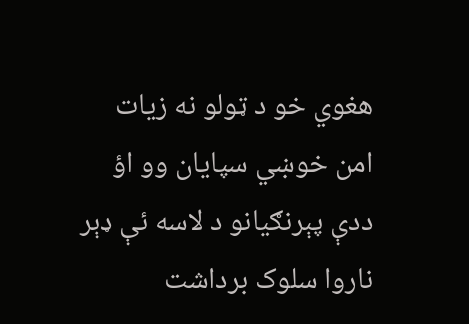هغوي خو د ټولو نه زيات امن خوښي سپايان وو اؤ ددې پېرنګيانو د لاسه ئې ډېر ناروا سلوک برداشت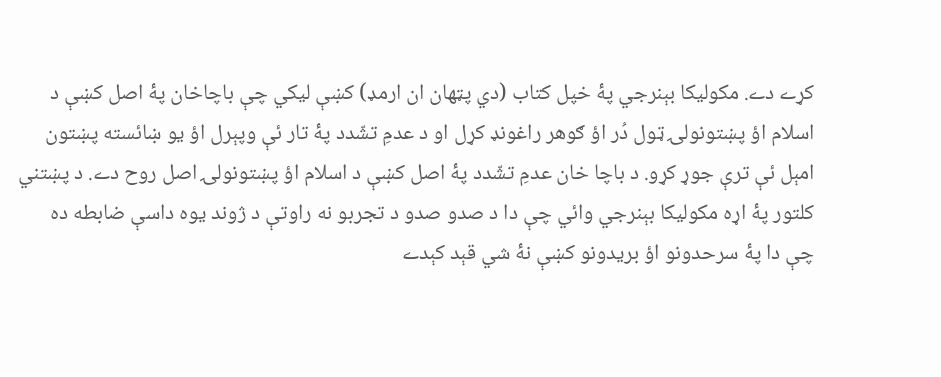کړے دے. مکوليکا بېنرجي پۀ خپل کتاب (دي پټهان ان ارمډ) کښې ليکي چې باچاخان پۀ اصل کښې د اسلام اؤ پښتونولۍ ټول دُر اؤ ګوهر راغونډ کړل او د عدمِ تشّدد پۀ تار ئې وپېرل اؤ يو ښائسته پښتون امېل ئې ترې جوړ کړو. د باچا خان عدمِ تشّدد پۀ اصل کښې د اسلام اؤ پښتونولۍ اصل روح دے. د پښتني کلتور پۀ اړه مکوليکا بېنرجي وائي چې دا د صدو صدو د تجربو نه راوتې د ژوند يوه داسې ضابطه ده چې دا پۀ سرحدونو اؤ بريدونو کښې نۀ شي قېد کېدے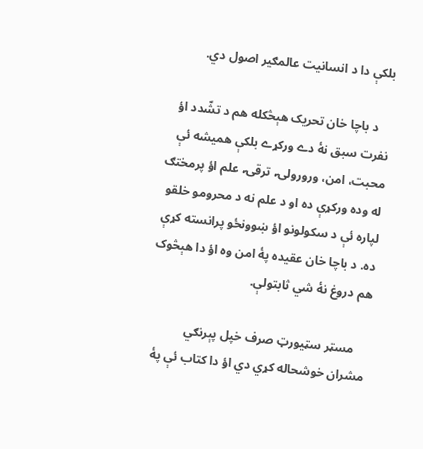بلکې دا د انسانيت عالمګير اصول دي.

    د باچا خان تحريک هېڅکله هم د تشّدد اؤ نفرت سبق نۀ دے ورکړے بلکې هميشه ئې محبت، امن، ورورولۍ، ترقۍ، علم اؤ پرمختګ له وده ورکړې ده او د علم نه د محرومو خلقو لپاره ئې د سکولونو اؤ ښوونځو پرانسته کړې ده. د باچا خان عقیده پۀ امن وه اؤ دا هېڅوک هم دروغ نۀ شي ثابتولې.

    مسټر سټيورټ صرف خپل پېرنګي مشران خوشحاله کړي دي اؤ دا کتاب ئې پۀ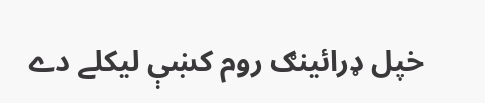خپل ډرائينګ روم کښې ليکلے دے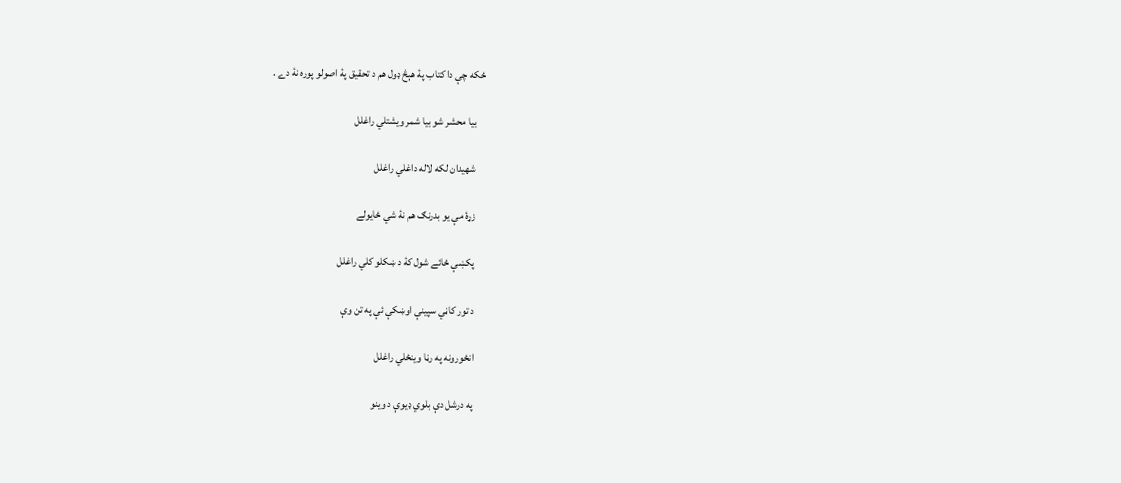ځکه چې دا کتاب پۀ هېڅ ډول هم د تحقيق پۀ اصولو پوره نۀ دے .

    بيا محشر شو بيا شمر ويشتلي راغلل

    شهيدان لکه لاله داغلي راغلل

    زړۀ مې يو بدرنګ هم نۀ شي ځايولے

    پکښې ځائے شول کۀ د ښکلو کلي راغلل

    د تور کاڼي سپينې اوښکې ئې په تن وې

    انځورونه په رڼا وينځلي راغلل

    په درشل دې بلوي ډيوې د وينو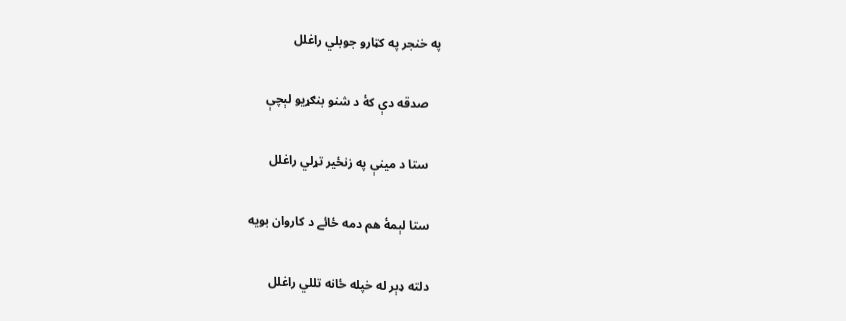په خنجر په کټارو جوبلي راغلل

    صدقه دې کۀ د شنو بنګړيو لېچې

    ستا د مينې په زنځير تړلي راغلل

    ستا لېمۀ هم دمه ځائے د کاروان بويه

    دلته ډېر له خپله ځانه تللي راغلل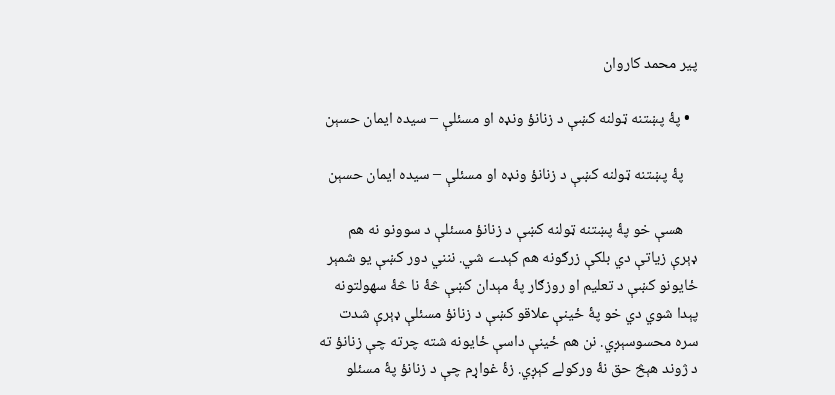پير محمد کاروان

  • پۀ پښتنه ټولنه کښې د زنانؤ ونډه او مسئلې – سيده ايمان حسېن

    پۀ پښتنه ټولنه کښې د زنانؤ ونډه او مسئلې – سيده ايمان حسېن

    هسې خو پۀ پښتنه ټولنه کښې د زنانؤ مسئلې د سوونو نه هم ډېرې زياتې دي بلکې زرګونه هم کېدے شي. ننني دور کښې يو شمېر ځايونو کښې د تعليم او روزګار پۀ مېدان کښې څۀ نا څۀ سهولتونه پېدا شوي دي خو پۀ ځينې علاقو کښې د زنانؤ مسئلې ډېرې شدت سره محسوسېږي. نن هم ځينې داسې ځايونه شته چرته چې زنانؤ ته د ژوند هېڅ حق نۀ ورکولے کېږي. زۀ غواړم چې د زنانؤ پۀ مسئلو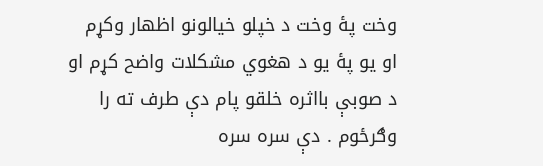وخت پۀ وخت د خپلو خيالونو اظهار وکړم او يو پۀ يو د هغوي مشکلات واضح کړم او د صوبې بااثره خلقو پام دې طرف ته را وګرځوم . دې سره سره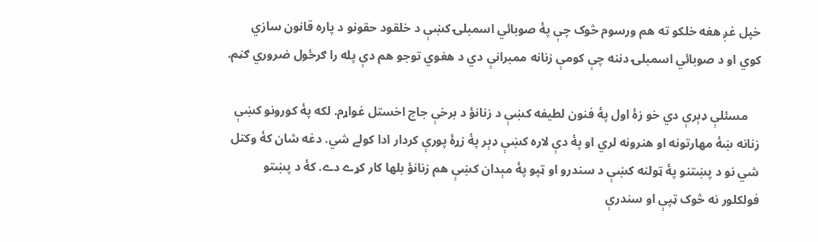خپل غږ هغه خلکو ته هم ورسوم څوک چې پۀ صوبائي اسمبلۍ کښې د خلقود حقونو د پاره قانون سازي کوي او د صوبائي اسمبلۍ دننه چې کومې زنانه ممبرانې دي د هغوي توجو هم دې پله را ګرځول ضروري ګڼم.

    مسئلې ډېرې دي خو زۀ اول پۀ فنون لطيفه کښې د زنانؤ د برخې جاج اخستل غواړم. لکه پۀ کورونو کښې زنانه ښۀ مهارتونه او هنرونه لري او پۀ دې لاره کښې ډېر پۀ زړۀ پورې کردار ادا کولے شي. دغه شان کۀ وکتل شي نو د پښتنو پۀ ټولنه کښې د سندرو او ټپو پۀ مېدان کښې هم زنانؤ بلها کار کړے دے. کۀ د پښتو فولکلور نه څوک ټپې او سندرې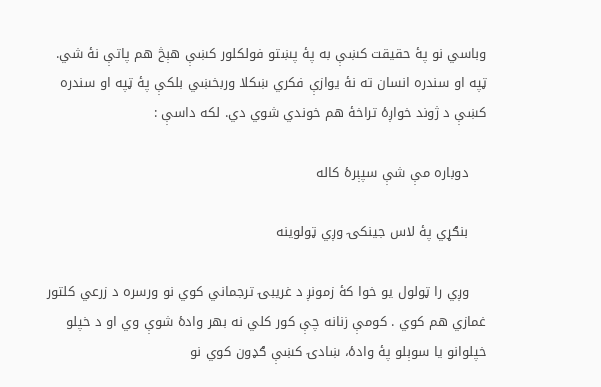وباسي نو پۀ حقيقت کښې به پۀ پښتو فولکلور کښې هېڅ هم پاتې نۀ شي. ټپه او سندره انسان ته نۀ يوازې فکري ښکلا وربخښي بلکې پۀ ټپه او سندره کښې د ژوند خواږۀ تراخۀ هم خوندي شوي دي. لکه داسې :

    دوباره مې شې سپېرۀ کاله

    بنګړي پۀ لاس جينکۍ وږي ټولوينه

    وږي را ټولول يو خوا کۀ زمونږ د غريبۍ ترجماني کوي نو ورسره د زرعي کلتور غمازي هم کوي . کومې زنانه چې کور کلي نه بهر وادۀ شوې وي او د خپلو خپلوانو يا سوېلو پۀ وادۀ، ښادۍ کښې ګډون کوي نو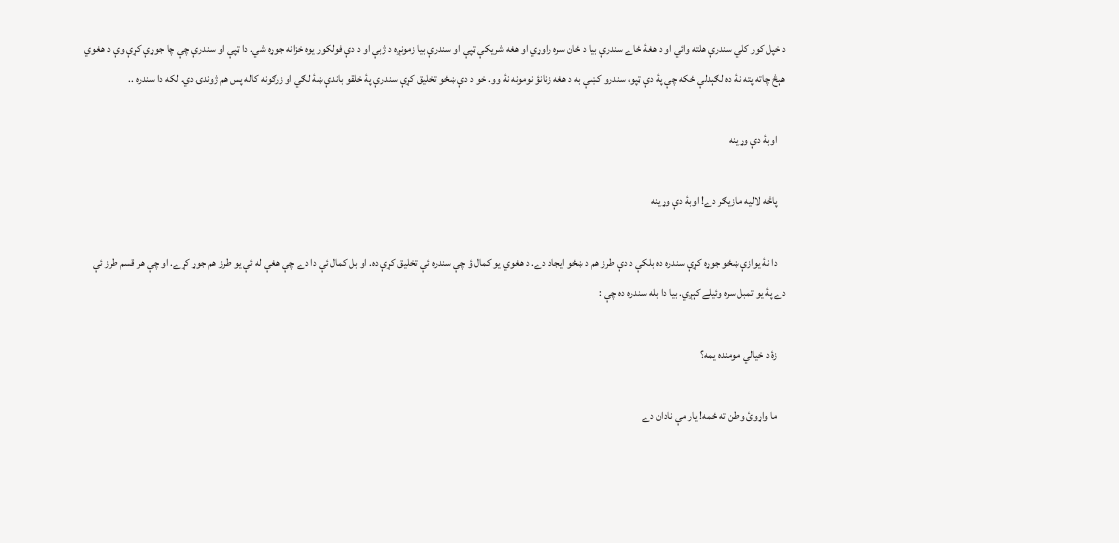د خپل کور کلي سندرې هلته وائي او د هغۀ ځاے سندرې بيا د ځان سره راوړي او هغه شريکې ټپې او سندرې بيا زمونږه د ژبې او د دې فولکور يوه خزانه جوړه شي. دا ټپې او سندرې چې چا جوړې کړې وې د هغوي هېڅ چاته پته نۀ ده لګېدلې ځکه چې پۀ دې ټپو، سندرو کښې به د هغه زنانؤ نومونه نۀ وو. خو د دې ښځو تخليق کړې سندرې پۀ خلقو باندې ښۀ لګي او زرګونه کاله پس هم ژوندۍ دي. لکه دا سندره ..

    اوبۀ دې وړينه

    پاڅه لاليه مازيګر دے! اوبۀ دې وړينه

    دا نۀ يوازې ښځو جوړه کړې سندره ده بلکې د دې طرز هم د ښځو ايجاد دے. د هغوي يو کمال ؤ چې سندره ئې تخليق کړې ده. او بل کمال ئې دا دے چې هغې له ئې يو طرز هم جوړ کړے. او چې هر قسم طرز ئې دے پۀ يو تمبل سره وئيلے کېږي. بيا دا بله سندره ده چې :

    زۀ د خيالي مومنده يمه؟

    ما واړوئ وطن ته ځمه! يار مې نادان دے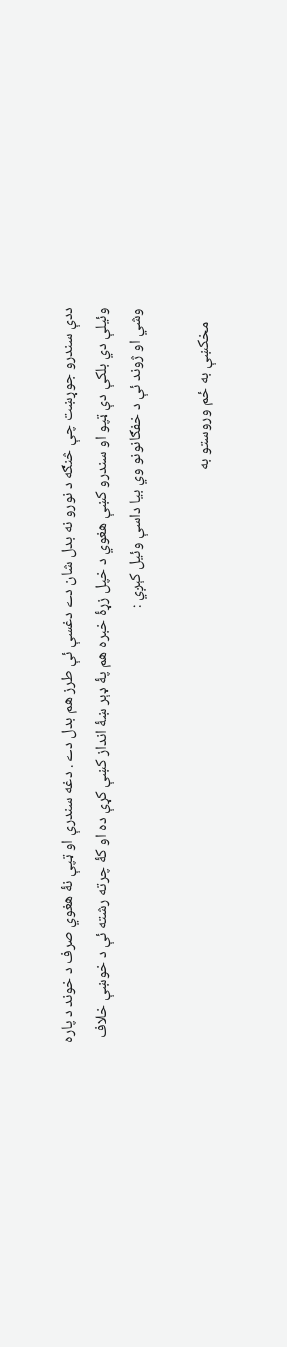ددې سندرو جوړښت چې څنګه د نورو نه بدل شان دے دغسې ئې طرز هم بدل دے . دغه سندرې او ټپې نۀ هغوي صرف د خوند د پاره وئيلې دي بلکې دې ټپو او سندرو کښې هغوي د خپل زړۀ خبره هم پۀ ډېر ښۀ انداز کښې کړې ده او کۀ چرته رشته ئې د خوښې خلاف وشي او ژوند ئې د خفګانونو وي بيا داسې وئيل کېږي :

    مخکښې به ځم وروستو به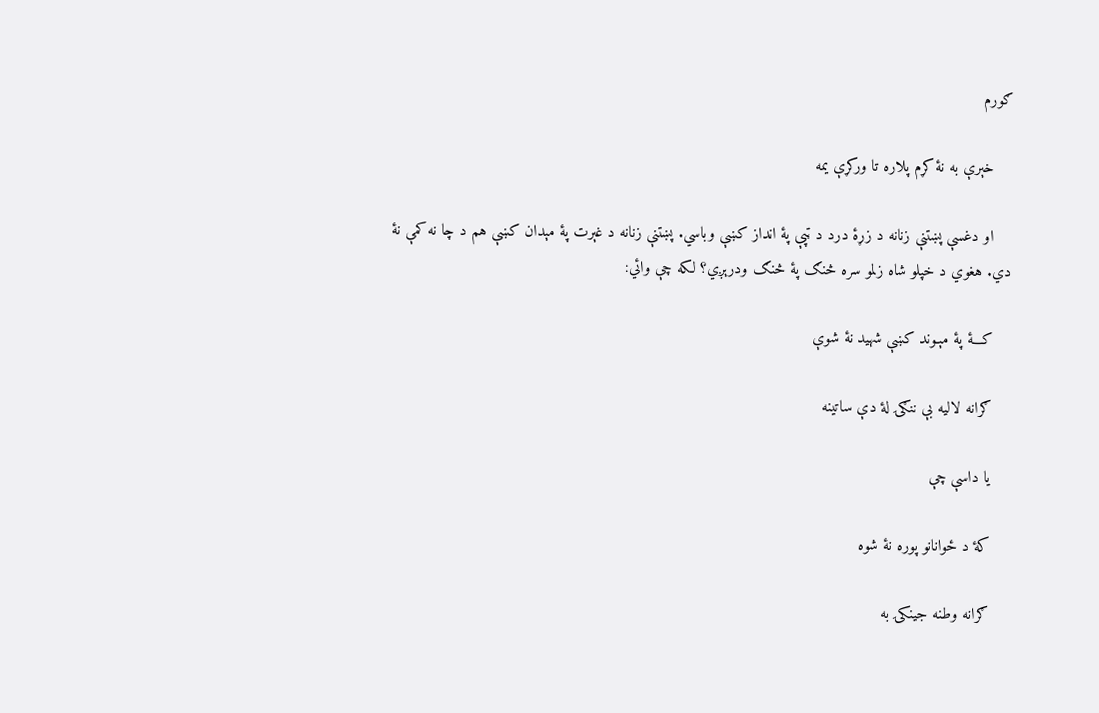ګورم

    خېرې به نۀ کړم پلاره تا ورکړې يمه

    او دغسې پښتنې زنانه د زړۀ درد د ټپې پۀ انداز کښې وباسي. پښتنې زنانه د غېرت پۀ مېدان کښې هم د چا نه کمې نۀ دي. هغوي د خپلو شاه زلمو سره څنګ پۀ څنګ ودرېږي؟ لکه چې وائي:

    کـــۀ پۀ مېـوند کښې شهيد نۀ شوې

    ګرانه لاليه بې ننګۍ لۀ دې ساتينه

    يا داسې چې

    کۀ د ځوانانو پوره نۀ شوه

    ګرانه وطنه جينکۍ به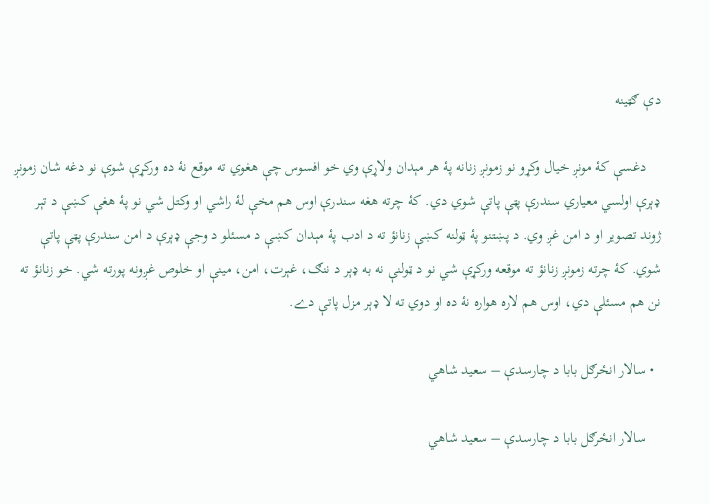دې ګټينه

    دغسې کۀ مونږ خيال وکړو نو زمونږ زنانه پۀ هر مېدان ولاړې وي خو افسوس چې هغوي ته موقع نۀ ده ورکړې شوې نو دغه شان زمونږ ډېرې اولسي معياري سندرې پټې پاتې شوي دي. کۀ چرته هغه سندرې اوس هم مخې لۀ راشي او وکتل شي نو پۀ هغې کښې د تېر ژوند تصوير او د امن غږ وي. د پښتنو پۀ ټولنه کښې زنانؤ ته د ادب پۀ مېدان کښې د مسئلو د وجې ډېرې د امن سندرې پټې پاتې شوي. کۀ چرته زمونږ زنانؤ ته موقعه ورکړې شي نو د ټولنې نه به ډېر د ننګ، غېرت، امن، مينې او خلوص غږونه پورته شي. خو زنانؤ ته نن هم مسئلې دي، اوس هم لاره هواره نۀ ده او دوي ته لا ډېر مزل پاتې دے.

  • سالار انځرګل بابا د چارسدې – سعيد شاهي

    سالار انځرګل بابا د چارسدې – سعيد شاهي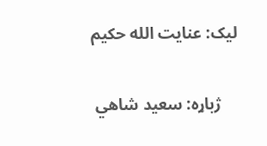ليک: عنايت الله حکيم

    ژباړه: سعيد شاهي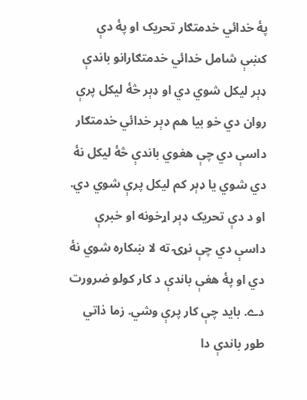پۀ خدائي خدمتګار تحريک او پۀ دې کښې شامل خدائي خدمتګارانو باندې ډېر ليکل شوي دي او ډېر څۀ ليکل پرې روان دي خو بيا هم ډېر خدائي خدمتګار داسې دي چې هغوي باندې څۀ ليکل نۀ دي شوي يا ډېر کم ليکل پرې شوي دي. او د دې تحريک ډېر اړخونه او خبرې داسې دي چې نړۍ ته لا ښکاره شوي نۀ دي او پۀ هغې باندې د کار کولو ضرورت دے. بايد چې کار پرې وشي. زما ذاتي طور باندې دا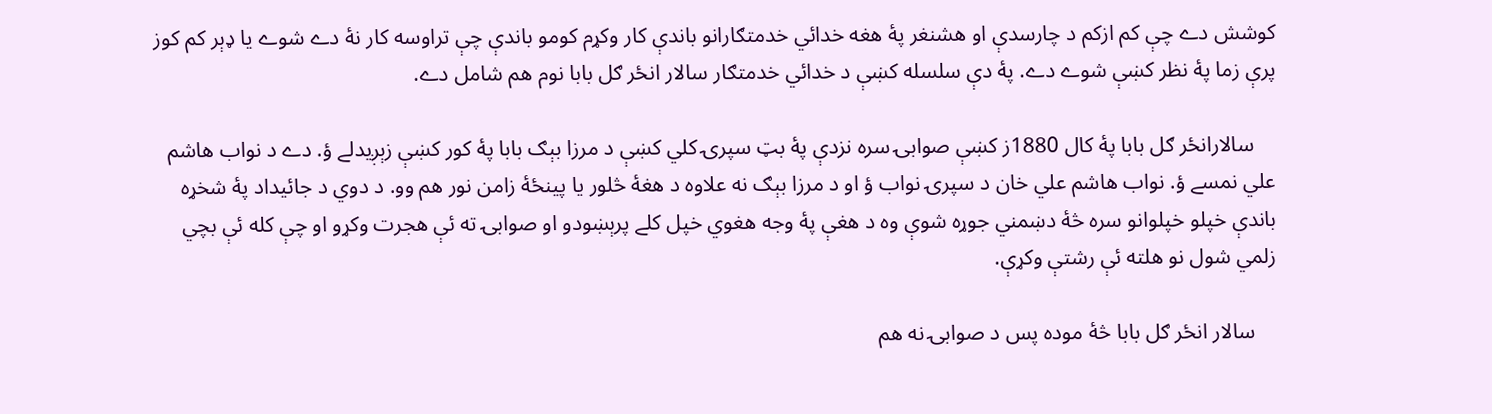کوشش دے چې کم ازکم د چارسدې او هشنغر پۀ هغه خدائي خدمتګارانو باندې کار وکړم کومو باندې چې تراوسه کار نۀ دے شوے يا ډېر کم کوز پرې زما پۀ نظر کښې شوے دے. پۀ دې سلسله کښې د خدائي خدمتګار سالار انځر ګل بابا نوم هم شامل دے.

    سالارانځر ګل بابا پۀ کال 1880ز کښې صوابۍ سره نزدې پۀ بټ سپرۍ کلي کښې د مرزا بېګ بابا پۀ کور کښې زېږيدلے ؤ. دے د نواب هاشم علي نمسے ؤ. نواب هاشم علي خان د سپرۍ نواب ؤ او د مرزا بېګ نه علاوه د هغۀ څلور يا پينځۀ زامن نور هم وو. د دوي د جائيداد پۀ شخړه باندې خپلو خپلوانو سره څۀ دښمني جوړه شوې وه د هغې پۀ وجه هغوي خپل کلے پرېښودو او صوابۍ ته ئې هجرت وکړو او چې کله ئې بچي زلمي شول نو هلته ئې رشتې وکړې.

    سالار انځر ګل بابا څۀ موده پس د صوابۍ نه هم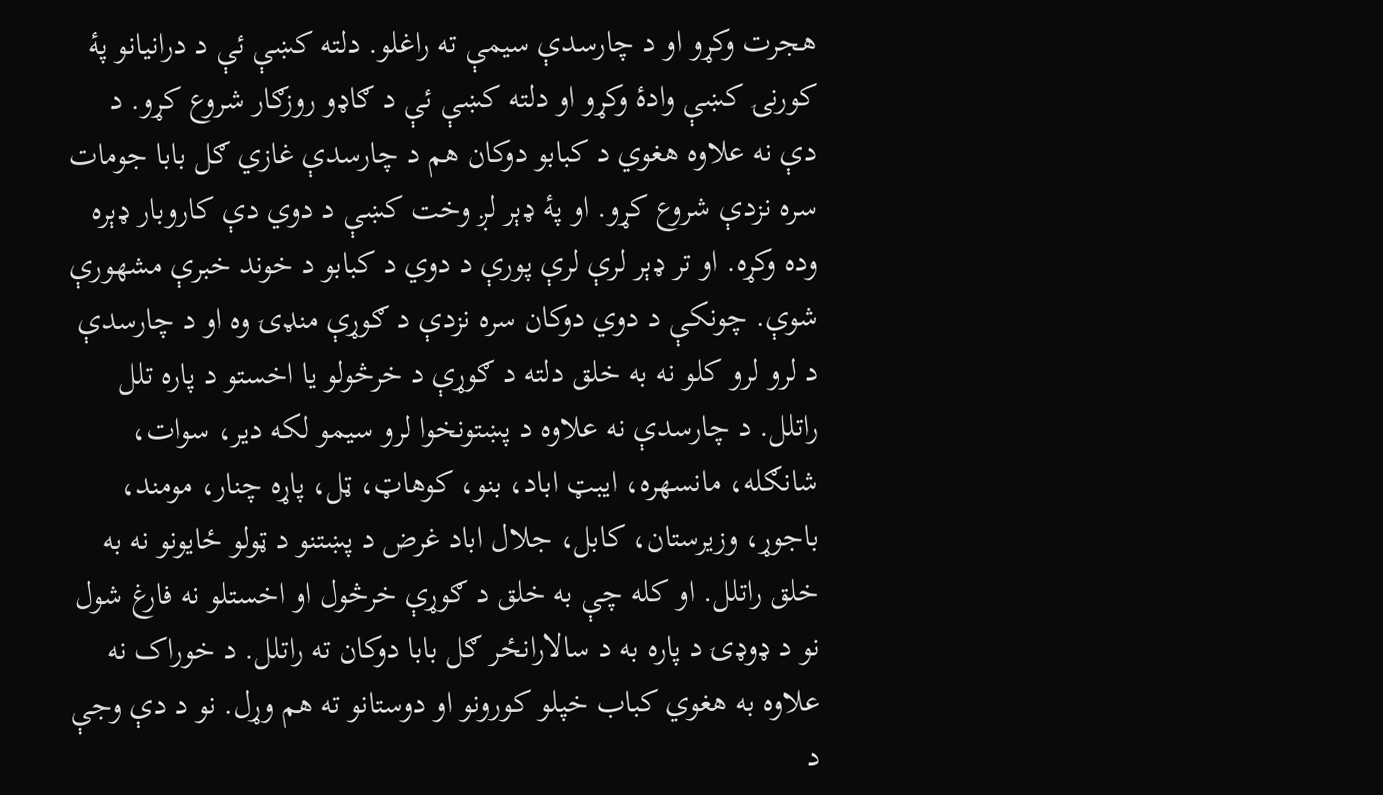هجرت وکړو او د چارسدې سيمې ته راغلو. دلته کښې ئې د درانيانو پۀ کورنۍ کښې وادۀ وکړو او دلته کښې ئې د ګاډو روزګار شروع کړو. د دې نه علاوه هغوي د کبابو دوکان هم د چارسدې غازي ګل بابا جومات سره نزدې شروع کړو. او پۀ ډېر لږ وخت کښې د دوي دې کاروبار ډېره وده وکړه. او تر ډېر لرې لرې پورې د دوي د کبابو د خوند خبرې مشهورې شوې. چونکې د دوي دوکان سره نزدې د ګوړې منډۍ وه او د چارسدې د لرو لرو کلو نه به خلق دلته د ګوړې د خرڅولو يا اخستو د پاره تلل راتلل. د چارسدې نه علاوه د پښتونخوا لرو سيمو لکه دير، سوات، شانګله، مانسهره، ايبټ اباد، بنو، کوهاټ، ټل، پاړه چنار، مومند، باجوړ، وزيرستان، کابل، جلال اباد غرض د پښتنو د ټولو ځايونو نه به خلق راتلل. او کله چې به خلق د ګوړې خرڅول او اخستلو نه فارغ شول نو د ډوډۍ د پاره به د سالارانځر ګل بابا دوکان ته راتلل. د خوراک نه علاوه به هغوي کباب خپلو کورونو او دوستانو ته هم وړل. نو د دې وجې د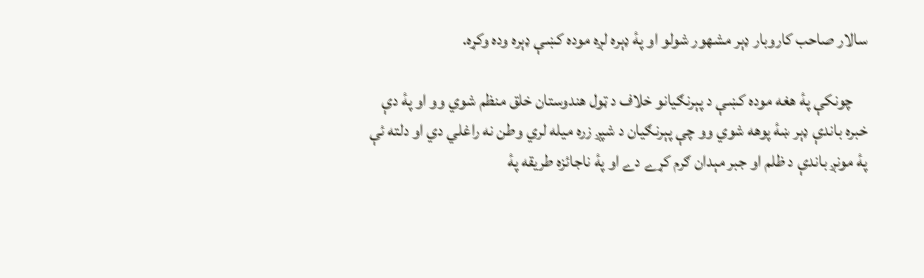سالار صاحب کاروبار ډېر مشهور شولو او پۀ ډېره لږه موده کښې ډېره وده وکړه.

    چونکې پۀ هغه موده کښې د پېرنګيانو خلاف د ټول هندوستان خلق منظم شوي وو او پۀ دې خبره باندې ډېر ښۀ پوهه شوي وو چې پېرنګيان د شپږ زره ميله لري وطن نه راغلي دي او دلته ئې پۀ مونږ باندې د ظلم او جبر مېدان ګرم کړے دے او پۀ ناجائزه طريقه پۀ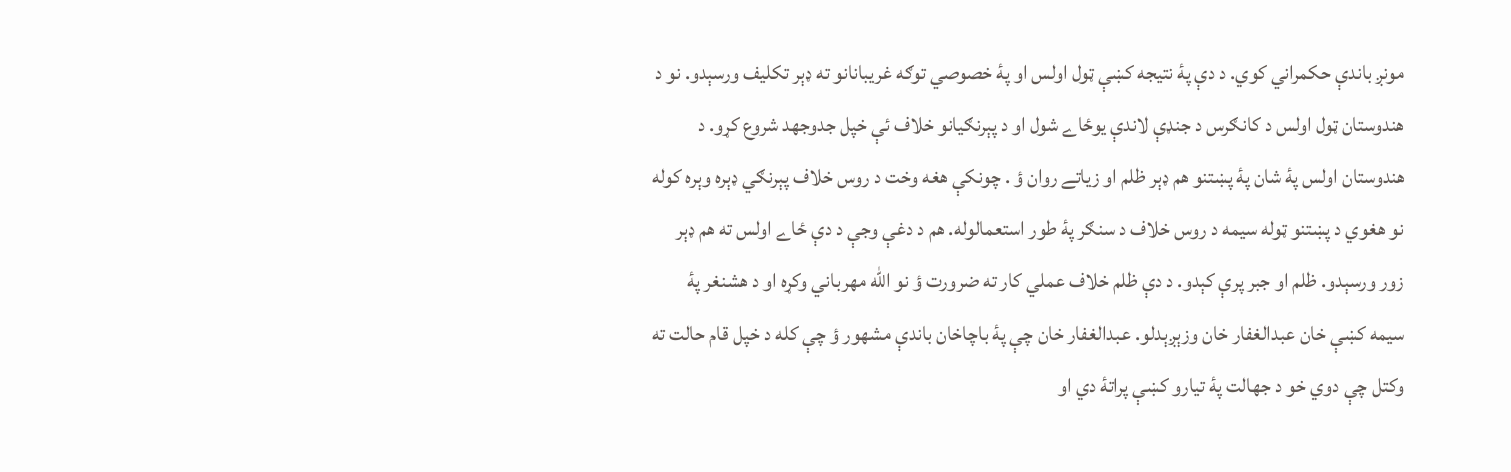مونږ باندې حکمراني کوي. د دې پۀ نتيجه کښې ټول اولس او پۀ خصوصي توګه غريبانانو ته ډېر تکليف ورسېدو. نو د هندوستان ټول اولس د کانګرس د جنډې لاندې يوځاے شول او د پېرنګيانو خلاف ئې خپل جدوجهد شروع کړو. د هندوستان اولس پۀ شان پۀ پښتنو هم ډېر ظلم او زياتے روان ؤ . چونکې هغه وخت د روس خلاف پېرنګي ډېره وېره کوله نو هغوي د پښتنو ټوله سيمه د روس خلاف د سنګر پۀ طور استعمالوله. هم د دغې وجې د دې ځاے اولس ته هم ډېر زور ورسېدو. ظلم او جبر پرې کېدو. د دې ظلم خلاف عملي کار ته ضرورت ؤ نو الله مهرباني وکړه او د هشنغر پۀ سيمه کښې خان عبدالغفار خان وزېږېدلو. عبدالغفار خان چې پۀ باچاخان باندې مشهور ؤ چې کله د خپل قام حالت ته وکتل چې دوي خو د جهالت پۀ تيارو کښې پراتۀ دي او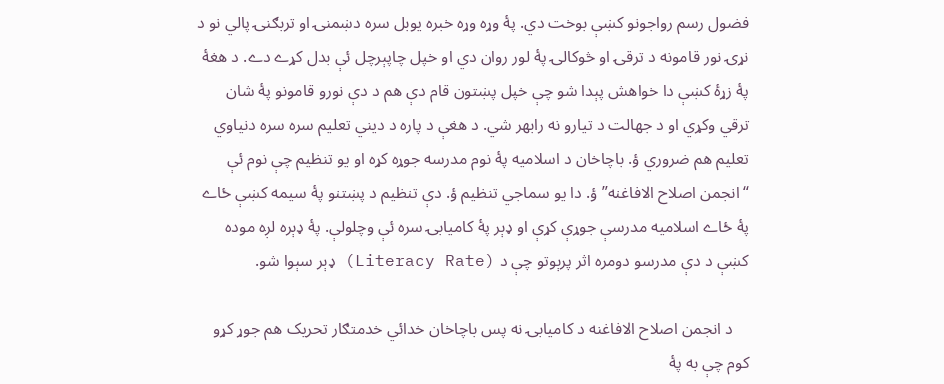فضول رسم رواجونو کښې بوخت دي. پۀ وړه وړه خبره يوبل سره دښمنۍ او تربګنۍ پالي نو د نړۍ نور قامونه د ترقۍ او څوکالۍ پۀ لور روان دي او خپل چاپېرچل ئې بدل کړے دے. د هغۀ پۀ زړۀ کښې دا خواهش پېدا شو چې خپل پښتون قام دې هم د دې نورو قامونو پۀ شان ترقي وکړي او د جهالت د تيارو نه رابهر شي. د هغې د پاره د ديني تعليم سره سره دنياوي تعليم هم ضروري ؤ. باچاخان د اسلاميه پۀ نوم مدرسه جوړه کړه او يو تنظيم چې نوم ئې “انجمن اصلاح الافاغنه” ؤ. دا يو سماجي تنظيم ؤ. دې تنظيم د پښتنو پۀ سيمه کښې ځاے پۀ ځاے اسلاميه مدرسې جوړې کړې او ډېر پۀ کاميابۍ سره ئې وچلولې. پۀ ډېره لږه موده کښې د دې مدرسو دومره اثر پرېوتو چې د (Literacy Rate) ډېر سېوا شو.

    د انجمن اصلاح الافاغنه د کاميابۍ نه پس باچاخان خدائي خدمتګار تحريک هم جوړ کړو کوم چې به پۀ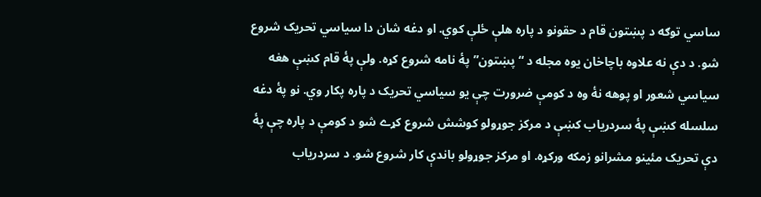ساسي توګه د پښتون قام د حقونو د پاره هلې ځلې کوي. او دغه شان دا سياسي تحريک شروع شو. د دې نه علاوه باچاخان يوه مجله د “پښتون”پۀ نامه شروع کړه. ولې پۀ قام کښې هغه سياسي شعور او پوهه نۀ وه د کومې ضرورت چې يو سياسي تحريک د پاره پکار وي. نو پۀ دغه سلسله کښې پۀ سردرياب کښې د مرکز جوړولو کوشش شروع کړے شو د کومې د پاره چې پۀ دې تحريک مئينو مشرانو زمکه ورکړه. او مرکز جوړولو باندې کار شروع شو. د سردرياب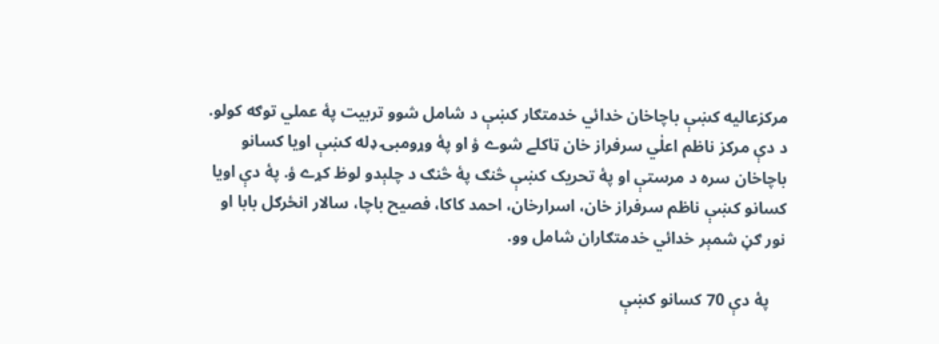مرکزعاليه کښې باچاخان خدائي خدمتګار کښې د شامل شوو تربيت پۀ عملي توګه کولو. د دې مرکز ناظم اعلٰي سرفراز خان ټاکلے شوے ؤ او پۀ وړومبۍ ډله کښې اويا کسانو باچاخان سره د مرستې او پۀ تحريک کښې څنګ پۀ څنګ د چلېدو لوظ کړے ؤ. پۀ دې اويا کسانو کښې ناظم سرفراز خان، اسرارخان، احمد کاکا، فصيح باچا، سالار انځرګل بابا او نور ګڼ شمېر خدائي خدمتګاران شامل وو.

    پۀ دې 70 کسانو کښې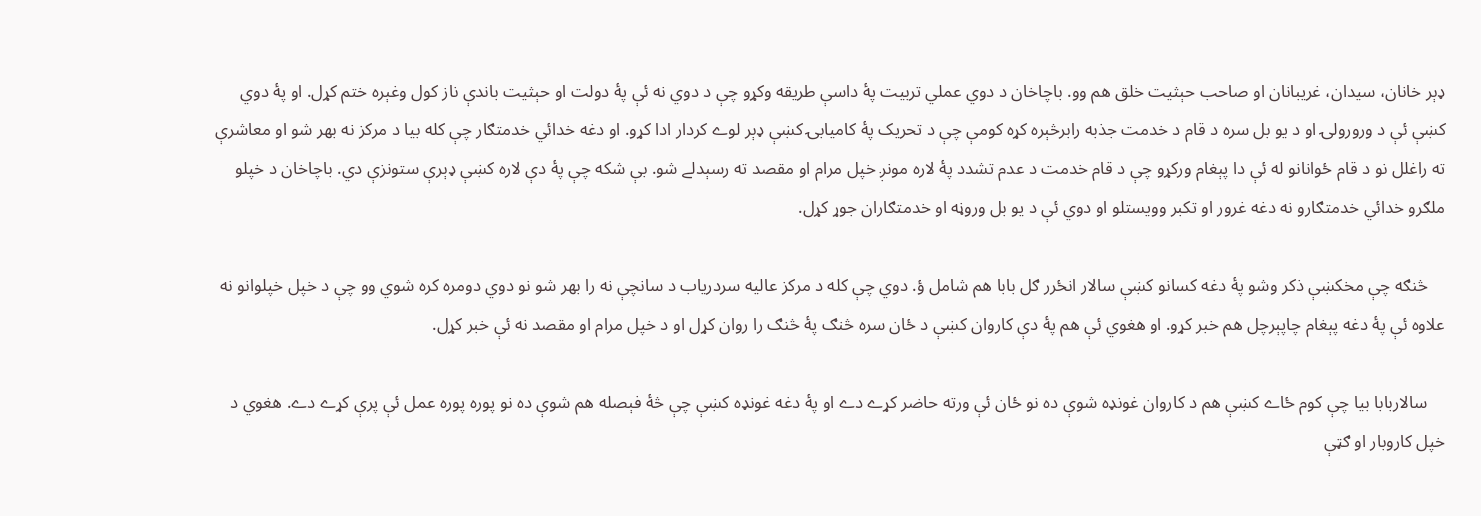ډېر خانان، سيدان، غريبانان او صاحب حېثيت خلق هم وو. باچاخان د دوي عملي تربيت پۀ داسې طريقه وکړو چې د دوي نه ئې پۀ دولت او حېثيت باندې ناز کول وغېره ختم کړل. او پۀ دوي کښې ئې د ورورولۍ او د يو بل سره د قام د خدمت جذبه رابرڅېره کړه کومې چې د تحريک پۀ کاميابۍ کښې ډېر لوے کردار ادا کړو. او دغه خدائي خدمتګار چې کله بيا د مرکز نه بهر شو او معاشرې ته راغلل نو د قام ځوانانو له ئې دا پېغام ورکړو چې د قام خدمت د عدم تشدد پۀ لاره مونږ خپل مرام او مقصد ته رسېدلے شو. بې شکه چې پۀ دې لاره کښې ډېرې ستونزې دي. باچاخان د خپلو ملګرو خدائي خدمتګارو نه دغه غرور او تکبر وويستلو او دوي ئې د يو بل وروڼه او خدمتګاران جوړ کړل.

    څنګه چې مخکښې ذکر وشو پۀ دغه کسانو کښې سالار انځرر ګل بابا هم شامل ؤ. دوي چې کله د مرکز عاليه سردرياب د سانچې نه را بهر شو نو دوي دومره کره شوي وو چې د خپل خپلوانو نه علاوه ئې پۀ دغه پېغام چاپېرچل هم خبر کړو. او هغوي ئې هم پۀ دې کاروان کښې د ځان سره څنګ پۀ څنګ را روان کړل او د خپل مرام او مقصد نه ئې خبر کړل.

    سالاربابا بيا چې کوم ځاے کښې هم د کاروان غونډه شوې ده نو ځان ئې ورته حاضر کړے دے او پۀ دغه غونډه کښې چې څۀ فېصله هم شوې ده نو پوره پوره عمل ئې پرې کړے دے. هغوي د خپل کاروبار او ګټې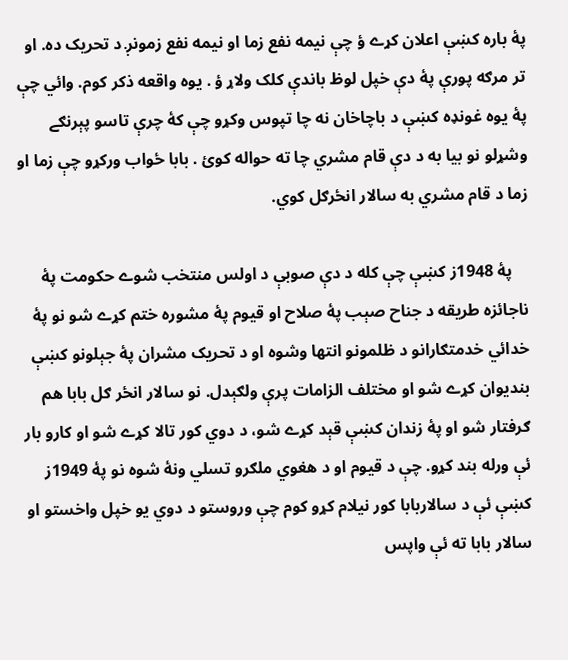پۀ باره کښې اعلان کړے ؤ چې نيمه نفع زما او نيمه نفع زمونږ د تحريک ده. او تر مرګه پورې پۀ دې خپل لوظ باندې کلک ولاړ ؤ . يوه واقعه ذکر کوم. وائي چې پۀ يوه غونډه کښې د باچاخان نه چا تپوس وکړو چې کۀ چرې تاسو پېرنګے وشړلو نو بيا به د دې قام مشري چا ته حواله کوئ . بابا ځواب ورکړو چې زما او زما د قام مشري به سالار انځرګل کوي.

    پۀ 1948ز کښې چې کله د دې صوبې د اولس منتخب شوے حکومت پۀ ناجائزه طريقه د جناح صېب پۀ صلاح او قيوم پۀ مشوره ختم کړے شو نو پۀ خدائي خدمتګارانو د ظلمونو انتها وشوه او د تحريک مشران پۀ جېلونو کښې بنديوان کړے شو او مختلف الزامات پرې ولګېدل. نو سالار انځر ګل بابا هم ګرفتار شو او پۀ زندان کښې قېد کړے شو، د دوي کور تالا کړے شو او کارو بار ئې ورله بند کړو. چې د قيوم او د هغوي ملګرو تسلي ونۀ شوه نو پۀ 1949ز کښې ئې د سالاربابا کور نيلام کړو کوم چې وروستو د دوي يو خپل واخستو او سالار بابا ته ئې واپس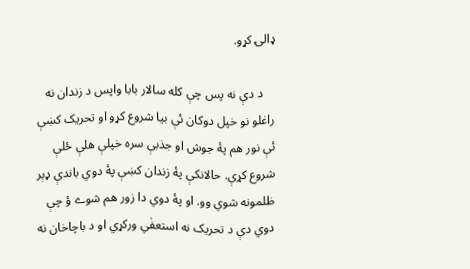ډالۍ کړو.

    د دې نه پس چې کله سالار بابا واپس د زندان نه راغلو نو خپل دوکان ئې بيا شروع کړو او تحريک کښې ئې نور هم پۀ جوش او جذبې سره خپلې هلې ځلې شروع کړې. حالانکې پۀ زندان کښې پۀ دوي باندې ډېر ظلمونه شوي وو. او پۀ دوي دا زور هم شوے ؤ چې دوي دې د تحريک نه استعفٰي ورکړي او د باچاخان نه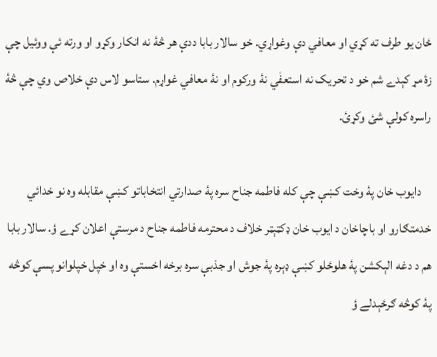ځان يو طرف ته کړي او معافي دې وغواړي. خو سالار بابا ددې هر څۀ نه انکار وکړو او ورته ئې ووئيل چې زۀ مړ کېدے شم خو د تحريک نه استعفٰي نۀ ورکوم او نۀ معافي غواړم. ستاسو لاس دې خلاص وي چې څۀ راسره کولې شئ وکړئ.

    دايوب خان پۀ وخت کښې چې کله فاطمه جناح سره پۀ صدارتي انتخاباتو کښې مقابله وه نو خدائي خدمتګارو او باچاخان د ايوب خان ډکټېټر خلاف د محترمه فاطمه جناح د مرستې اعلان کړے ؤ. سالار بابا هم د دغه الېکشن پۀ هلوځلو کښې ډېره پۀ جوش او جذبې سره برخه اخستې وه او خپل خپلوانو پسې کوڅه پۀ کوڅه ګرځېدلے ؤ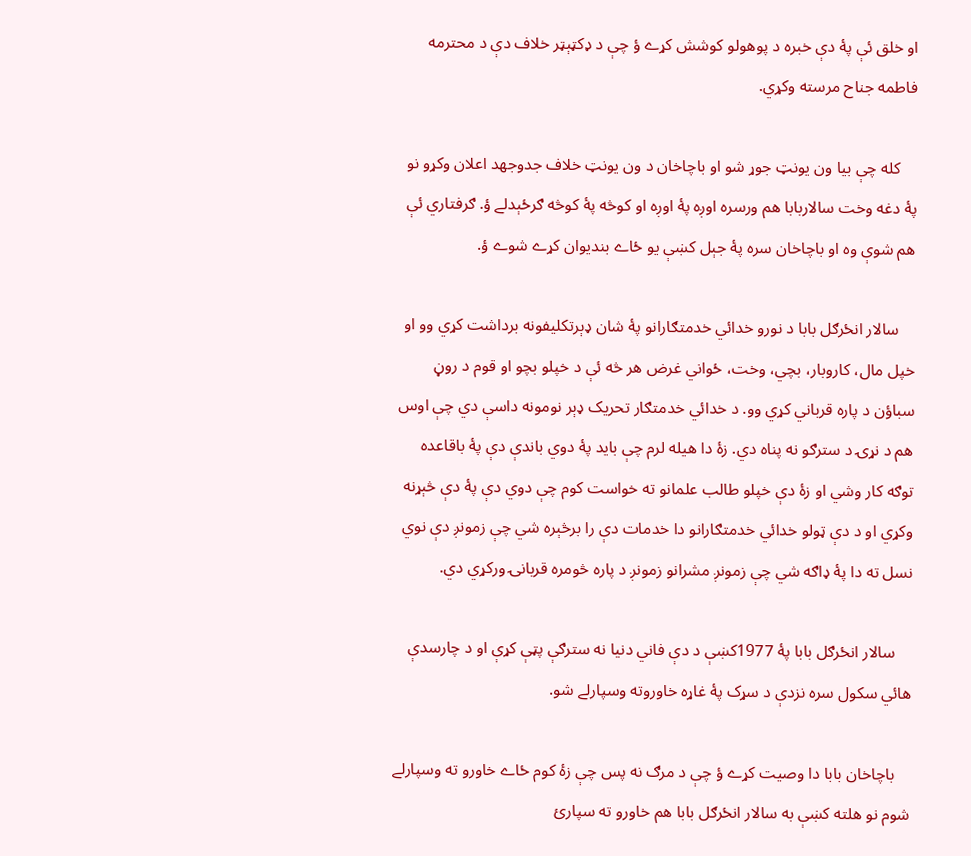او خلق ئې پۀ دې خبره د پوهولو کوشش کړے ؤ چې د ډکټېټر خلاف دې د محترمه فاطمه جناح مرسته وکړي.

    کله چې بيا ون يونټ جوړ شو او باچاخان د ون يونټ خلاف جدوجهد اعلان وکړو نو پۀ دغه وخت سالاربابا هم ورسره اوږه پۀ اوږه او کوڅه پۀ کوڅه ګرځېدلے ؤ. ګرفتاري ئې هم شوې وه او باچاخان سره پۀ جېل کښې يو ځاے بنديوان کړے شوے ؤ.

    سالار انځرګل بابا د نورو خدائي خدمتګارانو پۀ شان ډېرتکليفونه برداشت کړي وو او خپل مال، کاروبار، بچي، وخت، ځواني غرض هر څه ئې د خپلو بچو او قوم د روڼ سباؤن د پاره قرباني کړي وو. د خدائي خدمتګار تحريک ډېر نومونه داسې دي چې اوس هم د نړۍ د سترګو نه پناه دي. زۀ دا هيله لرم چې بايد پۀ دوي باندې دې پۀ باقاعده توګه کار وشي او زۀ دې خپلو طالب علمانو ته خواست کوم چې دوي دې پۀ دې څېړنه وکړي او د دې ټولو خدائي خدمتګارانو دا خدمات دې را برڅېره شي چې زمونږ دې نوي نسل ته دا پۀ ډاګه شي چې زمونږ مشرانو زمونږ د پاره څومره قربانۍ ورکړي دي.

    سالار انځرګل بابا پۀ 1977کښې د دې فاني دنيا نه سترګې پټې کړې او د چارسدې هائي سکول سره نزدې د سړک پۀ غاړه خاوروته وسپارلے شو.

    باچاخان بابا دا وصيت کړے ؤ چې د مرګ نه پس چې زۀ کوم ځاے خاورو ته وسپارلے شوم نو هلته کښې به سالار انځرګل بابا هم خاورو ته سپارئ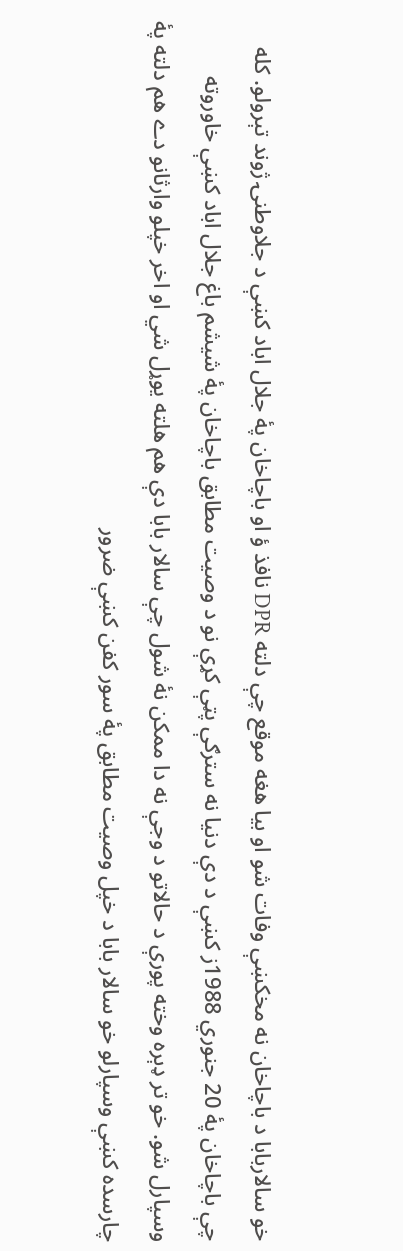خو سالاربابا د باچاخان نه مخکښې وفات شو او بيا هغه موقع چې دلته DPR نافذ ؤ او باچاخان پۀ جلال اباد کښې د جلاوطنۍ ژوند تېرولو. کله چې باچاخان پۀ 20 جنوري 1988ز کښې د دې دنيا نه سترګې پټې کړې نو د وصيت مطابق باچاخان پۀ شيشم باغ جلال اباد کښې خاوروته وسپارل شو. خو تر ډېره وخته پورې د حالاتو د وجې نه دا ممکن نۀ شول چې سالار بابا دې هم هلته يوړل شي او اخر خپلو وارثانو دے هم دلته پۀ چارسده کښې وسپارلو خو سالار بابا د خپل وصيت مطابق پۀ سور کفن کښې ضرور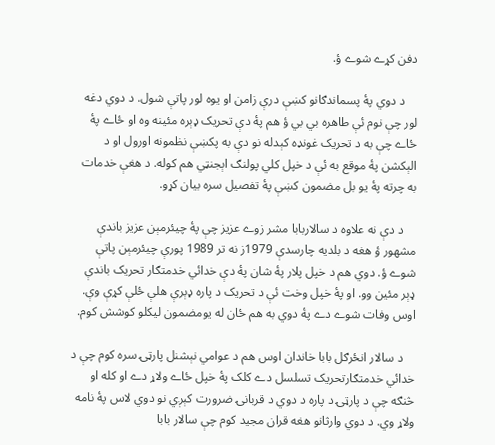دفن کړے شوے ؤ.

    د دوي پۀ پسماندګانو کښې درې زامن او يوه لور پاتې شول. د دوي دغه لور چې نوم ئې طاهره بي بي ؤ هم پۀ دې تحريک ډېره مئينه وه او ځاے پۀ ځاے چې به د تحريک غونډه کېدله نو دې به پکښې نظمونه اورول او د الېکشن پۀ موقع به ئې د خپل کلي پولنګ اېجنټي هم کوله. د هغې خدمات به چرته پۀ يو بل مضمون کښې پۀ تفصيل سره بيان کړو.

    د دې نه علاوه د سالاربابا مشر زوے عزيز چې پۀ چيئرمېن عزيز باندې مشهور ؤ هغه د بلديه چارسدې 1979ز نه تر 1989 پورې چيئرمېن پاتې شوے ؤ. دوي هم د خپل پلار پۀ شان پۀ دې خدائي خدمتګار تحريک باندې ډېر مئين وو. او پۀ خپل وخت ئې د تحريک د پاره ډېرې هلې ځلې کړې وې. اوس وفات شوے دے پۀ دوي به هم ځان له يومضمون ليکلو کوشش کوم.

    د سالار انځرګل بابا خاندان اوس هم د عوامي نېشنل پارټۍ سره کوم چې د خدائي خدمتګارتحريک تسلسل دے کلک پۀ خپل ځاے ولاړ دے او کله او څنګه چې د پارټۍ د پاره د دوي د قربانۍ ضرورت کېږي نو دوي لاس پۀ نامه ولاړ وي. د دوي وارثانو هغه قران مجيد کوم چې سالار بابا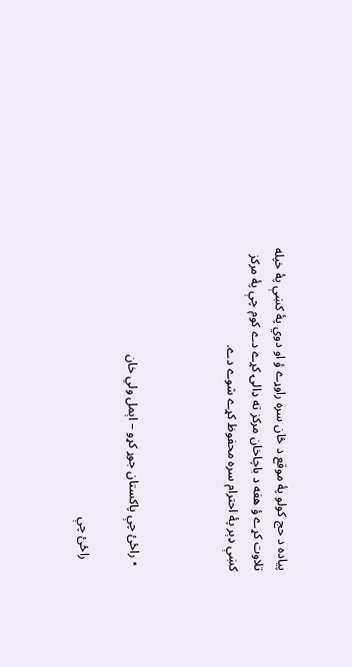پياده د حج کولو پۀ موقع د ځان سره راوړے ؤ او دوي پۀ کښې پۀ خپله تلاوت کړے ؤ هغه د باچاخان مرکز ته ډالۍ کړے دے کوم چې پۀ مرکز کښې ډېر پۀ احترام سره محفوظ کړے شوے دے.



  • راځئ چې پاکستان جوړ کړو – اېمل ولي خان

    راځئ چې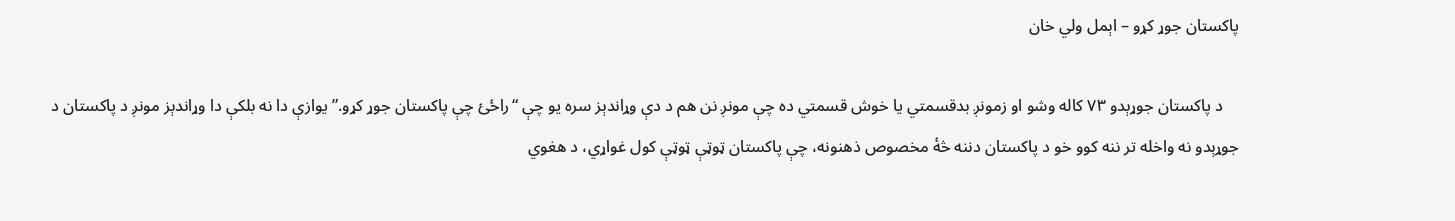پاکستان جوړ کړو – اېمل ولي خان

    د پاکستان جوړېدو ۷۳ کاله وشو او زمونږ بدقسمتي يا خوش قسمتي ده چې مونږ نن هم د دې وړاندېز سره يو چې “راځئ چې پاکستان جوړ کړو.” يوازې دا نه بلکې دا وړاندېز مونږ د پاکستان د جوړېدو نه واخله تر ننه کوو خو د پاکستان دننه څۀ مخصوص ذهنونه، چې پاکستان ټوټې ټوټې کول غواړي، د هغوي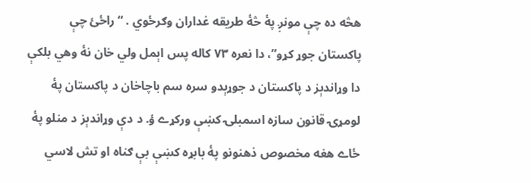هڅه ده چې مونږ پۀ څۀ طريقه غداران وګرځوي . “راځئ چې پاکستان جوړ کړو”، دا نعره ۷۳ کاله پس اېمل ولي خان نۀ وهي بلکې دا وړاندېز د پاکستان د جوړېدو سره سم باچاخان د پاکستان پۀ لومړۍ قانون سازه اسمبلۍ کښې ورکړے ؤ. د دې وړاندېز د منلو پۀ ځاے هغه مخصوص ذهنونو پۀ بابړه کښې بې ګناه او تش لاسي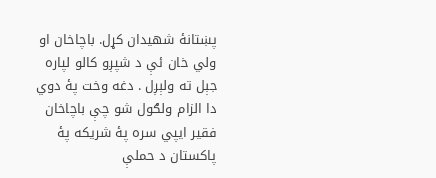پښتانۀ شهيدان کړل. باچاخان او ولي خان ئې د شپږو کالو لپاره جېل ته ولېږل . دغه وخت پۀ دوي دا الزام ولګول شو چې باچاخان فقير ايپي سره پۀ شريکه پۀ پاکستان د حملې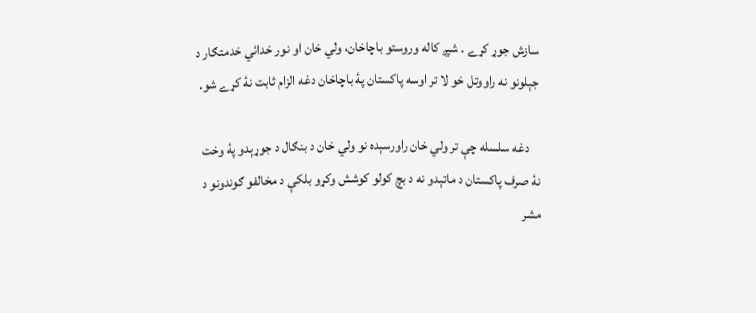سازش جوړ کړے . شپږ کاله وروستو باچاخان، ولي خان او نور خدائي خدمتګار د جېلونو نه راووتل خو لا تر اوسه پاکستان پۀ باچاخان دغه الزام ثابت نۀ کړے شو.

    دغه سلسله چې تر ولي خان راورسېده نو ولي خان د بنګال د جوړېدو پۀ وخت نۀ صرف پاکستان د ماتېدو نه د بچ کولو کوشش وکړو بلکې د مخالفو ګوندونو د مشر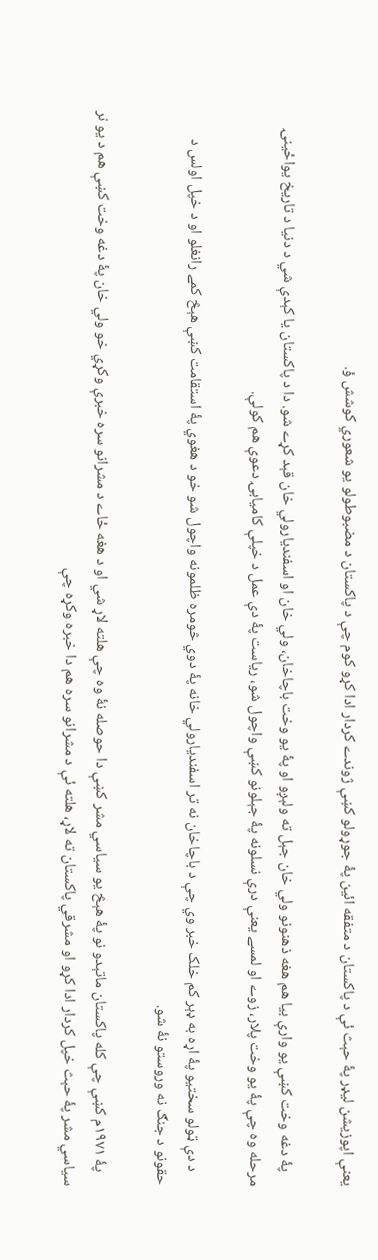يعنې اپوزيشن ليډر پۀ حېث ئې د پاکستان د متفقه ائين پۀ جوړولو کښې ژوندے کردار ادا کړو کوم چې د پاکستان د مضبوطولو يو شعوري کوشش ؤ.

    پۀ دغه وخت کښې يو وارې بيا هم هغه ذهنونو ولي خان جېل ته ولېږو او پۀ يو وخت باچاخان، ولي خان او اسفنديارولي خان قېد کړے شو. دا د پاکستان يا کېدې شي د دنيا د تاريخ يواځينۍ مرحله وه چې پۀ يو وخت پلار، زوے او لمسے يعنې درې نسلونه پۀ جېلونو کښې واچول شو، رياست پۀ دې عمل د خپلې کاميابۍ دعوې هم کولې.

    د دې ټولو سختيو پۀ اړه به ډېر کم خلک خبر وي چې د باچاخان نه تر اسفنديارولي خانه پۀ دوي څومره ظلمونه واچول شو خو د هغوي پۀ استقامت کښې هېڅ کمے رانغلو او د خپل اولس د حقونو د جنګ نه وروستو نۀ شو.

    پۀ ۱۹۷۱م کښې چې کله پاکستان ماتېدو نو پۀ هېڅ يو سياسي مشر کښې دا حوصله نۀ وه چې هلته لاړ شي او د هغه ځاے د مشرانو سره خبرې وکړي خو ولي خان پۀ دغه وخت کښې هم د يو نر سياسي مشر پۀ حېث خپل کردار ادا کړو او مشرقي پاکستان ته لاړ، هلته ئې د مشرانو سره هم دا خبره وکړه چې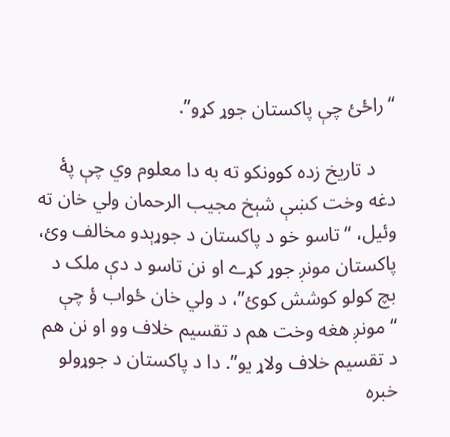“راځئ چې پاکستان جوړ کړو”.

    د تاريخ زده کوونکو ته به دا معلوم وي چې پۀ دغه وخت کښې شېخ مجيب الرحمان ولي خان ته وئيل، “تاسو خو د پاکستان د جوړېدو مخالف وئ، پاکستان مونږ جوړ کړے او نن تاسو د دې ملک د بچ کولو کوشش کوئ”، د ولي خان ځواب ؤ چې “مونږ هغه وخت هم د تقسيم خلاف وو او نن هم د تقسيم خلاف ولاړ يو”. دا د پاکستان د جوړولو خبره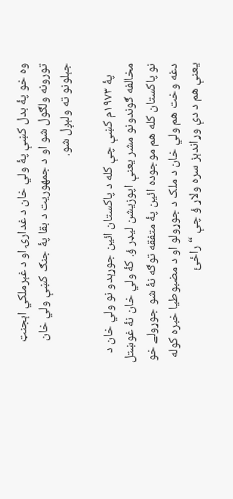وه خو پۀ بدل کښې پۀ ولي خان د غدارۍ او د غېرملکي اېجنټ تورونه ولګول شو او د جمهوريت د بقا پۀ جنګ کښې ولي خان جېلونو ته ولېږل شو.

    پۀ ۱۹۷۳م کښې چې کله د پاکستان ائين جوړېدو نو ولي خان د مخالفه ګوندونو مشر يعنې اپوزيشن ليډر ؤ. کۀ ولي خان نۀ غوښتل نو پاکستان کله هم موجوده ائين پۀ متفقه توګه نۀ شو جوړولے خو دغه وخت هم ولي خان د ملک د جوړولو او د مضبوطيا خبره کوله يعنې هم د دې وړاندېز سره ولاړ ؤ چې “راځئ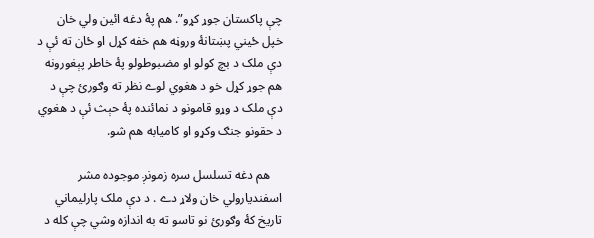چې پاکستان جوړ کړو”. هم پۀ دغه ائين ولي خان خپل ځيني پښتانۀ وروڼه هم خفه کړل او ځان ته ئې د دې ملک د بچ کولو او مضبوطولو پۀ خاطر پېغورونه هم جوړ کړل خو د هغوي لوے نظر ته وګورئ چې د دې ملک د وړو قامونو د نمائنده پۀ حېث ئې د هغوي د حقونو جنګ وکړو او کاميابه هم شو.

    هم دغه تسلسل سره زمونږ موجوده مشر اسفنديارولي خان ولاړ دے . د دې ملک پارليماني تاريخ کۀ وګورئ نو تاسو ته به اندازه وشي چې کله د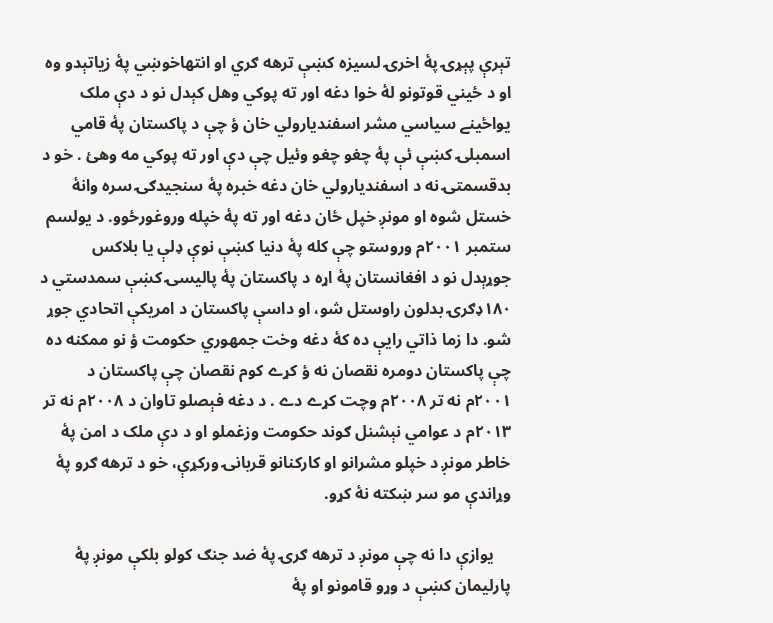تېرې پېړۍ پۀ اخرۍ لسيزه کښې ترهه ګري او انتهاخوښي پۀ زياتېدو وه او د ځيني قوتونو لۀ خوا دغه اور ته پوکي وهل کېدل نو د دې ملک يواځينے سياسي مشر اسفنديارولي خان ؤ چې د پاکستان پۀ قامي اسمبلۍ کښې ئې پۀ چغو چغو وئيل چې دې اور ته پوکي مه وهئ . خو د بدقسمتۍ نه د اسفنديارولي خان دغه خبره پۀ سنجيدګۍ سره وانۀ خستل شوه او مونږ خپل ځان دغه اور ته پۀ خپله وروغورځوو. د يولسم ستمبر ۲۰۰۱م وروستو چې کله پۀ دنيا کښې نوې ډلې يا بلاکس جوړېدل نو د افغانستان پۀ اړه د پاکستان پۀ پاليسۍ کښې سمدستي د ۱۸۰ډګرۍ بدلون راوستل شو، او داسې پاکستان د امريکې اتحادي جوړ شو. دا زما ذاتي رايې ده کۀ دغه وخت جمهوري حکومت ؤ نو ممکنه ده چې پاکستان دومره نقصان نه ؤ کړے کوم نقصان چې پاکستان د ۲۰۰۱م نه تر ۲۰۰۸م وچت کړے دے . د دغه فېصلو تاوان د ۲۰۰۸م نه تر ۲۰۱۳م د عوامي نېشنل ګوند حکومت وزغملو او د دې ملک د امن پۀ خاطر مونږ د خپلو مشرانو او کارکنانو قربانۍ ورکړې، خو د ترهه ګرو پۀ وړاندې مو سر ښکته نۀ کړو.

    يوازې دا نه چې مونږ د ترهه ګرۍ پۀ ضد جنګ کولو بلکې مونږ پۀ پارليمان کښې د وړو قامونو او پۀ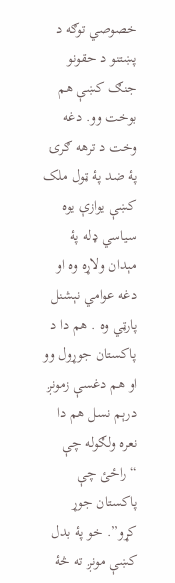خصوصي توګه د پښتنو د حقونو جنګ کښې هم بوخت وو. دغه وخت د ترهه ګرۍ پۀ ضد پۀ ټول ملک کښې يوازې يوه سياسي ډله پۀ مېدان ولاړه وه او دغه عوامي نېشنل پارټي وه . هم دا د پاکستان جوړول وو او هم دغسې زمونږ درېم نسل هم دا نعره ولګوله چې “راځئ چې پاکستان جوړ کړو”. خو پۀ بدل کښې مونږ ته څۀ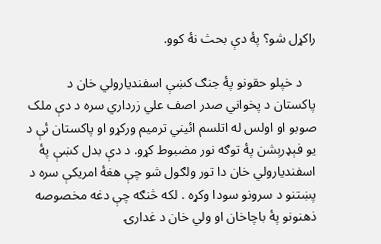راکړل شو؟ پۀ دې بحث نۀ کوو.

    د خپلو حقونو پۀ جنګ کښې اسفنديارولي خان د پاکستان د پخواني صدر اصف علي زرداري سره د دې ملک صوبو او اولس له اتلسم ائيني ترميم ورکړو او پاکستان ئې د يو فېډرېشن پۀ توګه نور مضبوط کړو. د دې بدل کښې پۀ اسفنديارولي خان دا تور ولګول شو چې هغۀ امريکې سره د پښتنو د سرونو سودا وکړه . لکه څنګه چې دغه مخصوصه ذهنونو پۀ باچاخان او ولي خان د غدارۍ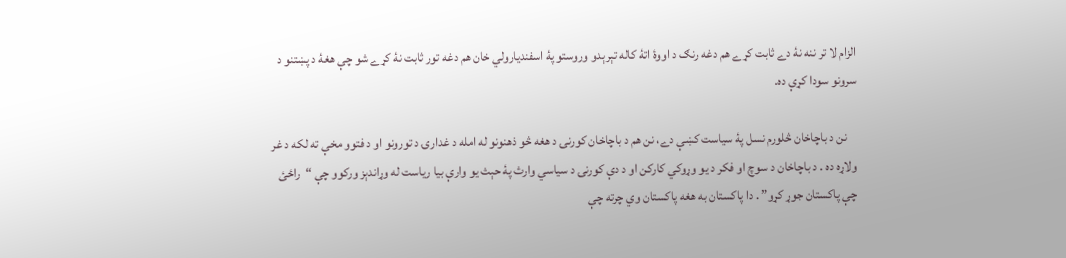الزام لا تر ننه نۀ دے ثابت کړے هم دغه رنګ د اووۀ اتۀ کاله تېرېدو وروستو پۀ اسفنديارولي خان هم دغه تور ثابت نۀ کړے شو چې هغۀ د پښتنو د سرونو سودا کړې ده.

    نن د باچاخان څلورم نسل پۀ سياست کښې دے، نن هم د باچاخان کورنۍ د هغه څو ذهنونو له امله د غدارۍ د تورونو او د فتوو مخې ته لکه د غر ولاړه ده . د باچاخان د سوچ او فکر د يو وړوکي کارکن او د دې کورنۍ د سياسي وارث پۀ حېث يو وارې بيا رياست له وړاندېز ورکوو چې “راځئ چې پاکستان جوړ کړو” . دا پاکستان به هغه پاکستان وي چرته چې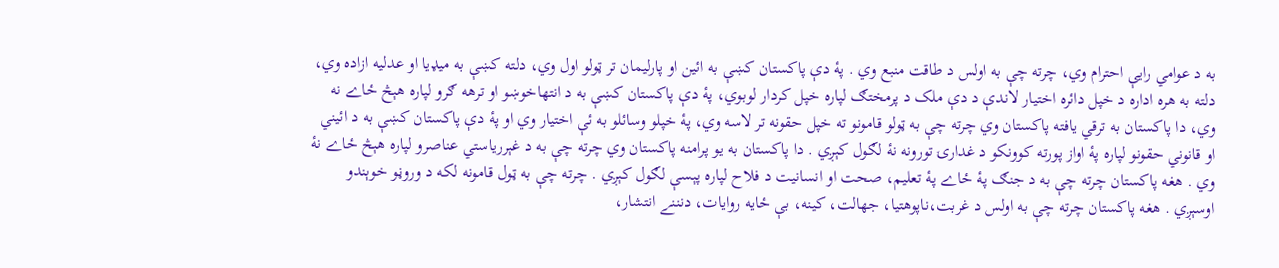به د عوامي رايې احترام وي، چرته چې به اولس د طاقت منبع وي . پۀ دې پاکستان کښې به ائين او پارليمان تر ټولو اول وي، دلته کښې به ميډيا او عدليه ازاده وي، دلته به هره اداره د خپل دائره اختيار لاندې د دې ملک د پرمختګ لپاره خپل کردار لوبوي، پۀ دې پاکستان کښې به د انتهاخوښو او ترهه ګرو لپاره هېڅ ځاے نه وي، دا پاکستان به ترقي يافته پاکستان وي چرته چې به ټولو قامونو ته خپل حقونه تر لاسه وي، پۀ خپلو وسائلو به ئې اختيار وي او پۀ دې پاکستان کښې به د ائيني او قانوني حقونو لپاره پۀ اواز پورته کوونکو د غدارۍ تورونه نۀ لګول کېږي . دا پاکستان به يو پرامنه پاکستان وي چرته چې به د غېررياستي عناصرو لپاره هېڅ ځاے نۀ وي . هغه پاکستان چرته چې به د جنګ پۀ ځاے پۀ تعليم، صحت او انسانيت د فلاح لپاره پېسې لګول کېږي . چرته چې به ټول قامونه لکه د وروڼو خوېندو اوسېږي . هغه پاکستان چرته چې به اولس د غربت،ناپوهتيا، جهالت، کينه، بې ځايه روايات، دنننے انتشار،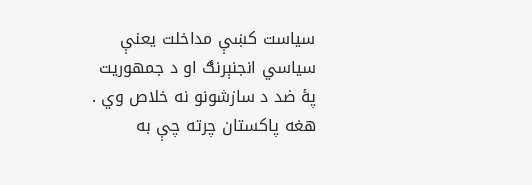سياست کښې مداخلت يعنې سياسي انجنېرنګ او د جمهوريت پۀ ضد د سازشونو نه خلاص وي . هغه پاکستان چرته چې به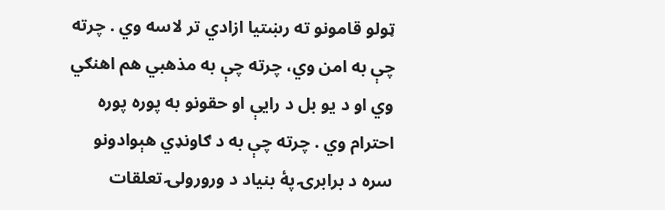ټولو قامونو ته رښتيا ازادي تر لاسه وي . چرته چې به امن وي، چرته چې به مذهبي هم اهنګي وي او د يو بل د رايې او حقونو به پوره پوره احترام وي . چرته چې به د ګاونډي هېوادونو سره د برابرۍ پۀ بنياد د ورورولۍ تعلقات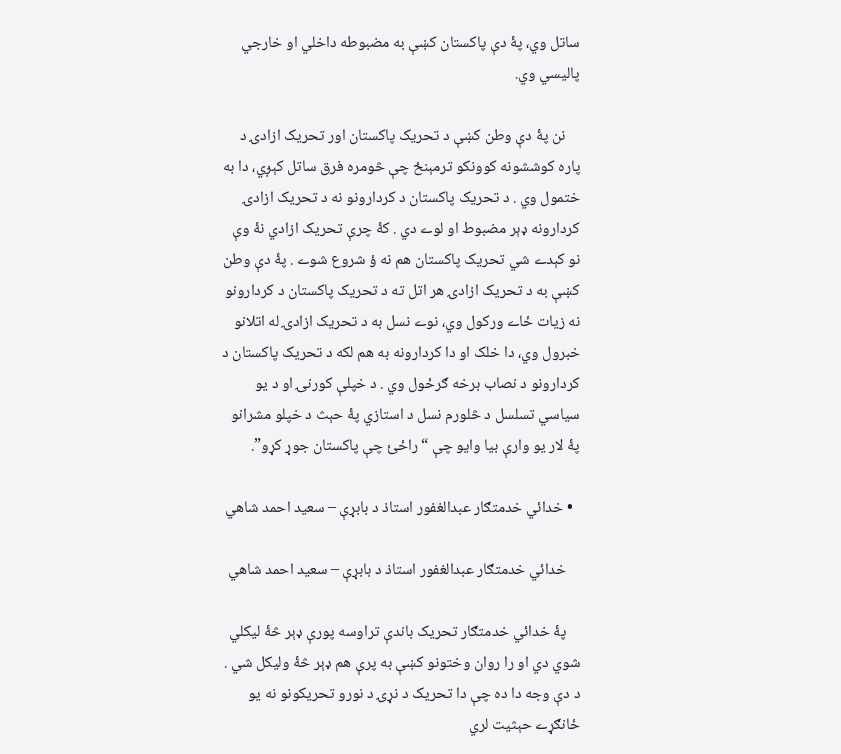ساتل وي، پۀ دې پاکستان کښې به مضبوطه داخلي او خارجي پاليسي وي.

    نن پۀ دې وطن کښې د تحريک پاکستان اور تحريک ازادۍ د پاره کوششونه کوونکو ترمېنځ چې څومره فرق ساتل کېږي، دا به ختمول وي . د تحريک پاکستان د کردارونو نه د تحريک ازادۍ کردارونه ډېر مضبوط او لوے دي . کۀ چرې تحريک ازادي نۀ وې نو کېدے شي تحريک پاکستان هم نه ؤ شروع شوے . پۀ دې وطن کښې به د تحريک ازادۍ هر اتل ته د تحريک پاکستان د کردارونو نه زيات ځاے ورکول وي، نوے نسل به د تحريک ازادۍ له اتلانو خبرول وي، دا خلک او دا کردارونه به هم لکه د تحريک پاکستان د کردارونو د نصاب برخه ګرځول وي . د خپلې کورنۍ او د يو سياسي تسلسل د څلورم نسل د استازي پۀ حېث د خپلو مشرانو پۀ لار يو وارې بيا وايو چې “راځئ چې پاکستان جوړ کړو”.

  • خدائي خدمتګار عبدالغفور استاذ د بابړې – سعيد احمد شاهي

    خدائي خدمتګار عبدالغفور استاذ د بابړې – سعيد احمد شاهي

    پۀ خدائي خدمتګار تحريک باندې تراوسه پورې ډېر څۀ ليکلي شوي دي او را روان وختونو کښې به پرې هم ډېر څۀ وليکل شي . د دې وجه دا ده چې دا تحريک د نړۍ د نورو تحريکونو نه يو ځانګړے حېثيت لري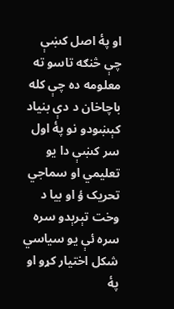او پۀ اصل کښې چې څنګه تاسو ته معلومه ده چې کله باچاخان د دې بنياد کېښودو نو پۀ اول سر کښې دا يو تعليمي او سماجي تحريک ؤ او بيا د وخت تېرېدو سره سره ئې يو سياسي شکل اختيار کړو او پۀ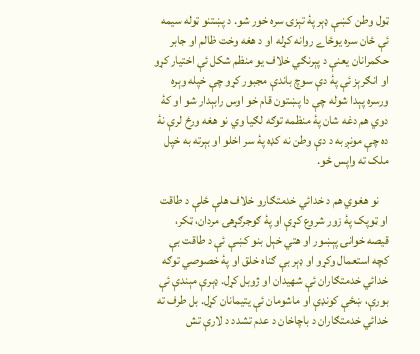ټول وطن کښې ډېر پۀ تېزۍ سره خور شو. د پښتنو ټوله سيمه ئې ځان سره يوځاے روانه کړله او د هغه وخت ظالم او جابر حکمرانان يعنې د پېرنګي خلاف يو منظم شکل ئې اختيار کړو او انګرېز ئې پۀ دې سوچ باندې مجبور کړو چې خپله وېره ورسره پېدا شوله چې دا پښتون قام خو اوس رابېدار شو او کۀ دوي هم دغه شان پۀ منظمه توګه لګيا وي نو هغه ورځ لرې نۀ ده چې مونږ به د دې وطن نه کډه پۀ سر اخلو او بېرته به خپل ملک ته واپس ځو.

    نو هغوي هم د خدائي خدمتګارو خلاف هلې ځلې د طاقت او ټوپک پۀ زور شروع کړې او پۀ ګوجرګړهۍ مردان، ټکر، قيصه خوانۍ پېښور او هتي خېل بنو کښې ئې د طاقت بې کچه استعمال وکړو او ډېر بې ګناه خلق او پۀ خصوصي توګه خدائي خدمتګاران ئې شهيدان او ژوبل کړل. ډېرې مېندې ئې بورې، ښځې کونډې او ماشومان ئې يتيمانان کړل. بل طرف ته خدائي خدمتګاران د باچاخان د عدم تشدد د لارې تش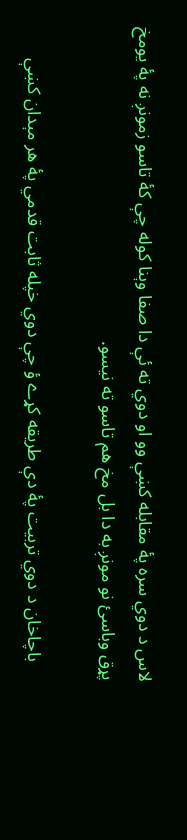لاس د دوي سره پۀ مقابله کښې وو او دوي ته ئې دا صفا وېنا کوله چې کۀ تاسو زمونږ نه پۀ يومخ پړق وباسئ نو مونږ به دا بل مخ هم تاسو ته نيسو.

    باچاخان د دوي تربيت پۀ دې طريقه کړے ؤ چې دوي خپله ثابت قدمي پۀ هر مېدان کښې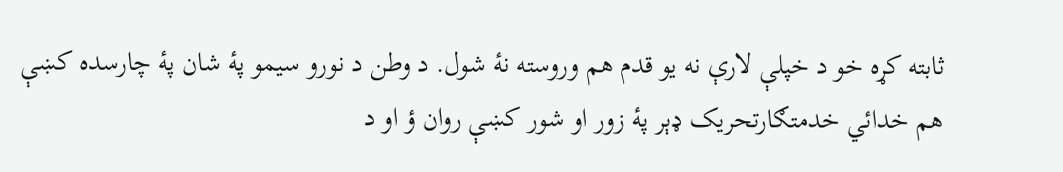ثابته کړه خو د خپلې لارې نه يو قدم هم وروسته نۀ شول. د وطن د نورو سيمو پۀ شان پۀ چارسده کښې هم خدائي خدمتګارتحريک ډېر پۀ زور او شور کښې روان ؤ او د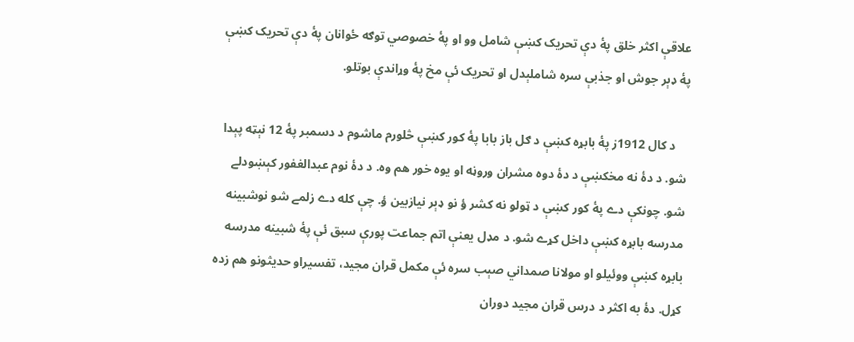علاقې اکثر خلق پۀ دې تحريک کښې شامل وو او پۀ خصوصي توګه ځوانان پۀ دې تحريک کښې پۀ ډېر جوش او جذبې سره شاملېدل او تحريک ئې مخ پۀ وړاندې بوتلو.

    د کال 1912ز پۀ بابړه کښې د ګل باز بابا پۀ کور کښې څلورم ماشوم د دسمبر پۀ 12 نېټه پېدا شو. د دۀ نه مخکښې د دۀ دوه مشران وروڼه او يوه خور هم وه. د دۀ نوم عبدالغفور کېښودلے شو. چونکې دے پۀ کور کښې د ټولو نه کشر ؤ نو ډېر نيازبين ؤ. چې کله دے زلمے شو نوشبينه مدرسه بابړه کښې داخل کړے شو. د مډل يعنې اتم جماعت پورې سبق ئې پۀ شبينه مدرسه بابړه کښې ووئيلو او مولانا صمداني صېب سره ئې مکمل قران مجيد، تفسيراو حديثونو هم زده کړل. دۀ به اکثر د درس قران مجيد دوران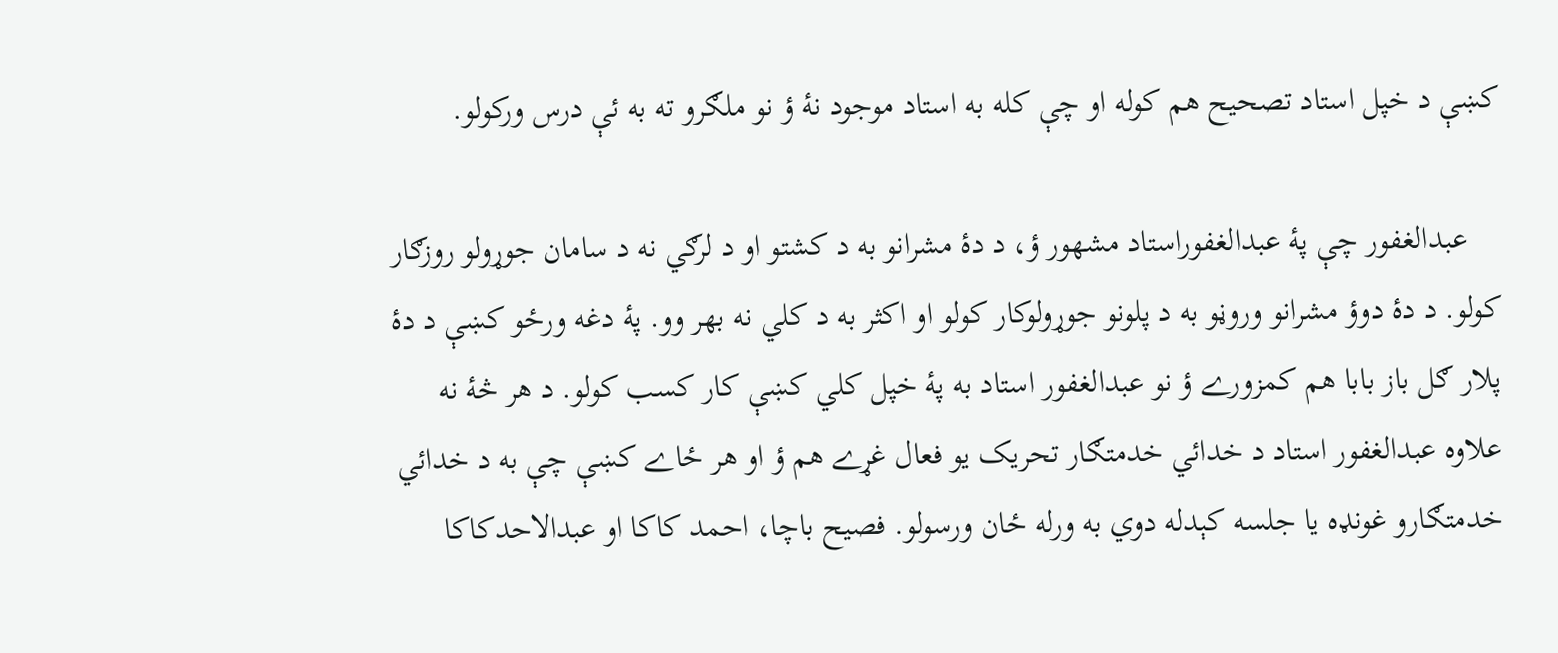کښې د خپل استاد تصحيح هم کوله او چې کله به استاد موجود نۀ ؤ نو ملګرو ته به ئې درس ورکولو.

    عبدالغفور چې پۀ عبدالغفوراستاد مشهور ؤ، د دۀ مشرانو به د کشتو او د لرګي نه د سامان جوړولو روزګار کولو. د دۀ دوؤ مشرانو وروڼو به د پلونو جوړولوکار کولو او اکثر به د کلي نه بهر وو. پۀ دغه ورځو کښې د دۀ پلار ګل باز بابا هم کمزورے ؤ نو عبدالغفور استاد به پۀ خپل کلي کښې کار کسب کولو. د هر څۀ نه علاوه عبدالغفور استاد د خدائي خدمتګار تحريک يو فعال غړے هم ؤ او هر ځاے کښې چې به د خدائي خدمتګارو غونډه يا جلسه کېدله دوي به ورله ځان ورسولو. فصيح باچا، احمد کاکا او عبدالاحدکاکا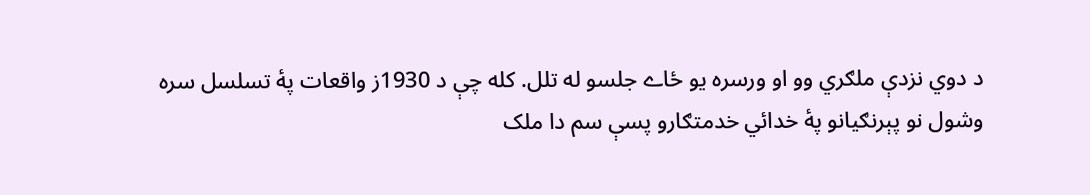د دوي نزدې ملګري وو او ورسره يو ځاے جلسو له تلل. کله چې د 1930ز واقعات پۀ تسلسل سره وشول نو پېرنګيانو پۀ خدائي خدمتګارو پسې سم دا ملک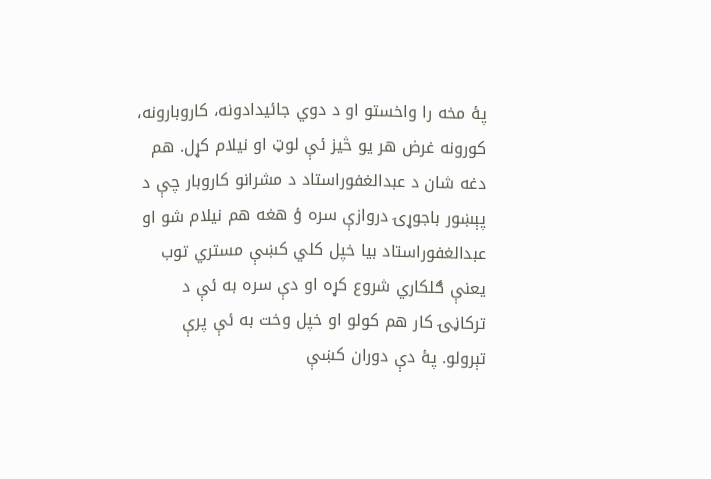پۀ مخه را واخستو او د دوي جائيدادونه، کاروبارونه، کورونه غرض هر يو څيز ئې لوټ او نيلام کړل. هم دغه شان د عبدالغفوراستاد د مشرانو کاروبار چې د پېښور باجوړۍ دروازې سره ؤ هغه هم نيلام شو او عبدالغفوراستاد بيا خپل کلي کښې مستري توب يعنې ګلکاري شروع کړه او دې سره به ئې د ترکاڼۍ کار هم کولو او خپل وخت به ئې پرې تېرولو. پۀ دې دوران کښې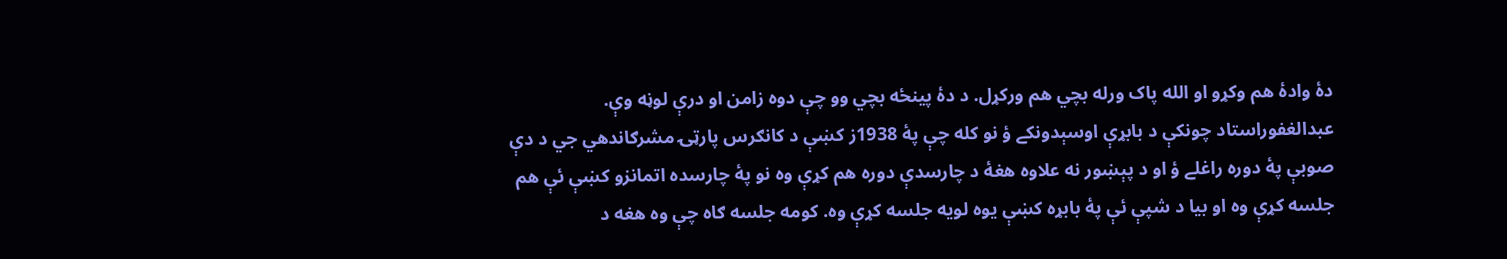دۀ وادۀ هم وکړو او الله پاک ورله بچي هم ورکړل. د دۀ پينځه بچي وو چې دوه زامن او درې لوڼه وې. عبدالغفوراستاد چونکې د بابړې اوسېدونکے ؤ نو کله چې پۀ 1938ز کښې د کانګرس پارټۍ مشرګاندهي جي د دې صوبې پۀ دوره راغلے ؤ او د پېښور نه علاوه هغۀ د چارسدې دوره هم کړې وه نو پۀ چارسده اتمانزو کښې ئې هم جلسه کړې وه او بيا د شپې ئې پۀ بابړه کښې يوه لويه جلسه کړې وه. کومه جلسه ګاه چې وه هغه د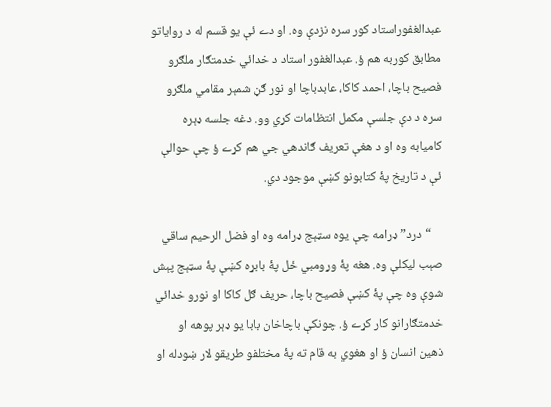عبدالغفوراستاد کور سره نزدې وه. او دے ئې يو قسم له د رواياتو مطابق کوربه هم ؤ. عبدالغفور استاد د خدائي خدمتګار ملګرو فصيح باچا، احمد کاکا، عابدباچا او نور ګڼ شمېر مقامي ملګرو سره د دې جلسې مکمل انتظامات کړي وو. دغه جلسه ډېره کاميابه وه او د هغې تعريف ګاندهي جي هم کړے ؤ چې حوالې ئې د تاريخ پۀ کتابونو کښې موجود دي.

    “درد” ډرامه چې يوه سټېج ډرامه وه او فضل الرحيم ساقي صېب ليکلې وه. هغه پۀ وړومبي ځل پۀ بابړه کښې پۀ سټېج پېش شوې وه چې پۀ کښې فصيح باچا، حريف ګل کاکا او نورو خدائي خدمتګارانو کار کړے ؤ. چونکې باچاخان بابا يو ډېر پوهه او ذهين انسان ؤ او هغوي به قام ته پۀ مختلفو طريقو لار ښودله او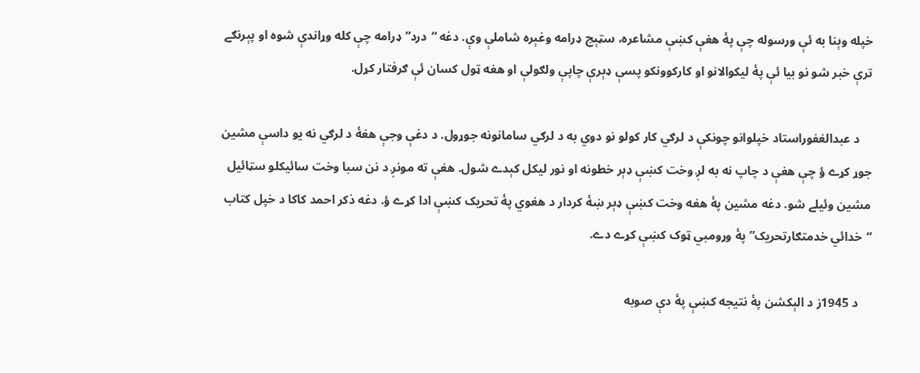خپله وېنا به ئې ورسوله چې پۀ هغې کښې مشاعره، سټېج ډرامه وغېره شاملې وې. دغه “درد” ډرامه چې کله وړاندې شوه او پېرنګے ترې خبر شو نو بيا ئې پۀ ليکوالانو او کارکوونکو پسې ډېرې چاپې ولګولې او هغه ټول کسان ئې ګرفتار کړل.

    د عبدالغفوراستاد خپلوانو چونکې د لرګي کار کولو نو دوي به د لرګي سامانونه جوړول. د دغې وجې هغۀ د لرګي نه يو داسې مشين جوړ کړے ؤ چې هغې د چاپ نه به لږ وخت کښې ډېر خطونه او نور ليکل کېدے شول. هغې ته مونږ د نن سبا وخت سائيکلو سټائيل مشين وئيلے شو. دغه مشين پۀ هغه وخت کښې ډېر ښۀ کردار د هغوي پۀ تحريک کښې ادا کړے ؤ. دغه ذکر احمد کاکا د خپل کتاب “خدائي خدمتګارتحريک” پۀ وړومبي ټوک کښې کړے دے.

    د 1945ز د الېکشن پۀ نتيجه کښې پۀ دې صوبه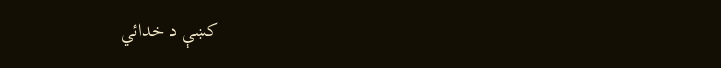کښې د خدائي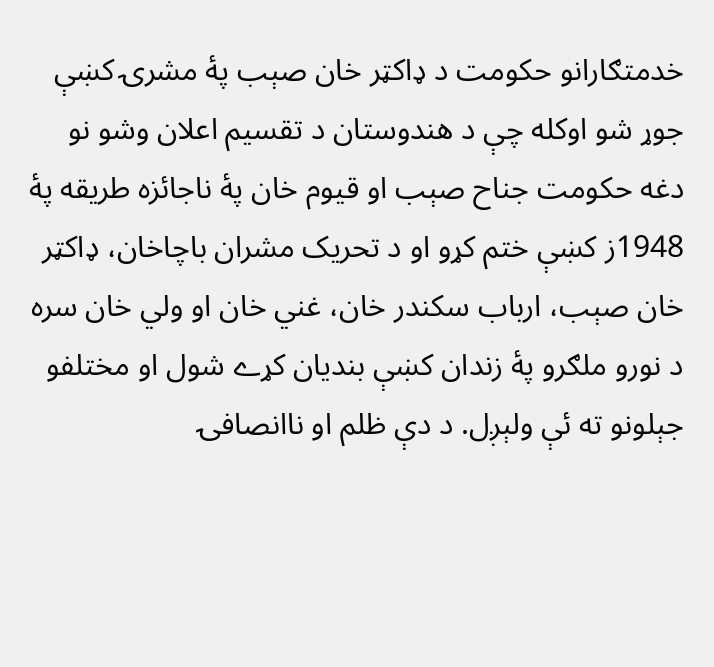خدمتګارانو حکومت د ډاکټر خان صېب پۀ مشرۍ کښې جوړ شو اوکله چې د هندوستان د تقسيم اعلان وشو نو دغه حکومت جناح صېب او قيوم خان پۀ ناجائزه طريقه پۀ 1948ز کښې ختم کړو او د تحريک مشران باچاخان، ډاکټر خان صېب، ارباب سکندر خان، غني خان او ولي خان سره د نورو ملګرو پۀ زندان کښې بنديان کړے شول او مختلفو جېلونو ته ئې ولېږل. د دې ظلم او ناانصافۍ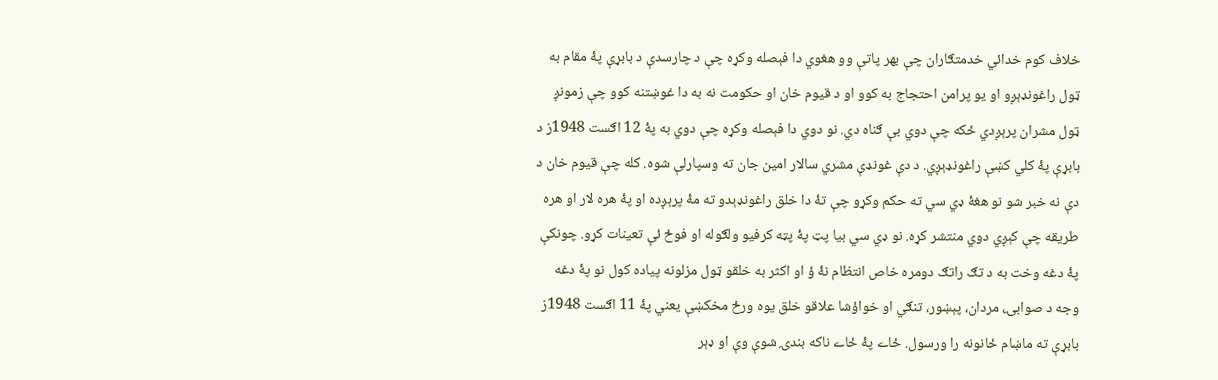خلاف کوم خدائي خدمتګاران چې بهر پاتې وو هغوي دا فېصله وکړه چې د چارسدې د بابړې پۀ مقام به ټول راغونډېږو او يو پرامن احتجاج به کوو او د قيوم خان او حکومت نه به دا غوښتنه کوو چې زمونږ ټول مشران پرېږدي ځکه چې دوي بې ګناه دي. نو دوي دا فېصله وکړه چې دوي به پۀ 12 اګست 1948ز د بابړې پۀ کلي کښې راغونډېږي. د دې غونډې مشري سالار امين جان ته وسپارلې شوه. کله چې قيوم خان د دې نه خبر شو نو هغۀ ډي سي ته حکم وکړو چې تۀ دا خلق راغونډېدو ته مۀ پرېږده او پۀ هره لار او هره طريقه چې کېږي دوي منتشر کړه. نو ډي سي بيا پټ پۀ پټه کرفيو ولګوله او فوځ ئې تعينات کړو. چونکې پۀ دغه وخت به د تګ راتګ دومره خاص انتظام نۀ ؤ او اکثر به خلقو ټول مزلونه پياده کول نو پۀ دغه وجه د صوابۍ، مردان، پېښور، تنګي او خواؤشا علاقو خلق يوه ورځ مخکښې يعني پۀ 11 اګست 1948ز بابړې ته ماښام ځانونه را ورسول. ځاے پۀ ځاے ناکه بندۍ شوې وې او ډېر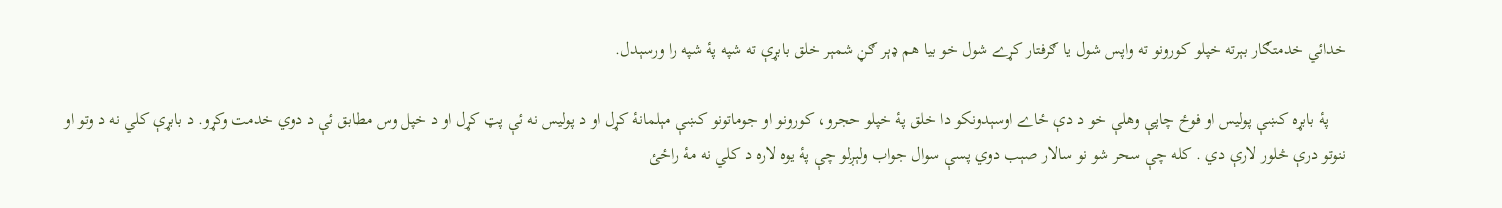خدائي خدمتګار بېرته خپلو کورونو ته واپس شول يا ګرفتار کړے شول خو بيا هم ډېر ګڼ شمېر خلق بابړې ته شپه پۀ شپه را ورسېدل.

    پۀ بابړه کښې پوليس او فوځ چاپې وهلې خو د دې ځاے اوسېدونکو دا خلق پۀ خپلو حجرو، کورونو او جوماتونو کښې مېلمانۀ کړل او د پوليس نه ئې پټ کړل او د خپل وس مطابق ئې د دوي خدمت وکړو. د بابړې کلي نه د وتو او ننوتو درې څلور لارې دي . کله چې سحر شو نو سالار صېب دوي پسې سوال جواب ولېږلو چې پۀ يوه لاره د کلي نه مۀ راځئ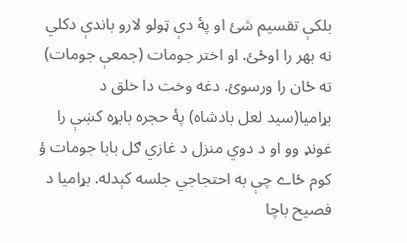بلکې تقسيم شئ او پۀ دې ټولو لارو باندې دکلي نه بهر را اوځئ. او اختر جومات (جمعې جومات) ته ځان را ورسوئ. دغه وخت دا خلق د بړاميا(سيد لعل بادشاه) پۀ حجره بابړه کښې را غونډ وو او د دوي منزل د غازي ګل بابا جومات ؤ کوم ځاے چې به احتجاجي جلسه کېدله. بړاميا د فصيح باچا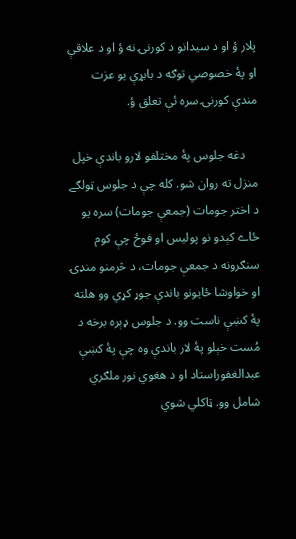پلار ؤ او د سيدانو د کورنۍ نه ؤ او د علاقې او پۀ خصوصي توګه د بابړې يو عزت مندې کورنۍ سره ئې تعلق ؤ.

    دغه جلوس پۀ مختلفو لارو باندې خپل منزل ته روان شو. کله چې د جلوس ټولګے د اختر جومات (جمعې جومات) سره يو ځاے کېدو نو پوليس او فوځ چې کوم سنګرونه د جمعې جومات، د څرمنو منډۍ او خواوشا ځايونو باندې جوړ کړي وو هلته پۀ کښې ناست وو. د جلوس ډېره برخه د مُست خېلو پۀ لار باندې وه چې پۀ کښې عبدالغفوراستاد او د هغوي نور ملګري شامل وو. ټاکلي شوي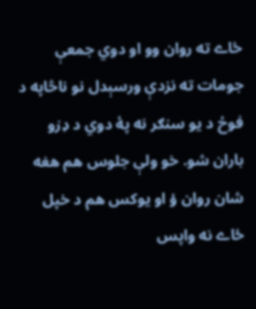ځاے ته روان وو او دوي جمعې جومات ته نزدې ورسېدل نو ناڅاپه د فوځ د يو سنګر نه پۀ دوي د ډزو باران شو. خو ولې جلوس هم هغه شان روان ؤ او يوکس هم د خپل ځاے نه واپس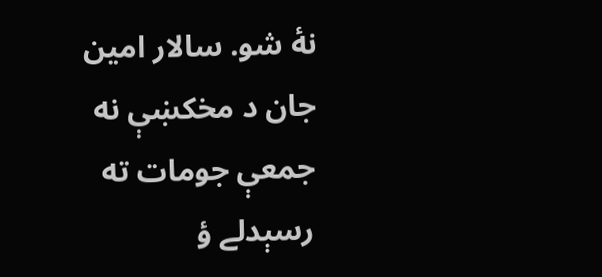نۀ شو. سالار امين جان د مخکښې نه جمعې جومات ته رسېدلے ؤ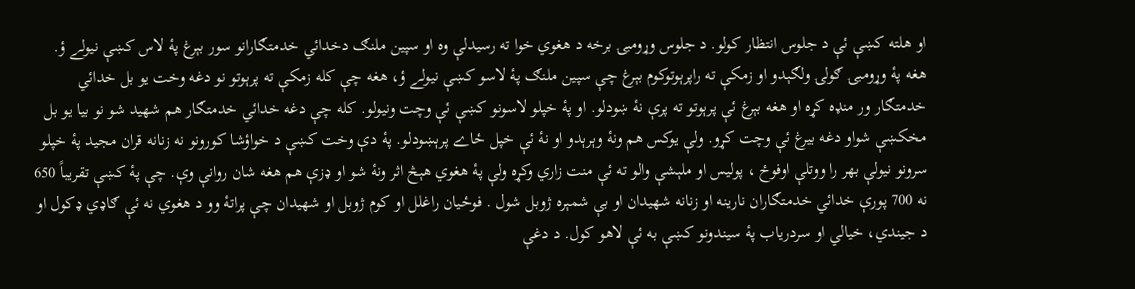او هلته کښې ئې د جلوس انتظار کولو. د جلوس وړومبۍ برخه د هغوي خوا ته رسيدلې وه او سپين ملنګ دخدائي خدمتګارانو سور بېرغ پۀ لاس کښې نيولے ؤ. هغه پۀ وړومبۍ ګولۍ ولګېدو او زمکې ته راپرېوتوکوم بېرغ چې سپين ملنګ پۀ لاسو کښې نيولے ؤ، هغه چې کله زمکې ته پرېوتو نو دغه وخت يو بل خدائي خدمتګار ور منډه کړه او هغه بېرغ ئې پرېوتو ته پرې نۀ ښودلو. او پۀ خپلو لاسونو کښې ئې وچت ونيولو. کله چې دغه خدائي خدمتګار هم شهيد شو نو بيا يو بل مخکښې شواو دغه بيرغ ئې وچت کړو. ولې يوکس هم ونۀ وېرېدو او نۀ ئې خپل ځاے پرېښودلو. پۀ دې وخت کښې د خواؤشا کورونو نه زنانه قران مجيد پۀ خپلو سرونو نيولې بهر را ووتلې اوفوځ ، پوليس او ملېشې والو ته ئې منت زاري وکړه ولې پۀ هغوي هېڅ اثر ونۀ شو او ډزې هم هغه شان روانې وې. چې پۀ کښې تقريباً 650 نه 700 پورې خدائي خدمتګاران نارينه او زنانه شهيدان او بې شمېره ژوبل شول . فوځيان راغلل او کوم ژوبل او شهيدان چې پراتۀ وو د هغوي نه ئې ګاډي ډکول او د جيندي، خيالي او سردرياب پۀ سيندونو کښې به ئې لاهو کول. د دغې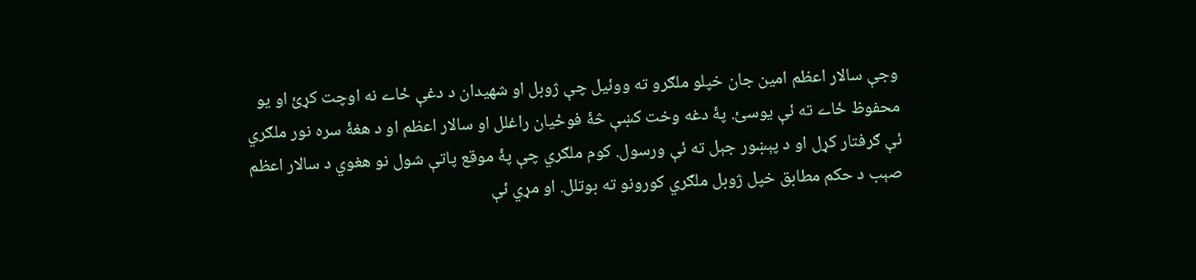وجې سالار اعظم امين جان خپلو ملګرو ته ووئيل چې ژوبل او شهيدان د دغې ځاے نه اوچت کړئ او يو محفوظ ځاے ته ئې يوسئ. پۀ دغه وخت کښې څۀ فوځيان راغلل او سالار اعظم او د هغۀ سره نور ملګري ئې ګرفتار کړل او د پېښور جېل ته ئې ورسول. کوم ملګري چې پۀ موقع پاتې شول نو هغوي د سالار اعظم صېب د حکم مطابق خپل ژوبل ملګري کورونو ته بوتلل. او مړي ئې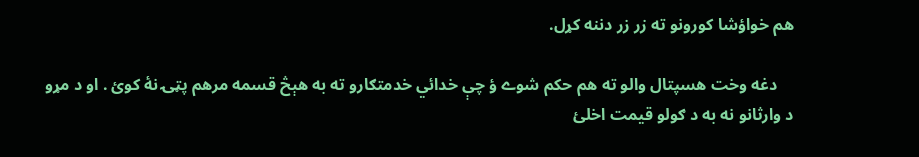هم خواؤشا کورونو ته زر زر دننه کړل.

    دغه وخت هسپتال والو ته هم حکم شوے ؤ چې خدائي خدمتګارو ته به هېڅ قسمه مرهم پټۍ نۀ کوئ . او د مړو د وارثانو نه به د ګولو قيمت اخلئ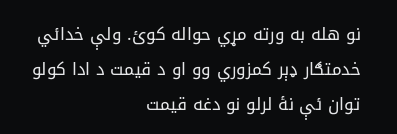نو هله به ورته مړي حواله کوئ. ولې خدائي خدمتګار ډېر کمزوري وو او د قيمت د ادا کولو توان ئې نۀ لرلو نو دغه قيمت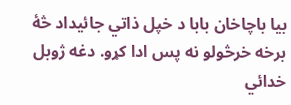بيا باچاخان بابا د خپل ذاتي جائيداد څۀ برخه خرڅولو نه پس ادا کړو. دغه ژوبل خدائي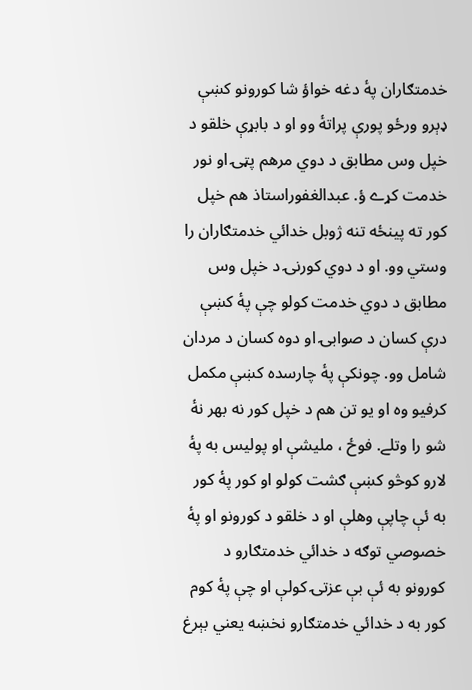خدمتګاران پۀ دغه خواؤ شا کورونو کښې ډېرو ورځو پورې پراتۀ وو او د بابړې خلقو د خپل وس مطابق د دوي مرهم پټۍ او نور خدمت کړے ؤ. عبدالغفوراستاذ هم خپل کور ته پينځه تنه ژوبل خدائي خدمتګاران را وستي وو. او د دوي کورنۍ د خپل وس مطابق د دوي خدمت کولو چې پۀ کښې درې کسان د صوابۍ او دوه کسان د مردان شامل وو. چونکې پۀ چارسده کښې مکمل کرفيو وه او يو تن هم د خپل کور نه بهر نۀ شو را وتلے. فوځ ، مليشې او پوليس به پۀ لارو کوڅو کښې ګشت کولو او کور پۀ کور به ئې چاپې وهلې او د خلقو د کورونو او پۀ خصوصي توګه د خدائي خدمتګارو د کورونو به ئې بې عزتۍ کولې او چې پۀ کوم کور به د خدائي خدمتګارو نخښه يعني بېرغ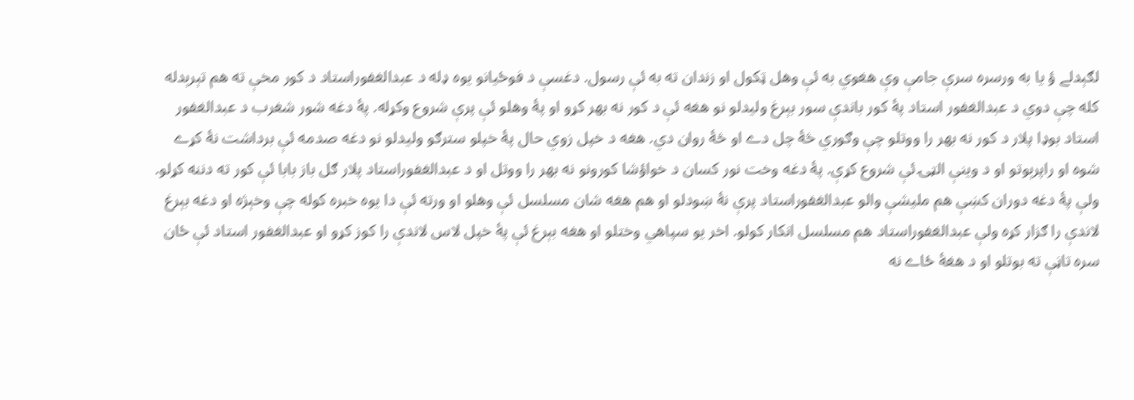لګېدلے ؤ يا به ورسره سرې جامې وې هغوي به ئې وهل ټکول او زندان ته به ئې رسول. دغسې د فوځيانو يوه ډله د عبدالغفوراستاد د کور مخې ته هم تېرېدله کله چې دوي د عبدالغفور استاد پۀ کور باندې سور بېرغ وليدلو نو هغه ئې د کور نه بهر کړو او پۀ وهلو ئې پرې شروع وکړله. پۀ دغه شور شغرب د عبدالغفور استاد بوډا پلار د کور نه بهر را ووتلو چې وګوري څۀ چل دے او څۀ روان دي. هغه د خپل زوي حال پۀ خپلو سترګو وليدلو نو دغه صدمه ئې برداشت نۀ کړے شوه او راپرېوتو او د وينې الټۍ ئې شروع کړې. پۀ دغه وخت نور کسان د خواؤشا کورونو نه بهر را ووتل او د عبدالغفوراستاد پلار ګل باز بابا ئې کور ته دننه کړلو. ولې پۀ دغه دوران کښې هم مليشې والو عبدالغفوراستاد پرې نۀ ښودلو او هم هغه شان مسلسل ئې وهلو او ورته ئې دا يوه خبره کوله چې وخېژه او دغه بېرغ لاندې را ګزار کړه ولې عبدالغفوراستاد هم مسلسل انکار کولو. اخر يو سپاهي وختلو او هغه بېرغ ئې پۀ خپل لاس لاندې را کوز کړو او عبدالغفور استاد ئې ځان سره تاڼې ته بوتلو او د هغۀ ځاے نه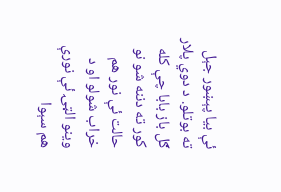ئې بيا پېښور جېل ته بوتلو. د دوي پلار ګل باز بابا چې کله کور ته دننه شو نو حالت ئې نور هم خراب شولو او د وينو الټۍ ئې نورې هم سېوا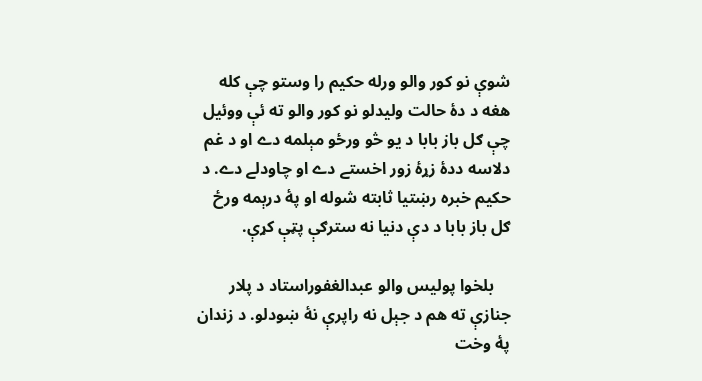شوې نو کور والو ورله حکيم را وستو چې کله هغه د دۀ حالت وليدلو نو کور والو ته ئې ووئيل چې ګل باز بابا د يو څو ورځو مېلمه دے او د غم دلاسه ددۀ زړۀ زور اخستے دے او چاودلے دے. د حکيم خبره رښتيا ثابته شوله او پۀ درېمه ورځ ګل باز بابا د دې دنيا نه سترګې پټې کړې.

    بلخوا پوليس والو عبدالغفوراستاد د پلار جنازې ته هم د جېل نه راپرې نۀ ښودلو. د زندان پۀ وخت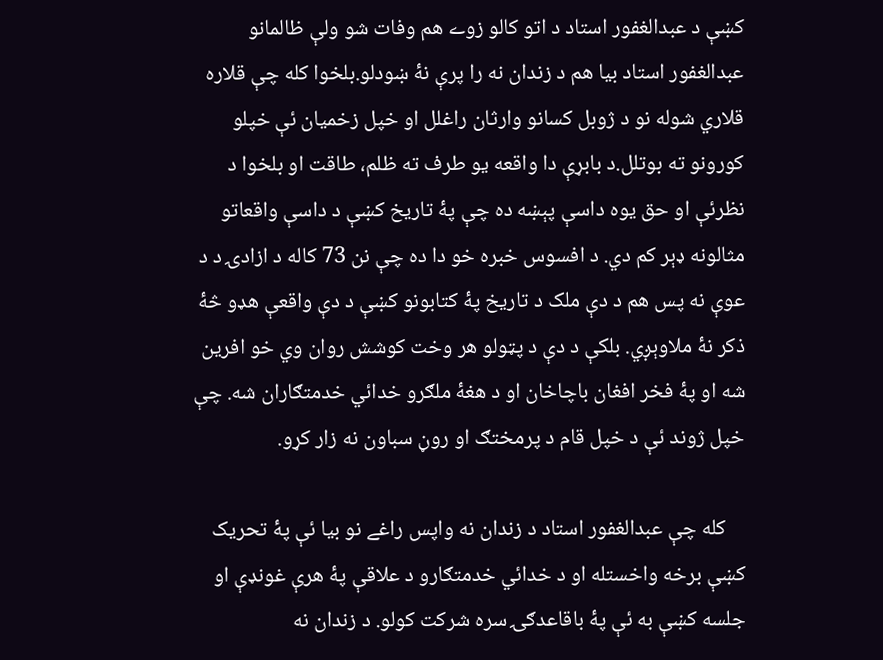کښې د عبدالغفور استاد د اتو کالو زوے هم وفات شو ولې ظالمانو عبدالغفور استاد بيا هم د زندان نه را پرې نۀ ښودلو.بلخوا کله چې قلاره قلاري شوله نو د ژوبل کسانو وارثان راغلل او خپل زخميان ئې خپلو کورونو ته بوتلل.د بابړې دا واقعه يو طرف ته ظلم، طاقت او بلخوا د نظرئې او حق يوه داسې پېښه ده چې پۀ تاريخ کښې د داسې واقعاتو مثالونه ډېر کم دي. د افسوس خبره خو دا ده چې نن 73 کاله د ازادۍ د د عوې نه پس هم د دې ملک د تاريخ پۀ کتابونو کښې د دې واقعې هډو څۀ ذکر نۀ ملاوېږي. بلکې د دې د پټولو هر وخت کوشش روان وي خو افرين شه او پۀ فخر افغان باچاخان او د هغۀ ملګرو خدائي خدمتګاران شه. چې خپل ژوند ئې د خپل قام د پرمختګ او روڼ سباون نه زار کړو.

    کله چې عبدالغفور استاد د زندان نه واپس راغے نو بيا ئې پۀ تحريک کښې برخه واخستله او د خدائي خدمتګارو د علاقې پۀ هرې غونډې او جلسه کښې به ئې پۀ باقاعدګۍ سره شرکت کولو. د زندان نه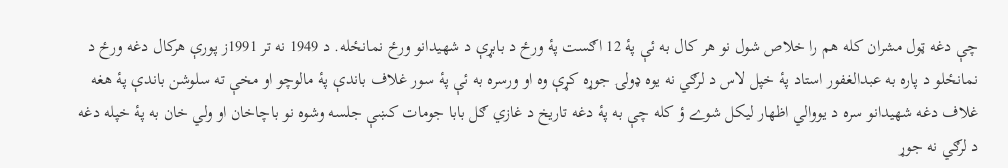چې دغه ټول مشران کله هم را خلاص شول نو هر کال به ئې پۀ 12 اګست پۀ ورځ د بابړې د شهيدانو ورځ نمانځله. د 1949 نه تر 1991ز پورې هرکال دغه ورځ د نمانځلو د پاره به عبدالغفور استاد پۀ خپل لاس د لرګي نه يوه ډولۍ جوړه کړې وه او ورسره به ئې پۀ سور غلاف باندې پۀ مالوچو او مخې ته سلوشن باندې پۀ هغه غلاف دغه شهيدانو سره د يووالي اظهار ليکل شوے ؤ کله چې به پۀ دغه تاريخ د غازي ګل بابا جومات کښې جلسه وشوه نو باچاخان او ولي خان به پۀ خپله دغه د لرګي نه جوړ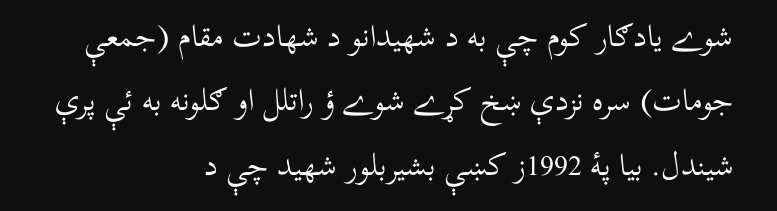شوے يادګار کوم چې به د شهيدانو د شهادت مقام (جمعې جومات) سره نزدې ښخ کړے شوے ؤ راتلل او ګلونه به ئې پرې شيندل. بيا پۀ 1992ز کښې بشيربلور شهيد چې د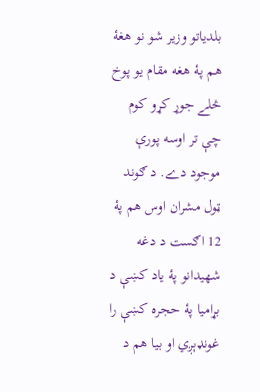بلدياتو وزير شو نو هغۀ هم پۀ هغه مقام يو پوخ څلے جوړ کړو کوم چې تر اوسه پورې موجود دے. د ګوند ټول مشران اوس هم پۀ 12 اګست د دغه شهيدانو پۀ ياد کښې د بړاميا پۀ حجره کښې را غونډېږي او بيا هم د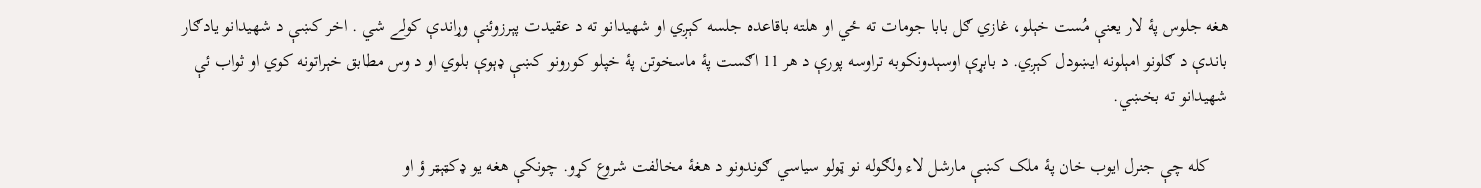هغه جلوس پۀ لار يعنې مُست خېلو، غازي ګل بابا جومات ته ځي او هلته باقاعده جلسه کېږي او شهيدانو ته د عقيدت پېرزوئنې وړاندې کولے شي . اخر کښې د شهيدانو يادګار باندې د ګلونو امېلونه ايښودل کېږي. د بابړې اوسېدونکوبه تراوسه پورې د هر 11 اګست پۀ ماسخوتن پۀ خپلو کورونو کښې ډېوې بلوي او د وس مطابق خېراتونه کوي او ثواب ئې شهيدانو ته بخښي.

    کله چې جنرل ايوب خان پۀ ملک کښې مارشل لاء ولګوله نو ټولو سياسي ګوندونو د هغۀ مخالفت شروع کړو. چونکې هغه يو ډکټېټر ؤ او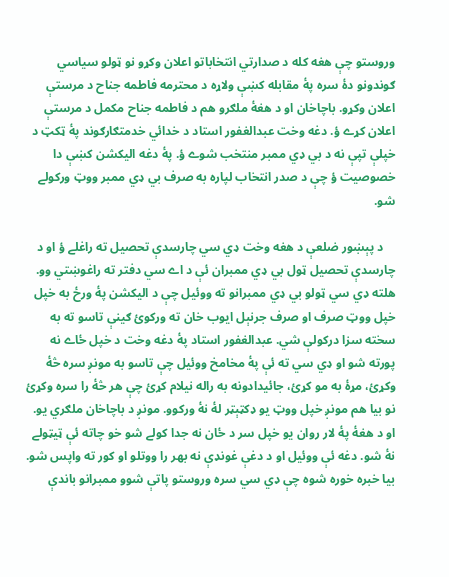وروستو چې هغه کله د صدارتي انتخاباتو اعلان وکړو نو ټولو سياسي ګوندونو دۀ سره پۀ مقابله کښې ولاړه د محترمه فاطمه جناح د مرستې اعلان وکړو. باچاخان او د هغۀ ملګرو هم د فاطمه جناح مکمل د مرستې اعلان کړے ؤ. دغه وخت عبدالغفور استاد د خدائي خدمتګارګوند پۀ ټکټ د خپلې تپې نه د بي ډي ممبر منتخب شوے ؤ. پۀ دغه اليکشن کښې دا خصوصيت ؤ چې د صدر انتخاب لپاره به صرف بي ډي ممبر ووټ ورکولے شو.

    د پېښور ضلعې د هغه وخت ډي سي چارسدې تحصيل ته راغلے ؤ او د چارسدې تحصيل ټول بي ډي ممبران ئې د اے سي دفتر ته راغوښتي وو. هلته ډي سي ټولو بي ډي ممبرانو ته ووئيل چې د اليکشن پۀ ورځ به خپل خپل ووټ صرف او صرف جرنېل ايوب خان ته ورکوئ ګينې تاسو ته به سخته سزا درکولې شي. عبدالغفور استاد پۀ دغه وخت د خپل ځاے نه پورته شو او ډي سي ته ئې پۀ مخامخ ووئيل چې تاسو به مونږ سره څۀ وکړئ، مړۀ به مو کړئ، جائيدادونه به راله نيلام کړئ چې هر څۀ را سره وکړئ نو بيا هم مونږ خپل ووټ يو ډکټېټر لۀ نۀ ورکوو. مونږ د باچاخان ملګري يو. او د هغۀ پۀ لار روان يو خپل سر د ځان نه جدا کولے شو خو چاته ئې ټيټولے نۀ شو. دغه ئې ووئيل او د دغې غونډې نه بهر را ووتلو او کور ته واپس شو. بيا خبره خوره شوه چې ډي سي سره وروستو پاتې شوو ممبرانو باندې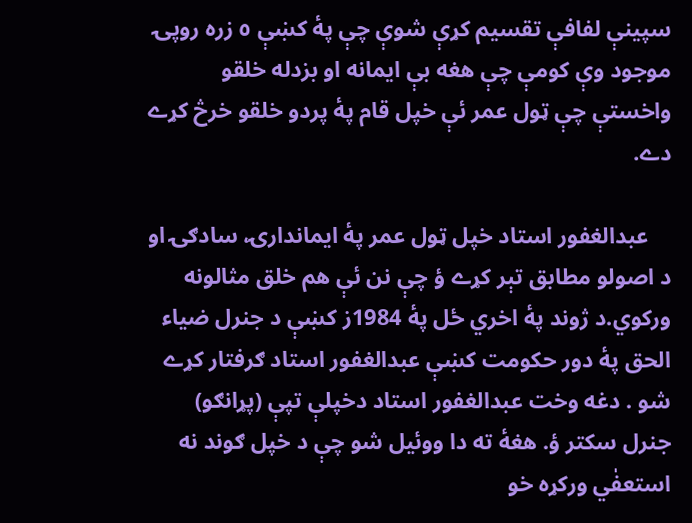سپينې لفافې تقسيم کړې شوې چې پۀ کښې ٥ زره روپۍ موجود وې کومې چې هغه بې ايمانه او بزدله خلقو واخستې چې ټول عمر ئې خپل قام پۀ پردو خلقو خرڅ کړے دے.

    عبدالغفور استاد خپل ټول عمر پۀ ايماندارۍ، سادګۍ او د اصولو مطابق تېر کړے ؤ چې نن ئې هم خلق مثالونه ورکوي.د ژوند پۀ اخري ځل پۀ 1984ز کښې د جنرل ضياء الحق پۀ دور حکومت کښې عبدالغفور استاد ګرفتار کړے شو . دغه وخت عبدالغفور استاد دخپلې تپې (پړانګو) جنرل سکتر ؤ. هغۀ ته دا ووئيل شو چې د خپل ګوند نه استعفٰي ورکړه خو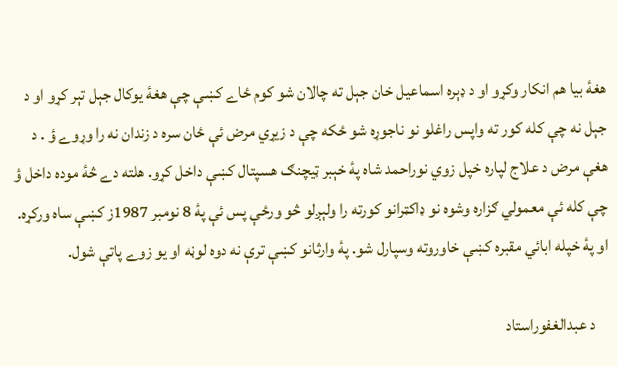هغۀ بيا هم انکار وکړو او د ډېره اسماعيل خان جېل ته چالان شو کوم ځاے کښې چې هغۀ يوکال جېل تېر کړو او د جېل نه چې کله کور ته واپس راغلو نو ناجوړه شو ځکه چې د زيړي مرض ئې ځان سره د زندان نه را وړوے ؤ . د هغې مرض د علاج لپاره خپل زوي نوراحمد شاه پۀ خېبر ټيچنګ هسپتال کښې داخل کړو. هلته دے څۀ موده داخل ؤ چې کله ئې معمولي ګزاره وشوه نو ډاکټرانو کورته را ولېږلو څو ورځې پس ئې پۀ 8 نومبر 1987ز کښې ساه ورکړه. او پۀ خپله ابائي مقبره کښې خاوروته وسپارل شو. پۀ وارثانو کښې ترې نه دوه لوڼه او يو زوے پاتې شول.

    د عبدالغفوراستاد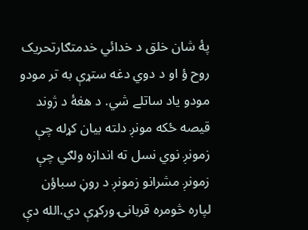پۀ شان خلق د خدائي خدمتګارتحريک روح ؤ او د دوي دغه ستړې به تر مودو مودو ياد ساتلے شي. د هغۀ د ژوند قيصه ځکه مونږ دلته بيان کړله چې زمونږ نوي نسل ته اندازه ولګي چې زمونږ مشرانو زمونږ د روڼ سباؤن لپاره څومره قربانۍ ورکړې دي.الله دې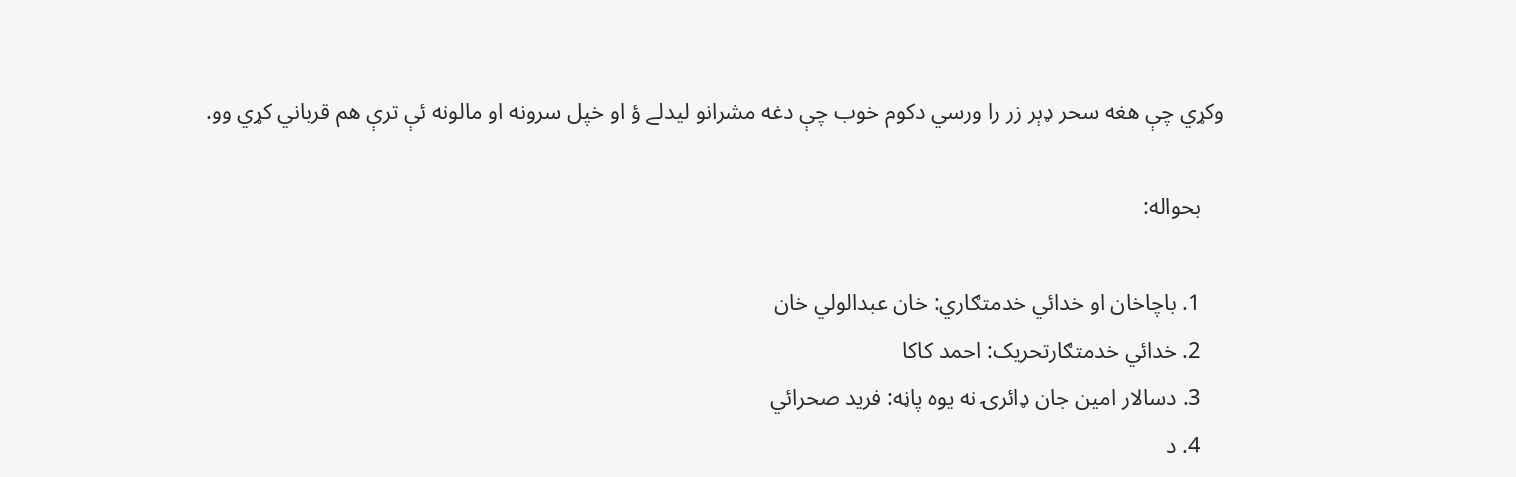وکړي چې هغه سحر ډېر زر را ورسي دکوم خوب چې دغه مشرانو ليدلے ؤ او خپل سرونه او مالونه ئې ترې هم قرباني کړي وو.

    بحواله:

    1. باچاخان او خدائي خدمتګاري: خان عبدالولي خان
    2. خدائي خدمتګارتحريک: احمد کاکا
    3. دسالار امين جان ډائرۍ نه يوه پاڼه: فريد صحرائي
    4. د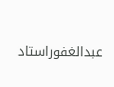عبدالغفوراستاد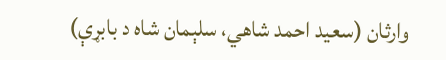وارثان (سعيد احمد شاهي، سلېمان شاه د بابړې)